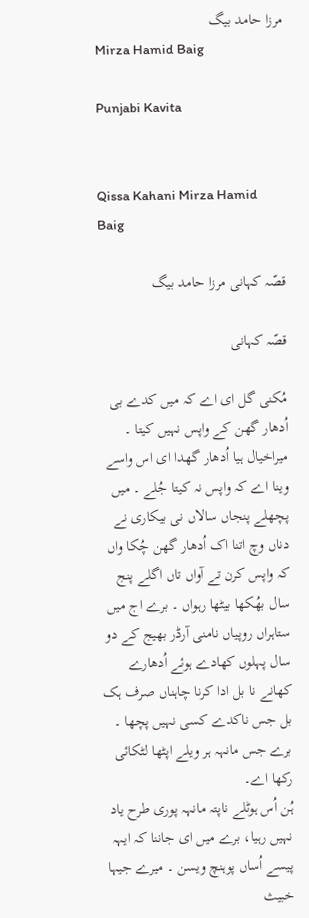مرزا حامد بیگ
Mirza Hamid Baig

Punjabi Kavita


Qissa Kahani Mirza Hamid Baig

قصّہ کہانی مرزا حامد بیگ

قصّہ کہانی

مُکنی گل ای اے کہ میں کدے بی اُدھار گھن کے واپس نہیں کیتا ۔ میراخیال ہیا اُدھار گھدا ای اس واسے وینا اے کہ واپس نہ کیتا جُلے ۔ میں پچھلے پنجاں سالاں نی بیکاری نے دناں وچ اتنا اک اُدھار گھن چُکا واں کہ واپس کرن تے آواں تاں اگلے پنج سال بھُکھا بیٹھا رہواں ۔ برے اج میں ستاہراں روپیاں نامنی آرڈر بھیج کے دو سال پہلوں کھادے ہوئے اُدھارے کھانے نا بل ادا کرنا چاہناں صرف ہک بل جس ناکدے کسی نہیں پچھا ۔ برے جس مانہہ ہر ویلے اپٹھا لٹکائی رکھا اے۔
ہُن اُس ہوٹلے ناپتہ مانہہ پوری طرح یاد نہیں رہیا، برے میں ای جاننا کہ ایہہ پیسے اُساں پوہنچ ویسن ۔ میرے جیہا خبیث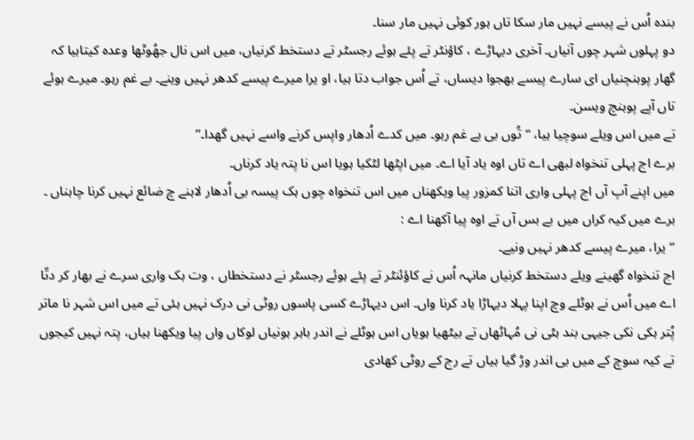بندہ اُس نے پیسے نہیں مار سکا تاں ہور کوئی نہیں مار سنا۔
دو پہلوں شہر چوں آنیاں۔ آخری دیہاڑے ، کاؤنٹر تے پئے ہوئے رجسٹر تے دستخط کرنیاں، میں اس نال جھُوٹھا وعدہ کیتاہیا کہ گھار پوہنچنیاں ای سارے پیسے بھجوا دیساں، تے اُس جواب دتا ہیا، او یرا میرے پیسے کدھر نہیں وینے۔ بے غم رہو۔ میرے ہوئے تاں آپے پوہنچ ویسن۔
تے میں اس ویلے سوچیا ہیا، “تُوں بی بے غم رہو۔ میں کدے اُدھار واپس کرنے واسے نہیں گھدا۔”
برے اج پہلی تنخواہ لبھی اے تاں اوہ یاد آیا اے۔ میں اپٹھا لٹکیا ہویا اس نا پتہ یاد کرناں۔
میں اپنے آپ آں اج پہلی واری اتنا کمزور پیا ویکھناں میں اس تنخواہ چوں ہک پیسہ بی اُدھار لاہنے چ ضائع نہیں کرنا چاہناں ۔ برے میں کیہ کراں میں بے بس آں تے اوہ پیا آکھنا اے :
“یرا، میرے پیسے کدھر نہیں ونیے۔
اج تنخواہ گھینے ویلے دستخط کرنیاں مانہہ اُس نے کاؤئنٹر تے پئے ہوئے رجسٹر نے دستخطاں ، وت ہک واری سرے نے بھار کر دتّا اے میں اُس نے ہوٹلے وچ اپنا پہلا دیہاڑا یاد کرنا واں۔ اس دیہاڑے کسی پاسوں روٹی نی درک نہیں ہئی تے میں اس شہر نا ماتر پُتر ہکی نکی جیہی بند ہٹی نی مُہاٹھاں تے بیٹھیا ہویاں اس ہوٹلے نے اندر باہر ہونیاں لوکاں واں پیا ویکھنا ہیاں، پتہ نہیں کیجوں تے کیہ سوچ کے میں بی اندر وڑ گیا ہیاں تے رج کے روٹی کھادی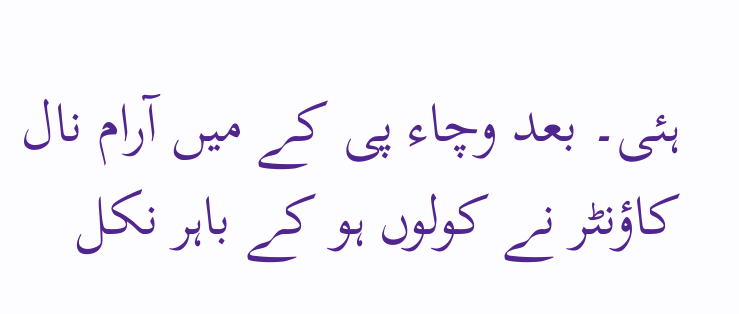ہئی۔ بعد وچاء پی کے میں آرام نال کاؤنٹر نے کولوں ہو کے باہر نکل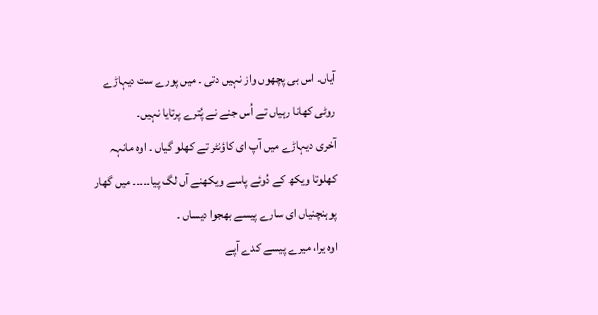آیاں۔ اس بی پچھوں واز نہیں دتی ۔ میں پورے ست دیہاڑے روٹی کھانا رہیاں تے اُس جنے نے پُترے پرتایا نہیں۔
آخری دیہاڑے میں آپ ای کاؤنٹر تے کھلو گیاں ۔ اوہ مانہہ کھلوتا ویکھ کے دُوئے پاسے ویکھنے آں لگ پیا۔۔۔۔۔ میں گھار پوہنچنیاں ای سارے پیسے بھجوا دیساں ۔
اوہ یرا، میرے پیسے کدے آپے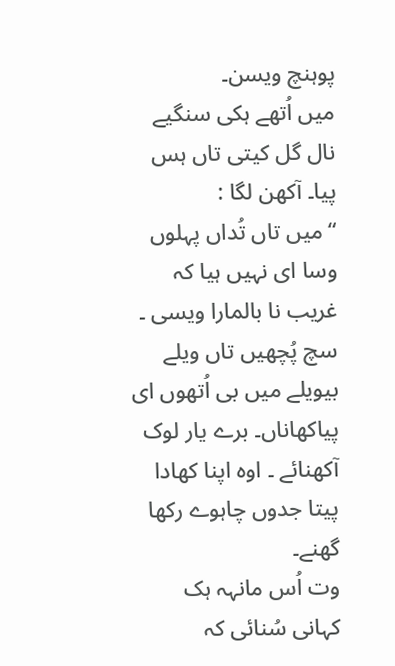پوہنچ ویسن۔
میں اُتھے ہکی سنگیے نال گل کیتی تاں ہس پیا۔ آکھن لگا :
“میں تاں تُداں پہلوں وسا ای نہیں ہیا کہ غریب نا بالمارا ویسی ۔ سچ پُچھیں تاں ویلے بیویلے میں بی اُتھوں ای پیاکھاناں۔ برے یار لوک آکھنائے ۔ اوہ اپنا کھادا پیتا جدوں چاہوے رکھا گھنے۔
وت اُس مانہہ ہک کہانی سُنائی کہ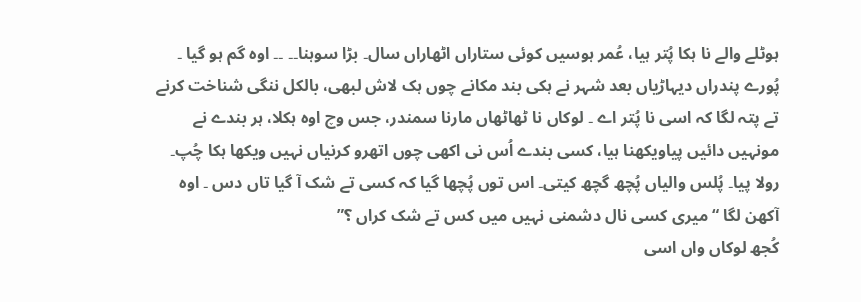ہوٹلے والے نا ہکا پُتر ہیا، عُمر ہوسیں کوئی ستاراں اٹھاراں سال۔ بڑا سوہنا۔۔ ۔۔ اوہ گم ہو گیا ۔ پُورے پندراں دیہاڑیاں بعد شہر نے ہکی بند مکانے چوں ہک لاش لبھی، بالکل ننگی شناخت کرنے تے پتہ لگا کہ اسی نا پُتر اے ۔ لوکاں نا ٹھاٹھاں مارنا سمندر، جس وچ اوہ ہکلا، ہر بندے نے مونہیں دائیں پیاویکھنا ہیا، کسی بندے اُس نی اکھی چوں اتھرو کرنیاں نہیں ویکھا ہکا چُپ۔
رولا پیا۔ پُلس والیاں پُچھ گچھ کیتی۔ اس توں پُچھا گیا کہ کسی تے شک آ گیا تاں دس ۔ اوہ آکھن لگا “میری کسی نال دشمنی نہیں میں کس تے شک کراں ؟”
کُجھ لوکاں واں اسی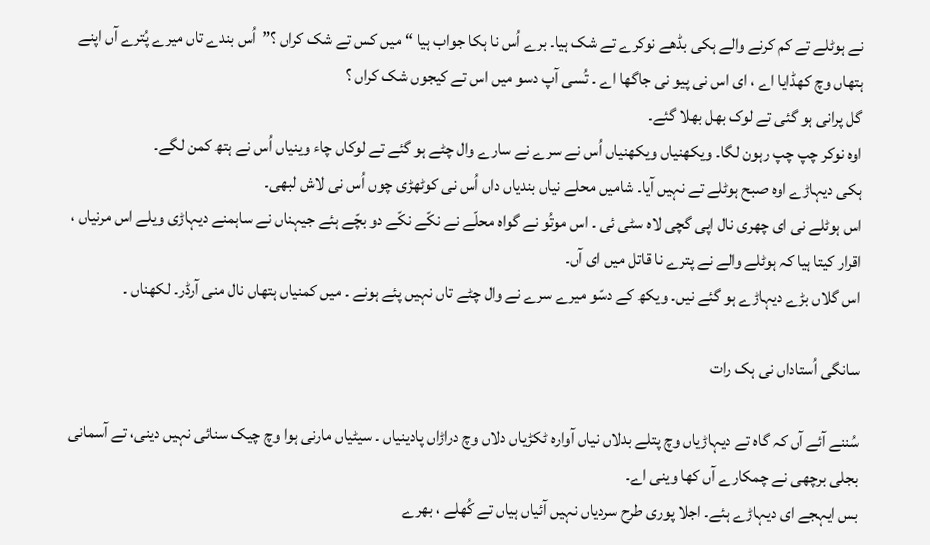نے ہوٹلے تے کم کرنے والے ہکی بڈھے نوکرے تے شک ہیا۔ برے اُس نا ہکا جواب ہیا “میں کس تے شک کراں ؟”اُس بندے تاں میرے پُترے آں اپنے ہتھاں وچ کھڈایا اے ، ای اس نی پیو نی جاگھا اے ۔ تُسی آپ دسو میں اس تے کیجوں شک کراں ؟
گل پرانی ہو گئی تے لوک بھل بھلا گئے۔
اوہ نوکر چپ چپ رہون لگا۔ ویکھنیاں ویکھنیاں اُس نے سرے نے سارے وال چٹے ہو گئے تے لوکاں چاء وینیاں اُس نے ہتھ کمن لگے۔
ہکی دیہاڑے اوہ صبح ہوٹلے تے نہیں آیا۔ شامیں محلے نیاں بندیاں داں اُس نی کوٹھڑی چوں اُس نی لاش لبھی۔
اس ہوٹلے نی ای چھری نال اپی گچی لاہ سٹی ئی ۔ اس موتُو نے گواہ محلّے نے نکّے نکّے دو بچّے ہئے جیہناں نے ساہمنے دیہاڑی ویلے اس مرنیاں ، اقرار کیتا ہیا کہ ہوٹلے والے نے پترے نا قاتل میں ای آں۔
اس گلاں بڑے دیہاڑے ہو گئے نیں۔ ویکھ کے دسّو میرے سرے نے وال چٹے تاں نہیں پئے ہونے ۔ میں کمنیاں ہتھاں نال منی آرڈر۔ لکھناں ۔

سانگی اُستاداں نی ہک رات

سُننے آئے آں کہ گاہ تے دیہاڑیاں وچ پتلے بدلاں نیاں آوارہ ٹکڑیاں دلاں وچ دراڑاں پادینیاں ۔ سیٹیاں مارنی ہوا وچ چیک سنائی نہیں دینی، تے آسمانی بجلی برچھی نے چمکارے آں کھا وینی اے۔
بس ایہجے ای دیہاڑے ہئے۔ اجلا پوری طرح سردیاں نہیں آئیاں ہیاں تے کُھلے ، بھرے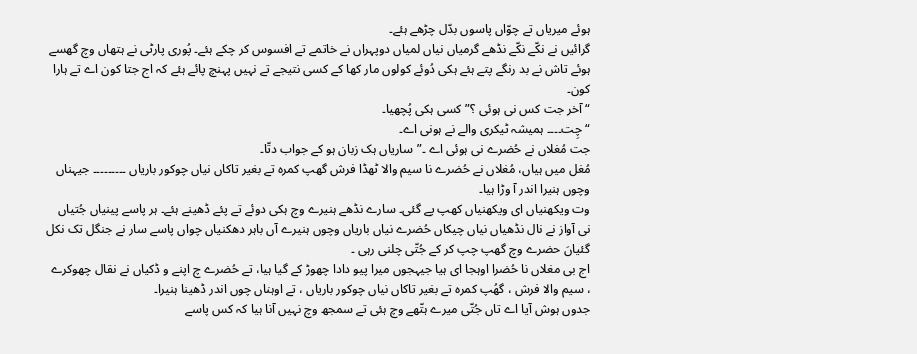ہوئے میریاں تے چوّاں پاسوں بدّل چڑھے ہئے۔
گرائیں نے نکّے نکّے نڈھے گرمیاں نیاں لمیاں دوپہراں نے خاتمے تے افسوس کر چکے ہئے۔ پُوری پارٹی نے ہتھاں وچ گھسے ہوئے تاش نے بد رنگے پتے ہئے ہکی دُوئے کولوں مار کھا کے کسی نتیجے تے نہیں پہنچ پائے ہئے کہ اج جتا کون اے تے ہارا کون۔
“آخر جت کس نی ہوئی ؟”کسی ہکی پُچھیا۔
“چِت۔۔۔۔ ہمیشہ ٹیکری والے نے ہونی اے۔
جت مُغلاں نے حُضرے نی ہوئی اے ۔”ساریاں ہک زبان ہو کے جواب دتّا۔
مُغل میں ہیاں، مُغلاں نے حُضرے نا سیم والا ٹھڈا فرش گھپ کمرہ تے بغیر تاکاں نیاں چوکور باریاں ۔۔۔۔۔۔۔۔۔ جیہناں وچوں ہنیرا اندر آ وڑا ہیا۔
وت ویکھنیاں ای ویکھنیاں کھپ پے گئی۔ سارے نڈھے ہنیرے وچ ہکی دوئے تے پئے ڈھینے ہئے۔ ہر پاسے پینیاں جُتیاں نی آواز نے نال نڈھیاں نیاں چیکاں حُضرے نیاں باریاں وچوں ہنیرے آں باہر دھکنیاں چواں پاسے سار نے جنگل تک نکل گئیاںَ حضرے وچ گھپ چپ کر کے جُتّی چلنی رہی ۔
اج بی مغلاں نا حُضرا اوہجا ای ہیا جیہجوں میرا پیو دادا چھوڑ کے گیا ہیا، تے حُضرے چ اپنے و ڈکیاں نے نقال چھوکرے ، سیم والا فرش ، گھُپ کمرہ تے بغیر تاکاں نیاں چوکور باریاں ، تے اوہناں چوں اندر ڈھینا ہنیرا۔
جدوں ہوش آیا اے تاں جُتّی میرے ہتّھے وچ ہئی تے سمجھ وچ نہیں آنا ہیا کہ کس پاسے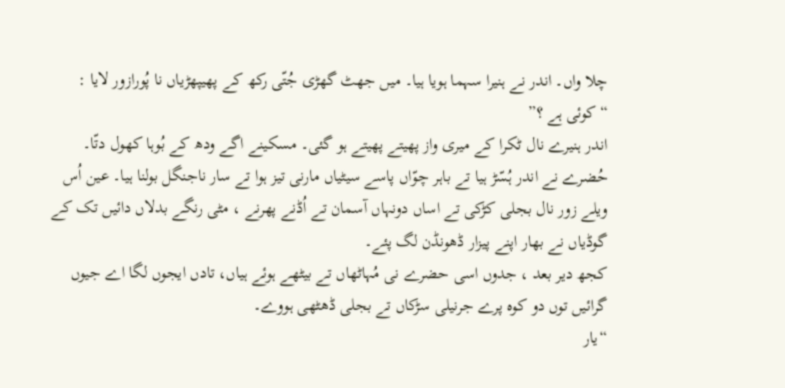چلا واں۔ اندر نے ہنیرا سہما ہویا ہیا۔ میں جھٹ گھڑی جُتّی رکھ کے پھیپھڑیاں نا پُورازور لایا :
“کوئی ہے ؟”
اندر ہنیرے نال ٹکرا کے میری واز پھیتے پھیتے ہو گئی۔ مسکینے اگے ودھ کے بُوہا کھول دتّا۔
حُضرے نے اندر ہُسّڑ ہیا تے باہر چوّاں پاسے سیٹیاں مارنی تیز ہوا تے سار ناجنگل بولنا ہیا۔ عین اُس ویلے زور نال بجلی کڑکی تے اساں دونہاں آسمان تے اُڈنے پھرنے ، مٹی رنگے بدلاں دائیں تک کے گوڈیاں نے بھار اپنے پیزار ڈھونڈن لگ پئے۔
کجھ دیر بعد ، جدوں اسی حضرے نی مُہاٹھاں تے بیٹھے ہوئے ہیاں، تادں ایجوں لگا اے جیوں گرائیں توں دو کوہ پرے جرنیلی سڑکاں تے بجلی ڈھٹھی ہووے۔
“یار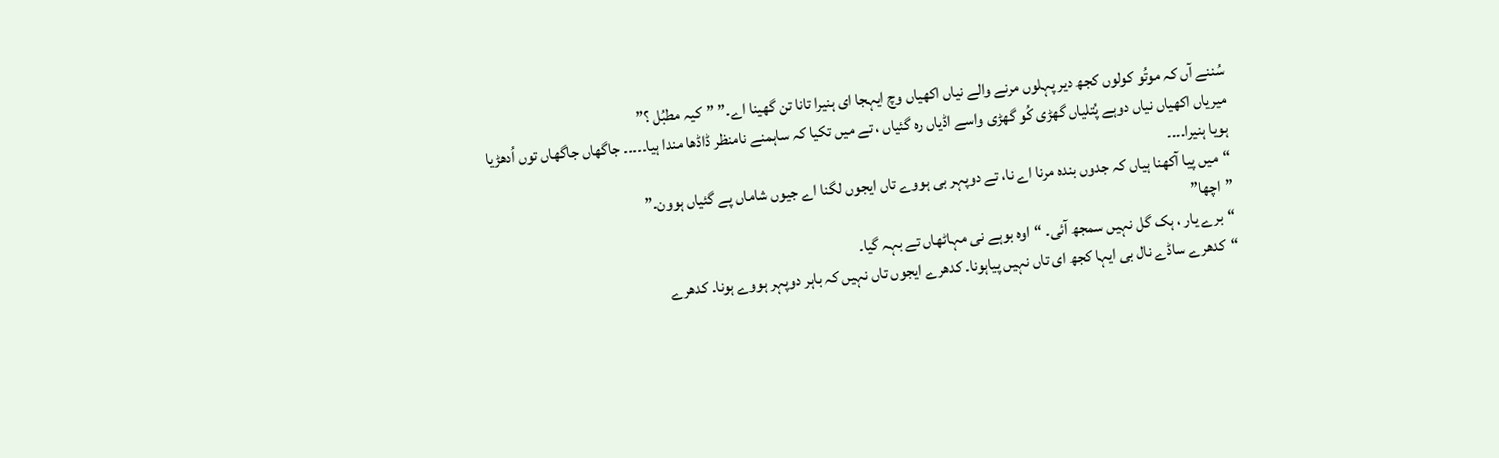سُننے آں کہ موتُو کولوں کجھ دیر پہلوں مرنے والے نیاں اکھیاں وچ ایہجا ای ہنیرا تانا تن گھینا اے۔” ”کیہ مطبُل ؟”
میریاں اکھیاں نیاں دوہے پُتلیاں گھڑی کُو گھڑی واسے اڈیاں رہ گئیاں ، تے میں تکیا کہ ساہمنے نامنظر ڈاڈھا مندا ہیا۔۔۔۔۔ جاگھاں جاگھاں توں اُدھڑیا ہویا ہنیرا۔۔۔۔
“میں پیا آکھنا ہیاں کہ جدوں بندہ مرنا اے نا، تے دوپہر بی ہووے تاں ایجوں لگنا اے جیوں شاماں پے گئیاں ہوون۔”
”اچھا”
“برے یار ، ہک گل نہیں سمجھ آئی۔ “اوہ بوہے نی مہاٹھاں تے بہہ گیا۔
“کدھرے ساڈے نال بی ایہا کجھ ای تاں نہیں پیاہونا۔ کدھرے ایجوں تاں نہیں کہ باہر دوپہر ہووے ہونا۔ کدھرے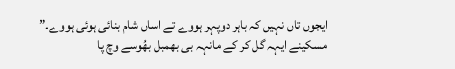ایجوں تاں نہیں کہ باہر دوپہر ہووے تے اساں شام بنائی ہوئی ہووے۔”
مسکینے ایہہ گل کر کے مانہہ بی بھمبل بھُوسے وچ پا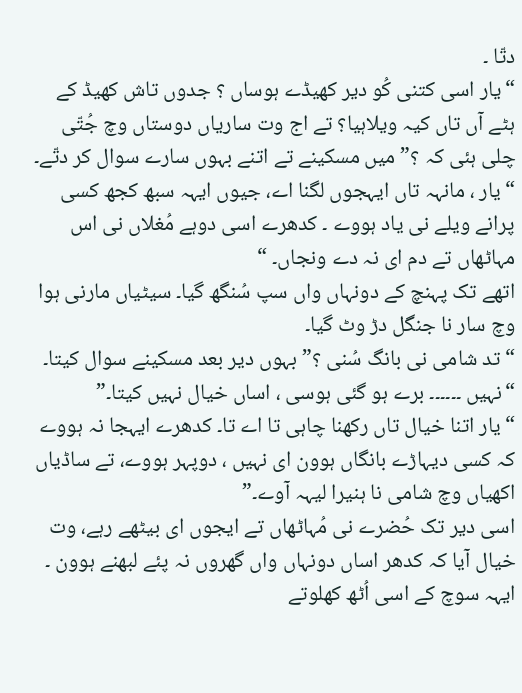دتّا ۔
“یار اسی کتنی کُو دیر کھیڈے ہوساں ؟ جدوں تاش کھیڈ کے ہٹے آں تاں کیہ ویلاہیا؟ تے اج وت ساریاں دوستاں وچ جُتّی چلی ہئی کہ ؟”میں مسکینے تے اتنے بہوں سارے سوال کر دتّے۔
“یار ، مانہہ تاں ایہجوں لگنا اے، جیوں ایہہ سبھ کجھ کسی پرانے ویلے نی یاد ہووے ۔ کدھرے اسی دوہے مُغلاں نی اس مہاٹھاں تے دم ای نہ دے ونجاں۔ “
اتھے تک پہنچ کے دونہاں واں سپ سُنگھ گیا۔ سیٹیاں مارنی ہوا وچ سار نا جنگل دڑ وٹ گیا۔
“تد شامی نی بانگ سُنی ؟”بہوں دیر بعد مسکینے سوال کیتا۔
“نہیں ۔۔۔۔۔۔ برے ہو گئی ہوسی ، اساں خیال نہیں کیتا۔”
“یار اتنا خیال تاں رکھنا چاہی تا اے تا۔ کدھرے ایہجا نہ ہووے کہ کسی دیہاڑے بانگاں ہوون ای نہیں ، دوپہر ہووے، تے ساڈیاں اکھیاں وچ شامی نا ہنیرا لیہہ آوے۔”
اسی دیر تک حُضرے نی مُہاٹھاں تے ایجوں ای بیٹھے رہے، وت خیال آیا کہ کدھر اساں دونہاں واں گھروں نہ پئے لبھنے ہوون ۔ ایہہ سوچ کے اسی اُٹھ کھلوتے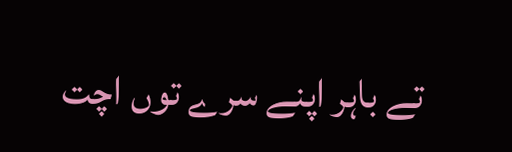تے باہر اپنے سرے توں اچت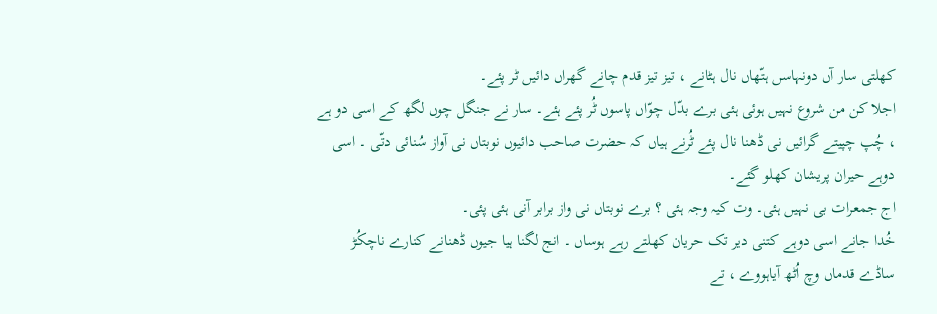کھلتی سار آں دونہاسں ہتّھاں نال ہٹانے ، تیز تیز قدم چانے گھراں دائیں ٹر پئے۔
اجلا کن من شروع نہیں ہوئی ہئی برے بدّل چوّاں پاسوں ٹُر پئے ہئے۔ سار نے جنگل چوں لگھ کے اسی دو ہے ، چُپ چپیتے گرائیں نی ڈھنا نال پئے ٹُرنے ہیاں کہ حضرت صاحب دائیوں نوبتاں نی آواز سُنائی دتّی ۔ اسی دوہے حیران پریشان کھلو گئے۔
اج جمعرات بی نہیں ہئی۔ وت کیہ وجہ ہئی ؟ برے نوبتاں نی واز برابر آنی ہئی پئی۔
خُدا جانے اسی دوہے کتنی دیر تک حریان کھلتے رہے ہوساں ۔ انج لگنا ہیا جیوں ڈھنانے کنارے ناچکُڑ ساڈے قدماں وچ اُٹھ آیاہووے ، تے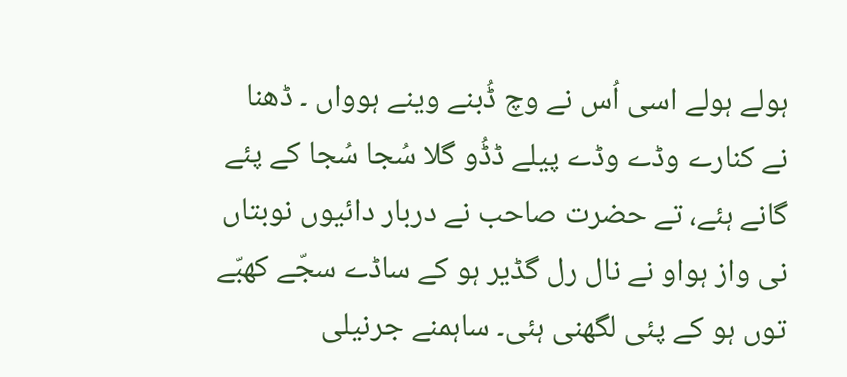ہولے ہولے اسی اُس نے وچ ڈُبنے وینے ہوواں ۔ ڈھنا نے کنارے وڈے وڈے پیلے ڈڈُو گلا سُجا سُجا کے پئے گانے ہئے، تے حضرت صاحب نے دربار دائیوں نوبتاں نی واز ہواو نے نال رل گڈیر ہو کے ساڈے سجّے کھبّے توں ہو کے پئی لگھنی ہئی۔ ساہمنے جرنیلی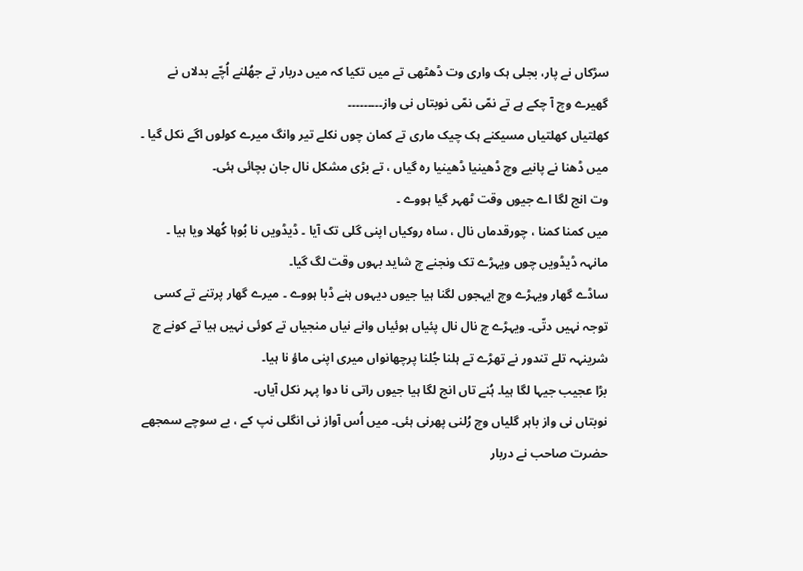سڑکاں نے پار، بجلی ہک واری وت ڈھٹھی تے میں تکیا کہ میں دربار تے جھُلنے اُچّے بدلاں نے گھیرے وچ آ چکے ہے تے نمّی نمّی نوبتاں نی واز۔۔۔۔۔۔۔۔۔
کھلتیاں کھلتیاں مسیکنے ہک چیک ماری تے کمان چوں نکلے تیر وانگ میرے کولوں اگے نکل گیا ۔ میں ڈھنا نے پانیے وچ ڈھینیا ڈھینیا رہ گیاں ، تے بڑی مشکل نال جان بچائی ہئی۔
وت انج لگا اے جیوں وقت ٹھہر گیا ہووے ۔
میں کمنا کمنا ، چورقدماں نال ، ساہ روکیاں اپنی گلی تک آیا ۔ ڈیڈویں نا بُوہا کُھلا ویا ہیا ۔ مانہہ ڈیڈویں چوں ویہڑے تک ونجنے چ شاید بہوں وقت لگ گیا۔
ساڈے گھار ویہڑے وچ ایہجوں لگنا ہیا جیوں دیہوں ہنے ڈبا ہووے ۔ میرے گھار پرتنے تے کسی توجہ نہیں دتّی۔ ویہڑے چ نال نال پئیاں ہوئیاں وانے نیاں منجیاں تے کوئی نہیں ہیا تے کونے چ شرینہہ تلے تندور نے تھڑے تے ہلنا جُلنا پرچھانواں میری اپنی ماؤ نا ہیا۔
بڑا عجیب جیہا لگا ہیا۔ ہُنے تاں انج لگا ہیا جیوں راتی نا دوا پہر نکل آیاں۔
نوبتاں نی واز باہر گلیاں وچ رُلنی پھرنی ہئی۔ میں اُس آواز نی انگلی نپ کے ، بے سوچے سمجھے حضرت صاحب نے دربار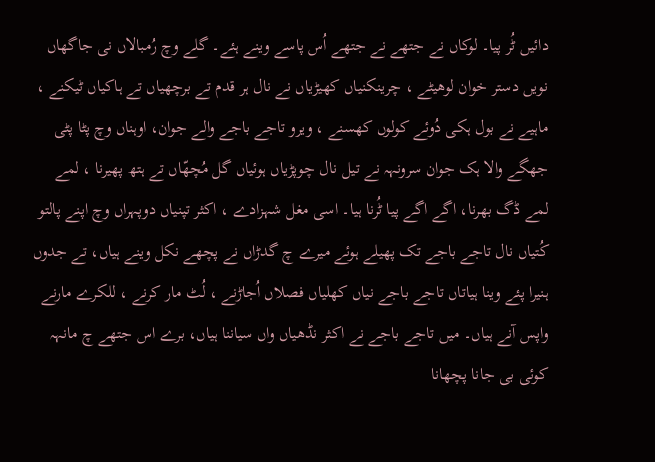دائیں ٹُر پیا۔ لوکاں نے جتھے نے جتھے اُس پاسے وینے ہئے۔ گلے وچ رُمبالاں نی جاگھاں نویں دستر خوان لوھیٹے ، چرینکنیاں کھیڑیاں نے نال ہر قدم تے برچھیاں تے ہاکیاں ٹیکنے ، ماہیے نے بول ہکی دُوئے کولوں کھسنے ، ویرو تاجے باجے والے جوان، اوہناں وچ پٹا پٹی جھگے والا ہک جوان سرونہہ نے تیل نال چوپڑیاں ہوئیاں گل مُچھّاں تے ہتھ پھیرنا ، لمے لمے ڈگ بھرنا، اگے اگے پیا ٹُرنا ہیا۔ اسی مغل شہزادے ، اکثر تپنیاں دوپہراں وچ اپنے پالتو کُتیاں نال تاجے باجے تک پھیلے ہوئے میرے چ گدڑاں نے پچھے نکل وینے ہیاں، تے جدوں ہنیرا پئے وینا ہیاتاں تاجے باجے نیاں کھلیاں فصلاں اُجاڑنے ، لُٹ مار کرنے ، للکرے مارنے واپس آنے ہیاں۔ میں تاجے باجے نے اکثر نڈھیاں واں سیاننا ہیاں، برے اس جتھے چ مانہہ کوئی بی جانا پچھانا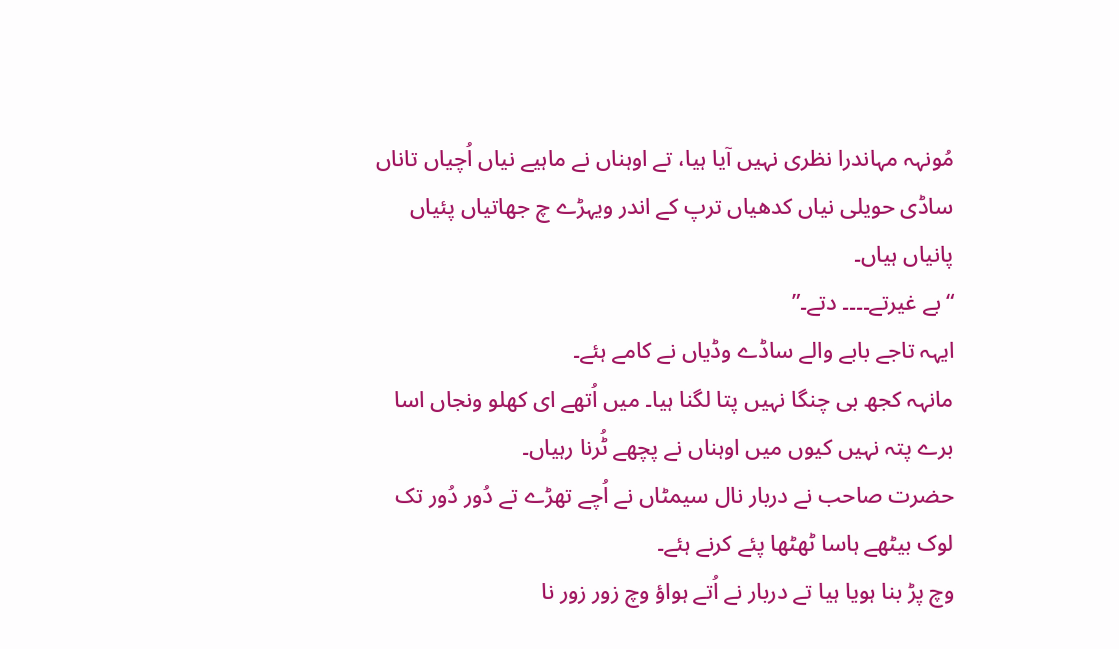مُونہہ مہاندرا نظری نہیں آیا ہیا، تے اوہناں نے ماہیے نیاں اُچیاں تاناں ساڈی حویلی نیاں کدھیاں ترپ کے اندر ویہڑے چ جھاتیاں پئیاں پانیاں ہیاں۔
“بے غیرتے۔۔۔۔ دتے۔”
ایہہ تاجے بابے والے ساڈے وڈیاں نے کامے ہئے۔
مانہہ کجھ بی چنگا نہیں پتا لگنا ہیا۔ میں اُتھے ای کھلو ونجاں اسا برے پتہ نہیں کیوں میں اوہناں نے پچھے ٹُرنا رہیاں۔
حضرت صاحب نے دربار نال سیمٹاں نے اُچے تھڑے تے دُور دُور تک لوک بیٹھے ہاسا ٹھٹھا پئے کرنے ہئے۔
وچ پڑ بنا ہویا ہیا تے دربار نے اُتے ہواؤ وچ زور زور نا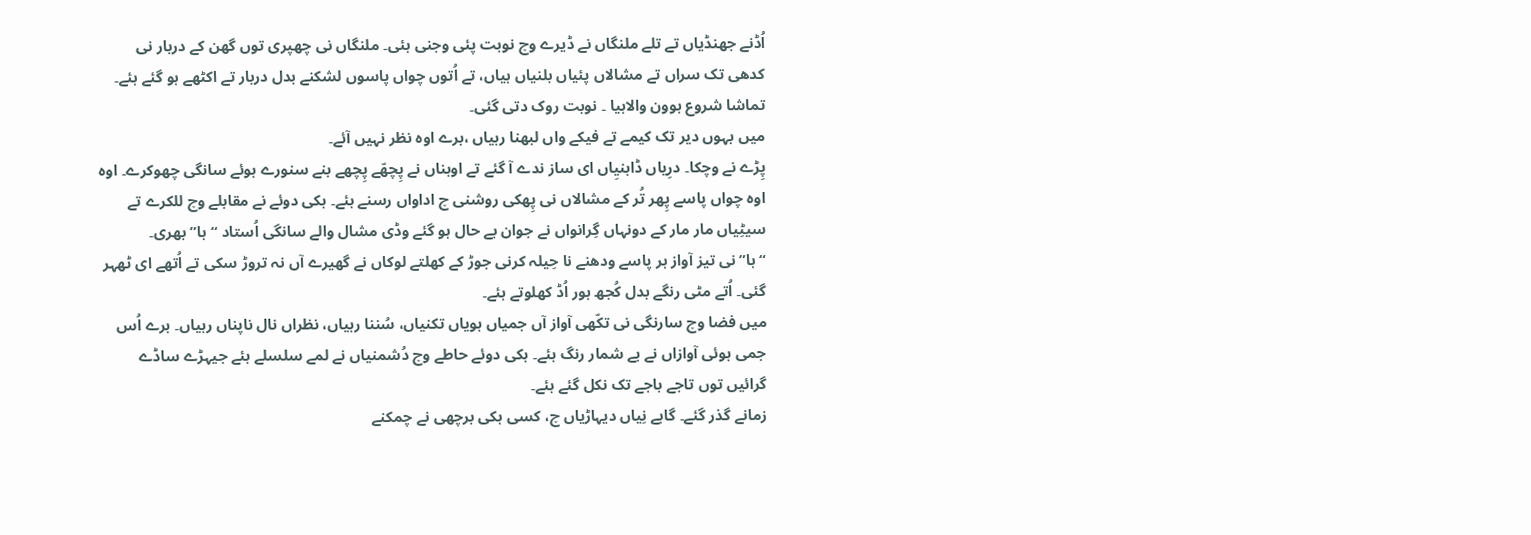اُڈنے جھنڈیاں تے تلے ملنگاں نے ڈیرے وچ نوبت پئی وجنی ہئی۔ ملنگاں نی چھپری توں گھن کے دربار نی کدھی تک سراں تے مشالاں پئیاں بلنیاں ہیاں، تے اُتوں چواں پاسوں لشکنے بدل دربار تے اکٹھے ہو گئے ہئے۔
تماشا شروع ہوون والاہیا ۔ نوبت روک دتی گئی۔
میں بہوں دیر تک کیمے تے فیکے واں لبھنا رہیاں ،برے اوہ نظر نہیں آئے۔
پِڑے نے وچکا۔ درِیاں ڈاہنیِاں ای ساز ندے آ گئے تے اوہناں نے پِچھّے پِچھے بنے سنورے ہوئے سانگی چھوکرے۔ اوہ اوہ چواں پاسے پِھر تُر کے مشالاں نی پِھکی روشنی چ اداواں رسنے ہئے۔ ہکی دوئے نے مقابلے وچ للکرے تے سیٹِیاں مار مار کے دونہاں گِرانواں نے جوان بے حال ہو گئے وڈی مشال والے سانگی اُستاد “ہا”بھری۔
“ہا”نی تیز آواز ہر پاسے ودھنے نا حِیلہ کرنی جوڑ کے کھلتے لوکاں نے گھیرے آں نہ تروڑ سکی تے اُتھے ای ٹھہر گئی۔ اُتے مٹی رنگے بدل کُجھ ہور اُڈ کھلوتے ہئے۔
میں فضا وچ سارنگی نی تکّھی آواز آں جمیاں ہویاں تکنیاں، سُننا رہیاں، نظراں نال ناپناں رہیاں۔ برے اُس جمی ہوئی آوازاں نے بے شمار رنگ ہئے۔ ہکی دوئے حاطے وچ دُشمنیاں نے لمے سلسلے ہئے جیہڑے ساڈے گرائیں توں تاجے باجے تک نکل گئے ہئے۔
زمانے گذر گئے۔ گاہے نِیاں دیہاڑیاں چ، کسی ہکی برچھی نے چمکنے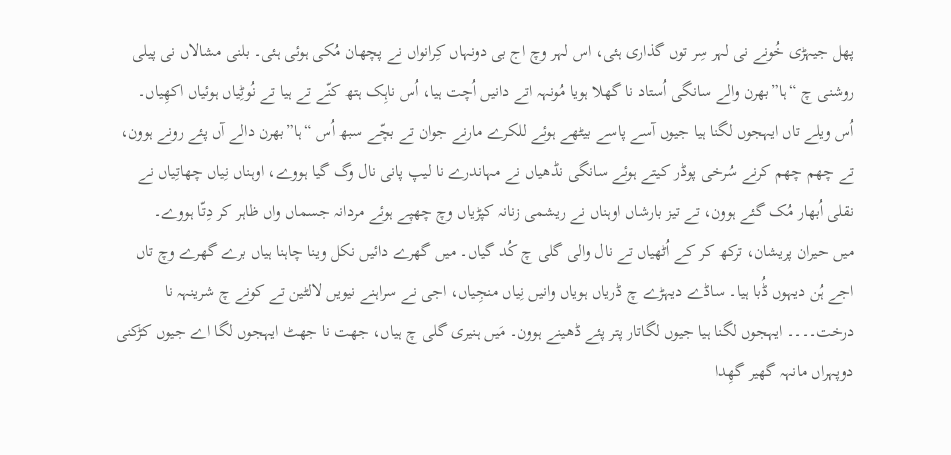پھل جیہڑی خُونے نی لہر سِر توں گذاری ہئی، اس لہر وچ اج بی دونہاں کِرانواں نے پچھان مُکی ہوئی ہئی۔ بلنی مشالاں نی پیلی روشنی چ “ہا”بھرن والے سانگی اُستاد نا گھلا ہویا مُونہہ اتے دانیں اُچت ہیا، اُس ناہِک ہتھ کنّے تے ہیا تے نُوٹِیاں ہوئیاں اکھِیاں۔
اُس ویلے تاں ایہجوں لگنا ہیا جیوں آسے پاسے بیٹھے ہوئے للکرے مارنے جوان تے بچّے سبھ اُس “ہا”بھرن دالے آں پئے رونے ہوون، تے چھم چھم کرنے سُرخی پوڈر کیتے ہوئے سانگی نڈھیاں نے مہاندرے نا لیپ پانی نال وگ گیا ہووے، اوہناں نِیاں چھاتِیاں نے نقلی اُبھار مُک گئے ہوون، تے تیز بارشاں اوہناں نے ریشمی زنانہ کپڑیاں وچ چھپے ہوئے مردانہ جسماں واں ظاہر کر دِتّا ہووے۔
میں حیران پریشان، ترکھ کر کے اُٹھیاں تے نال والی گلی چ کُد گیاں۔ میں گھرے دائیں نکل وینا چاہنا ہیاں برے گھرے وچ تاں اجے ہُن دیہوں ڈُبا ہیا۔ ساڈے دیہڑے چ ڈریاں ہویاں وانیں نِیاں منجِیاں، اجی نے سراہنے نیویں لالٹین تے کونے چ شرینہہ نا درخت۔۔۔۔ ایہجوں لگنا ہیا جیوں لگاتار پتر پئے ڈھینے ہوون۔ مَیں ہنیری گلی چ ہیاں، جھت نا جھٹ ایہجوں لگا اے جیوں کڑکنی دوپہراں مانہہ گھیر گھِدا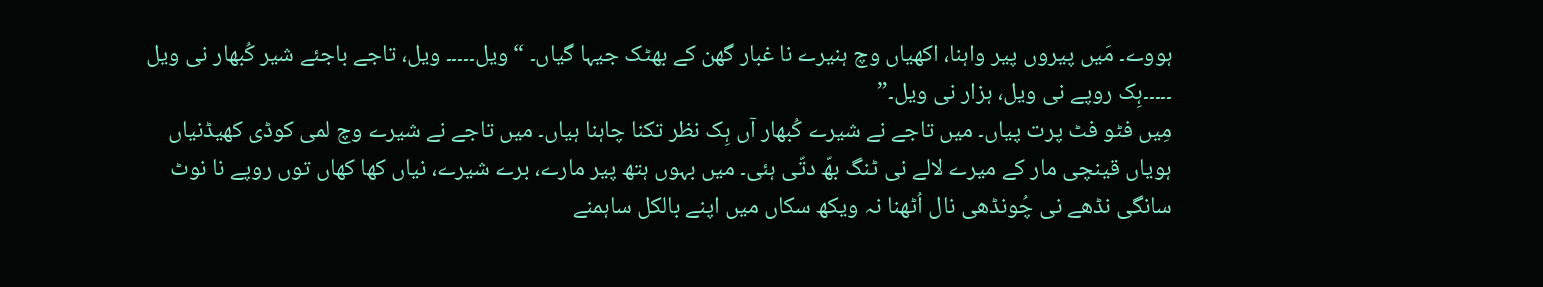ہووے۔ مَیں پیروں پیر واہنا، اکھیاں وچ ہنیرے نا غبار گھن کے بھٹک جیہا گیاں۔ “ویل۔۔۔۔۔ ویل، تاجے باجئے شیر کُبھار نی ویل ۔۔۔۔۔ہِک روپے نی ویل، ہزار نی ویل۔”
مِیں فٹو فٹ پرت پیاں۔ میں تاجے نے شیرے کُبھار آں ہِک نظر تکنا چاہنا ہیاں۔ میں تاجے نے شیرے وچ لمی کوڈی کھیڈنیاں ہویاں قینچی مار کے میرے لالے نی ٹنگ بھّ دتّی ہئی۔ میں بہوں ہتھ پیر مارے، برے شیرے، نیاں کھا کھاں توں روپے نا نوٹ سانگی نڈھے نی چُونڈھی نال اُٹھنا نہ ویکھ سکاں میں اپنے بالکل ساہمنے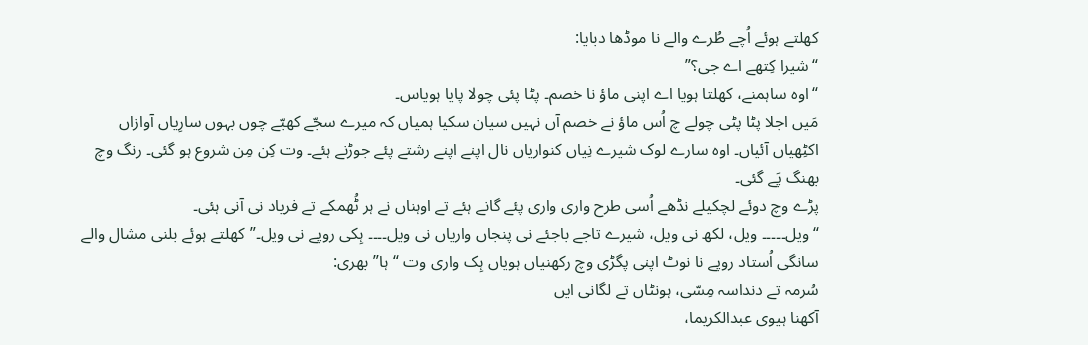کھلتے ہوئے اُچے طُرے والے نا موڈھا دبایا:
“شیرا کِتھے اے جی؟”
“اوہ ساہمنے، کھلتا ہویا اے اپنی ماؤ نا خصم۔ پٹا پئی چولا پایا ہویاس۔
مَیں اجلا پٹا پٹی چولے چ اُس ماؤ نے خصم آں نہیں سیان سکیا ہمیاں کہ میرے سجّے کھبّے چوں بہوں سارِیاں آوازاں اکٹِھیاں آئیاں۔ اوہ سارے لوک شیرے نِیاں کنواریاں نال اپنے اپنے رشتے پئے جوڑنے ہئے۔ وت کِن مِن شروع ہو گئی۔ رنگ وچ بھنگ پَے گئی۔
پڑے وچ دوئے لچکیلے نڈھے اُسی طرح واری واری پئے گانے ہئے تے اوہناں نے ہر ٹُھمکے تے فریاد نی آنی ہئی۔
“ویل۔۔۔۔۔ ویل، لکھ نی ویل، شیرے تاجے باجئے نی پنجاں واریاں نی ویل۔۔۔۔ ہِکی روپے نی ویل۔”کھلتے ہوئے بلنی مشال والے سانگی اُستاد روپے نا نوٹ اپنی پگڑی وچ رکھنیاں ہویاں ہِک واری وت “ہا”بھری:
سُرمہ تے دنداسہ مِسّی، ہونٹاں تے لگانی ایں
آکھنا ہیوی عبدالکریما،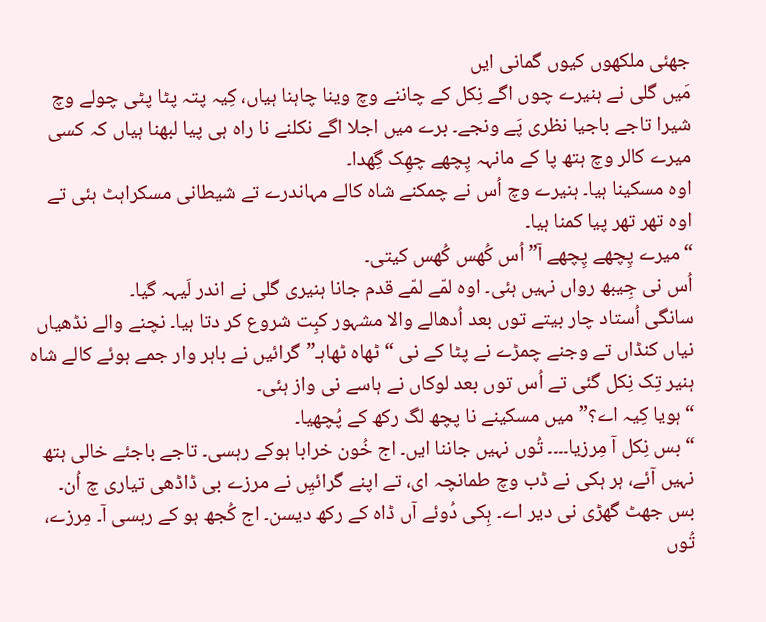جھئی ملکھوں کیوں گمانی ایں
مَیں گلی نے ہنیرے چوں اگے نِکل کے چاننے وچ وینا چاہنا ہیاں، کِیہ پتہ پٹا پٹی چولے وچ شیرا تاجے باجیا نظری پَے ونجے۔ برے میں اجلا اگے نکلنے نا راہ ہی پیا لبھنا ہیاں کہ کسی میرے کالر وچ ہتھ پا کے مانہہ پِچھے چھِک گِھدا۔
اوہ مسکینا ہیا۔ ہنیرے وچ اُس نے چمکنے شاہ کالے مہاندرے تے شیطانی مسکراہٹ ہئی تے اوہ تھر تھر پیا کمنا ہیا۔
“میرے پِچھے پِچھے آ”اُس کُھس کُھس کیتی۔
اُس نی جِیبھ رواں نہیں ہئی۔ اوہ لمّے لمّے قدم جانا ہنیری گلی نے اندر لَیہہ گیا۔
سانگی اُستاد چار بیتے توں بعد اُدھالے والا مشہور کبِت شروع کر دتا ہیا۔ نچنے والے نڈھیاں نیاں کنڈاں تے وجنے چمڑے نے پٹا کے نی “ٹھاہ ٹھاہـ”گرائیں نے باہر وار جمے ہوئے کالے شاہ ہنیر تِک نِکل گئی تے اُس توں بعد لوکاں نے ہاسے نی واز ہئی۔
“ہویا کِیہ اے؟”میں مسکینے نا پچھ لگ رکھ کے پُچھیا۔
“بس نِکل آ مِرزیا۔۔۔۔ تُوں نہیں جاننا ایں۔ اج خُون خرابا ہوکے رہسی۔ تاجے باجئے خالی ہتھ نہیں آئے، ہر ہکی نے ڈب وچ طمانچہ ای، تے اپنے گرائیِں نے مرزے بی ڈاڈھی تیاری چ اُن۔
بس جھٹ گھڑی نی دیر اے۔ ہِکی دُوئے آں ڈاہ کے رکھ دیسن۔ اج کُجھ ہو کے رہسی آ۔ مِرزے، تُوں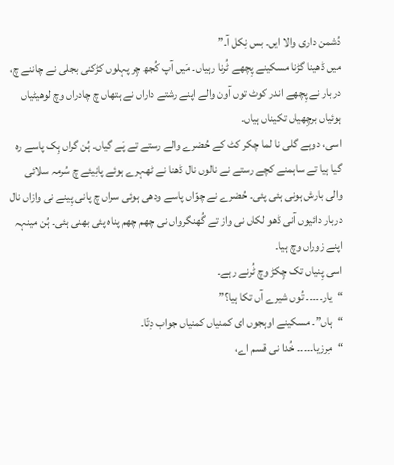دُشمن داری والا ایں۔ بس نِکل آ۔”
میں ڈھینا گڑنا مسکینے پِچھے ٹُرنا رہیاں۔ مَیں آپ کُجھ چِر پہلوں کڑکنی بجلی نے چاننے چ، دربار نے پِچھے اندر کوٹ توں آون والے اپنے رشتے داراں نے ہتھاں چ چادراں وچ لوھیٹیاں ہوئیاں برچِھیاں تکیناں ہیاں۔
اسی، دوہے گلی نا لما چکر کٹ کے حُضرے والے رستے تے پَے گیاں۔ ہُن گراں ہِک پاسے رہ گیا ہیا تے ساہمنے کچے رستے نے نالوں نال ڈھنا نے ٹھہرے ہوئے پانِیئے چ سُرمہ سلائی والی بارش ہونی ہئی پئی۔ حُضرے نے چوّاں پاسے ودھی ہوئی سراں چ پانی پِینے نی وازاں نال دربار دائیوں آنی ڈھو لکاں نی واز تے گُھنگرواں نی چھم چھم پناہ پئی بھنی ہئی۔ ہُن مینہہ اپنے زوراں وچ ہیا۔
اسی پِنیاں تک چِکڑ وچ ٹُرنے رہے۔
“یار۔۔۔۔۔ تُوں شیرے آں تکا ہیا؟”
“ہاں”۔ مسکینے اوہجوں ای کمنیاں کمنیاں جواب دِتّا۔
“مِرزیا۔۔۔۔۔ خُدا نی قسم اے،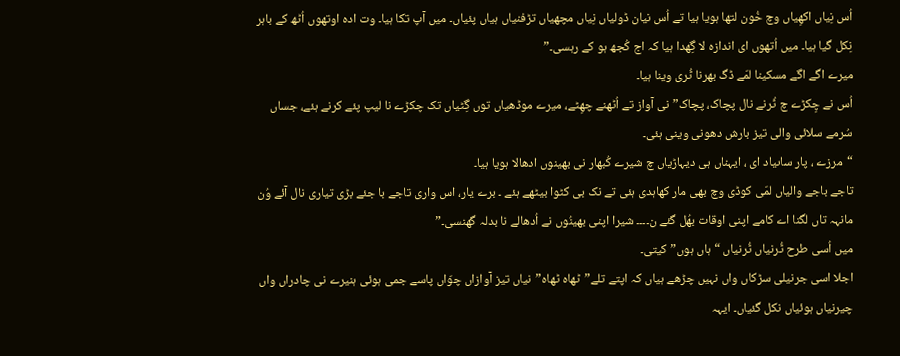اُس نِیاں اکھِیاں وچ خُون لتھا ہویا ہیا تے اُس نیان ڈولیاں نِیاں مچھیاں تڑفنیاں ہیاں پئیاں۔ میں آپ تکا ہیا۔ وت ادہ اوتھوں اُٹھ کے باہر نِکل گیا ہیا۔ میں اُتھوں ای اندازہ لا گِھدا ہیا کہ اج کُجھ ہو کے رہسی۔”
میرے اگے اگے مسکینا لمّے ڈگ بھرنا ٹُری وینا ہیا۔
اُس نے چِکڑے چ ٹُرنے نال پچاک، پچاک”نی آواز تے اُٹھنے چھِٹے، میرے موڈھیاں توں گِٹیاں تک چکڑے نا لیپ پئے کرنے ہئے، جساں سُرمے سلائی والی تیز بارش دھونی وینی ہئی۔
“مرزے ، پار ساںیاد ای ، ایہناں ہی دیہاڑیاں چ شیرے کُبھار نی بھینوں ادھالا ہویا ہیا۔
تاجے باجے والیاں لمّی کوڈی وچ بھی مار کھاہدی ہئی تے نک بی کٹوا بیٹھے ہئے ۔ برے یار، اس واری تاجے با جئے بڑی تیاری نال آئے وُن مانہہ تاں لگنا اے کامے اپنی اوقات بھُل گئے ن۔۔۔۔ شیرا اپنی بھینُوں نے اُدھالے نا بدلہ گھنسی۔”
میں اُسی طرح ٹُرنیاں ٹُرنیاں “ہاں ہوں”کیتی۔
اجلا اسی جرنیلی سڑکاں واں نہیں چڑھے ہیاں کہ اپتے تلے”ٹھاہ ٹھاہ”نیاں تیز آوازاں چوّاں پاسے جمی ہوئی ہنیرے نی چادراں واں چیرنیاں ہوئیاں نکل گئیاں۔ ایہہ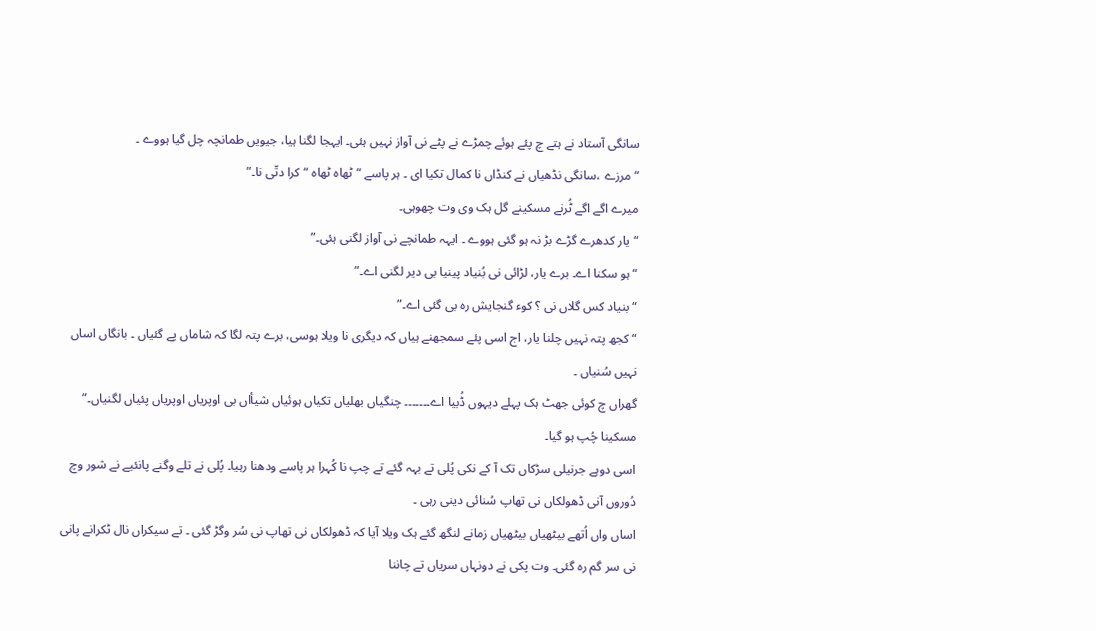سانگی آستاد نے ہتے چ پئے ہوئے چمڑے نے پٹے نی آواز نہیں ہئی۔ ایہجا لگنا ہیا، جیویں طمانچہ چل گیا ہووے ۔
“مرزے ،سانگی نڈھیاں نے کنڈاں نا کمال تکیا ای ۔ ہر پاسے “ٹھاہ ٹھاہ “کرا دتّی نا۔”
میرے اگے اگے ٹُرنے مسکینے گل ہک وی وت چھوہی۔
“یار کدھرے گڑے بڑ نہ ہو گئی ہووے ۔ ایہہ طمانچے نی آواز لگنی ہئی۔”
“ہو سکنا اے۔ برے یار، لڑائی نی بُنیاد پینیا بی دیر لگنی اے۔”
“بنیاد کس گلاں نی ؟ کوء گنجایش رہ بی گئی اے۔”
“کجھ پتہ نہیں چلنا یار، اج اسی پئے سمجھنے ہیاں کہ دیگری نا ویلا ہوسی، برے پتہ لگا کہ شاماں پے گئیاں ۔ بانگاں اساں نہیں سُنیاں ۔
گھراں چ کوئی جھٹ ہک پہلے دیہوں ڈُبیا اے۔۔۔۔۔۔۔ چنگیاں بھلیاں تکیاں ہوئیاں شیأاں بی اوپریاں اوپریاں پئیاں لگنیاں۔”
مسکینا چُپ ہو گیا۔
اسی دوہے جرنیلی سڑکاں تک آ کے نکی پُلی تے بہہ گئے تے چپ نا کُہرا ہر پاسے ودھنا رہیا۔ پُلی نے تلے وگنے پانئیے نے شور وچ دُوروں آنی ڈھولکاں نی تھاپ سُنائی دینی رہی ۔
اساں واں اُتھے بیٹھیاں بیٹھیاں زمانے لنگھ گئے ہک ویلا آیا کہ ڈھولکاں نی تھاپ نی سُر وگڑ گئی ۔ تے سیکراں نال ٹکرانے پانی نی سر گم رہ گئی۔ وت پکی نے دونہاں سریاں تے چاننا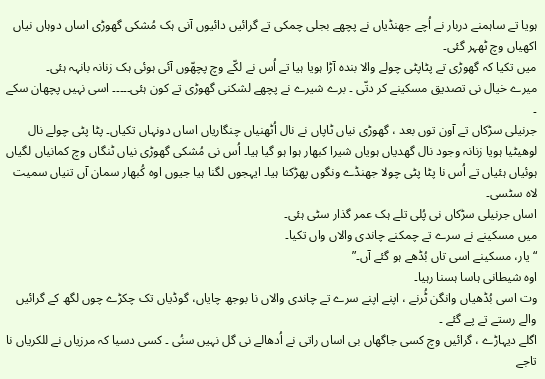ہویا تے ساہمنے دربار نے اُچے جھنڈیاں نے پچھے بجلی چمکی تے گرائیں دائیوں آنی ہک مُشکی گھوڑی اساں دوہاں نیاں اکھیاں وچ ٹھہر گئی۔
میں تکیا کہ گھوڑی تے پٹاپٹی چولے والا بندہ آڑا ہویا ہیا تے اُس نے لکّے وچ پچھّوں آئی ہوئی ہک زنانہ بانہہ ہئی۔
میرے خیال نی تصدیق مسکینے کر دتّی ۔ برے شیرے نے پچھے لشکنی گھوڑی تے کون ہئی۔۔۔۔۔ اسی نہیں پچھان سکے ۔
جرنیلی سڑکاں تے آون توں بعد ، گھوڑی نیاں ٹاپاں نے نال اُٹھنیاں چنگاریاں اساں دونہاں تکیاں۔ پٹا پٹی چولے نال لوھیٹیا ہویا زنانہ وجود نال گھدیاں ہویاں شیرا کبھار ہوا ہو گیا ہیا۔ اُس نی مُشکی گھوڑی نیاں ٹنگاں وچ کمانیاں لگیاں ہوئیاں ہئیاں تے اُس نا پٹا پٹی چولا جھنڈے ونگوں پھڑکنا ہیا۔ ایہجوں لگنا ہیا جیوں اوہ کُبھار سمان آں تنیاں سمیت لاہ سٹسی۔
اساں جرنیلی سڑکاں نی پُلی تلے ہک عمر گذار سٹی ہئی۔
میں مسکینے نے سرے تے چمکنے چاندی والاں واں تکیا۔
“یار، مسکینے اسی تاں بُڈھے ہو گئے آں۔”
اوہ شیطانی ہاسا ہسنا رہیا۔
وت اسی بُڈھیاں وانگن ٹُرنے ، اپنے اپنے سرے تے چاندی والاں نا بوجھ چایاں، گوڈیاں تک چکڑے چوں لگھ کے گرائیں والے رستے تے پے گئے ۔
اگلے دیہاڑے ، گرائیں وچ کسی جاگھاں بی اساں راتی نے اُدھالے نی گل نہیں سنُی ۔ کسی دسیا کہ مرزیاں نے للکریاں نا تاجے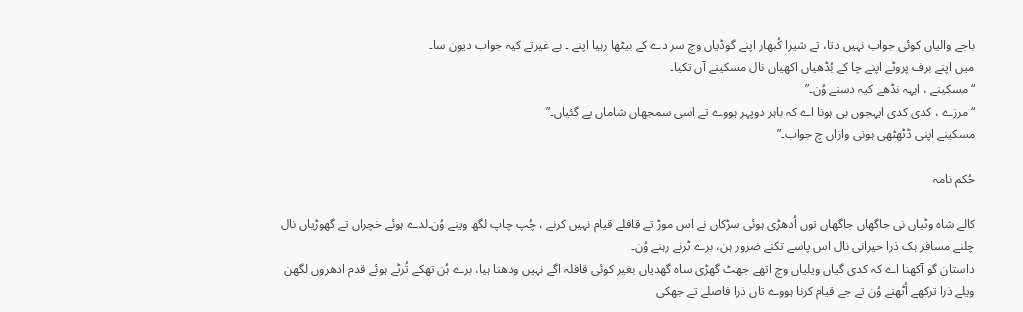باجے والیاں کوئی جواب نہیں دتا، تے شیرا کُبھار اپنے گوڈیاں وچ سر دے کے بیٹھا رہیا اپنے ۔ بے غیرتے کیہ جواب دیون سا۔
میں اپنے برف پروٹے اپنے چا کے بُڈھیاں اکھیاں نال مسکینے آں تکیا۔
“مسکینے ، ایہہ نڈھے کیہ دسنے وُن۔”
“مرزے ، کدی کدی ایہجوں بی ہونا اے کہ باہر دوپہر ہووے تے اسی سمجھاں شاماں پے گئیاں۔”
مسکینے اپنی ڈٹھٹھی ہونی وازاں چ جواب۔”

حُکم نامہ

کالے شاہ وٹیاں نی جاگھاں جاگھاں توں اُدھڑی ہوئی سڑکاں نے اس موڑ تے قافلے قیام نہیں کرنے ، چُپ چاپ لگھ وینے وُن۔لدے ہوئے خچراں تے گھوڑیاں نال چلنے مسافر ہک ذرا حیرانی نال اس پاسے تکنے ضرور ہن، برے ٹرنے رہنے وُن۔
داستان گو آکھنا اے کہ کدی گیاں ویلیاں وچ اتھے جھٹ گھڑی ساہ گھدیاں بغیر کوئی قافلہ اگے نہیں ودھنا ہیا، برے ہُن تھکے تُرٹے ہوئے قدم ادھروں لگھن ویلے ذرا ترکھے اُٹھنے وُن تے جے قیام کرنا ہووے تاں ذرا فاصلے تے جھکی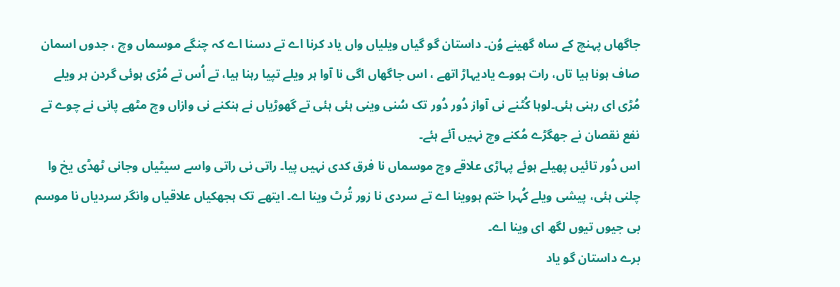جاگھاں پہنچ کے ساہ گھینے وُن۔ داستان گو گیاں ویلیاں واں یاد کرنا اے تے دسنا اے کہ چنگے موسماں وچ ، جدوں اسمان صاف ہونا ہیا تاں، رات ہووے یادیہاڑ اتھے ، اس جاگھاں اگی نا آوا ہر ویلے تپیا رہنا ہیا، تے اُس تے مُڑی ہوئی گردن ہر ویلے مُڑی ای رہنی ہئی۔لوہا کُٹنے نی آواز دُور دُور تک سُنی وینی ہئی ہئی تے گھوڑیاں نے ہنکنے نی وازاں وچ مٹھے پانی نے چوے تے نفع نقصان نے جھگڑے مُکنے وچ نہیں آئے ہئے۔
اس دُور تائیں پھیلے ہوئے پہاڑی علاقے وچ موسماں نا فرق کدی نہیں پیا۔ راتی نی راتی واسے سیٹیاں وجانی ٹھڈی یخ وا چلنی ہئی، پیشی ویلے کُہرا ختم ہووینا اے تے سردی نا زور تُرٹ وینا اے۔ ایتھے تک ہجھکیاں علاقیاں وانگر سردیاں نا موسم بی جیوں تیوں لگھ ای وینا اے۔
برے داستان گو یاد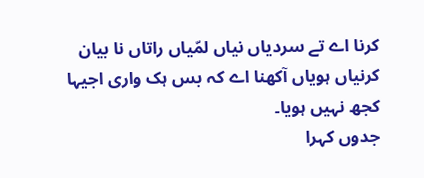کرنا اے تے سردیاں نیاں لمّیاں راتاں نا بیان کرنیاں ہویاں آکھنا اے کہ بس ہک واری اجیہا کجھ نہیں ہویا۔
جدوں کہرا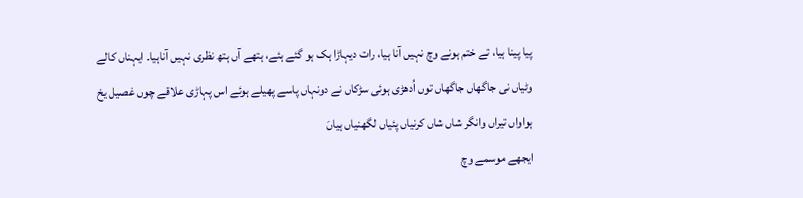پیا پینا ہیا، تے ختم ہونے وچ نہیں آنا ہیا، رات دیہاڑا ہک ہو گئے ہئے، ہتھے آں ہتھ نظری نہیں آناہیا۔ ایہناں کالے وٹیاں نی جاگھاں جاگھاں توں اُدھڑی ہوئی سڑکاں نے دونہاں پاسے پھیلے ہوئے اس پہاڑی علاقے چوں غصیل یخ ہواواں تیراں وانگر شاں شاں کرنیاں پئیاں لگھنیاں ہیاںَ
ایجھے موسمے وچ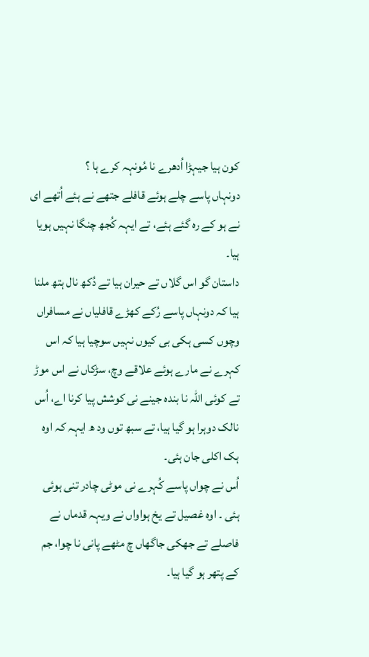کون ہیا جیہڑا اُدھرے نا مُونہہ کرے ہا ؟
دونہاں پاسے چلے ہوئے قافلے جتھے نے ہئے اُتھے ای نے ہو کے رہ گئے ہئے، تے ایہہ کُجھ چنگا نہیں ہویا ہیا۔
داستان گو اس گلاں تے حیران ہیا تے دُکھ نال ہتھ ملنا ہیا کہ دونہاں پاسے رُکے کھڑے قافلیاں نے مسافراں وچوں کسی ہکی بی کیوں نہیں سوچیا ہیا کہ اس کہرے نے مارے ہوئے علاقے وچ، سڑکاں نے اس موڑ تے کوئی اللہ نا بندہ جینے نی کوشش پیا کرنا اے، اُس نالک دوہرا ہو گیا ہیا، تے سبھ توں ود ھ ایہہ کہ اوہ ہک اکلی جان ہئی۔
اُس نے چواں پاسے کُہرے نی موٹی چادر تنی ہوئی ہئی ۔ اوہ غصیل تے یخ ہواواں نے ویہہ قدماں نے فاصلے تے جھکی جاگھاں چ مٹھے پانی نا چوا، جم کے پتھر ہو گیا ہیا۔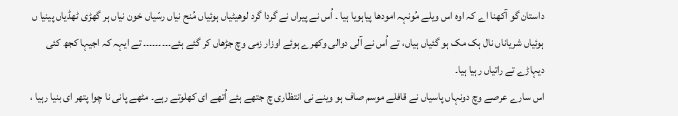داستان گو آکھنا اے کہ اوہ اس ویلے مُونہہ امودھا پیاہویا ہیا ۔ اُس نے پیراں نے گردا گرد لوھیٹیاں ہوئیاں مُنح نیاں رسّیاں خون نیاں ہر گھڑی ٹھڈیاں پینیا ں ہوئیاں شریاناں نال ہک مک ہو گئیاں ہیاں، تے اُس نے آلی دوالی وکھرے ہوئے اوزار زمی وچ جڑھاں کر گئے ہئے۔۔۔۔۔۔۔۔۔ تے ایہہ کہ اجیہا کجھ کئی دیہاڑے تے راتیاں رہیا ہیا۔
اس سارے عرصے وچ دونہاں پاسیاں نے قافلے موسم صاف ہو وینے نی انتظاری چ جتھے ہئے اُتھے ای کھلوتے رہے۔ مٹھے پانی نا چوا پتھر ای بنیا رہیا ،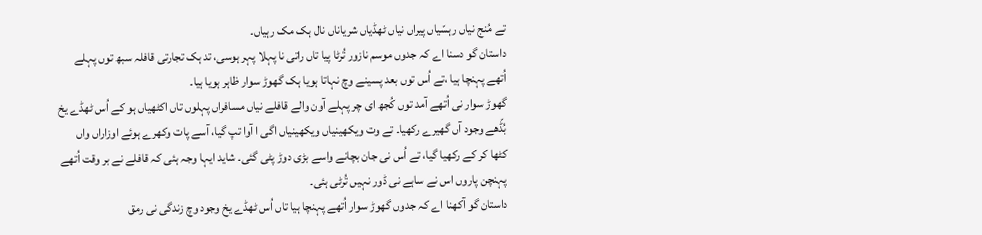تے مُنج نیاں رہسّیاں پیراں نیاں ٹھڈیاں شریاناں نال ہک مک رہیاں۔
داستان گو دسنا اے کہ جدوں موسم نازور تُرٹا پیا تاں راتی نا پہلا پہر ہوسی، تد ہک تجارتی قافلہ سبھ توں پہلے اُتھے پہنچا ہیا ،تے اُس توں بعد پسینے وچ نہاتا ہویا ہک گھوڑ سوار ظاہر ہویا ہیا۔
گھوڑ سوار نی اُتھے آمد توں کُجھ ای چر پہلے آون والے قافلے نیاں مسافراں پہلوں تاں اکٹھیاں ہو کے اُس ٹھڈے یخ بُڈّھے وجود آں گھیرے رکھیا۔ تے وت ویکھینیاں ویکھینیاں اگی ا آوا تپ گیا، آسے پات وکھرے ہوئے اوزاراں واں کٹھا کر کے رکھیا گیا، تے اُس نی جان بچانے واسے بڑی دوڑ پٹی گئی۔ شاید ایہا وجہ ہئی کہ قافلے نے بر وقت اُتھے پہنچن پاروں اس نے ساہے نی ڈور نہیں تُرٹی ہئی۔
داستان گو آکھنا اے کہ جدوں گھوڑ سوار اُتھے پہنچا ہیا تاں اُس ٹھڈے یخ وجود وچ زندگی نی رمق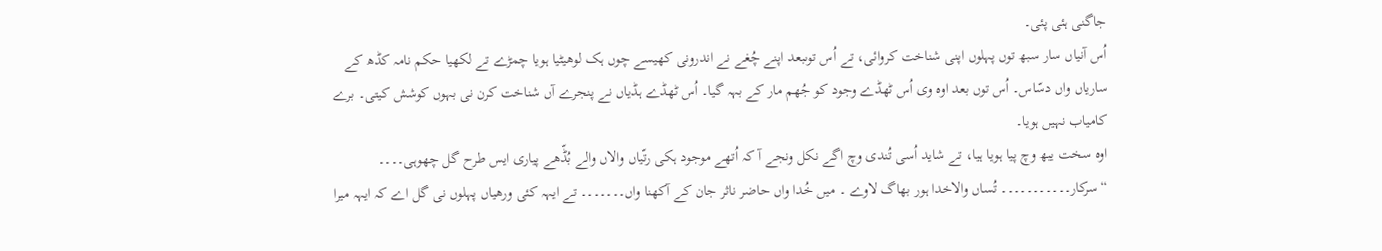جاگنی ہئی پئی۔
اُس آنیاں سار سبھ توں پہلوں اپنی شناخت کروائی، تے اُس توںبعد اپنے چُغے نے اندرونی کھیسے چوں ہک لوھیٹیا ہویا چمڑے تے لکھیا حکم نامہ کڈھ کے ساریاں واں دسّاس۔ اُس توں بعد اوہ وی اُس ٹھڈے وجود کو جُھم مار کے بہہ گیا۔ اُس ٹھڈے ہڈیاں نے پنجرے آں شناخت کرن نی بہوں کوشش کیتی۔ برے کامیاب نہیں ہویا۔
اوہ سخت یبھ وچ پیا ہویا ہیا، تے شاید اُسی تُندی وچ اگے نکل ونجے آ کہ اُتھے موجود ہکی رتّیاں والاں والے بُڈّھے پیاری ایس طرح گل چھوہی۔۔۔۔
“سرکار۔۔۔۔۔۔۔۔۔۔۔ تُساں والاخدا ہور بھاگ لاوے ۔ میں خُدا واں حاضر ناثر جان کے آکھنا واں۔۔۔۔۔۔۔ تے ایہہ کئی ورھیاں پہلوں نی گل اے کہ ایہہ میرا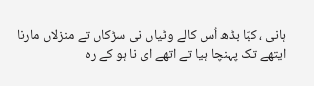ہانی ، کبّا بڈھ اُس کالے وٹیاں نی سڑکاں تے منزلاں مارنا ایتھے تک پہنچا ہیا تے اتھے ای نا ہو کے رہ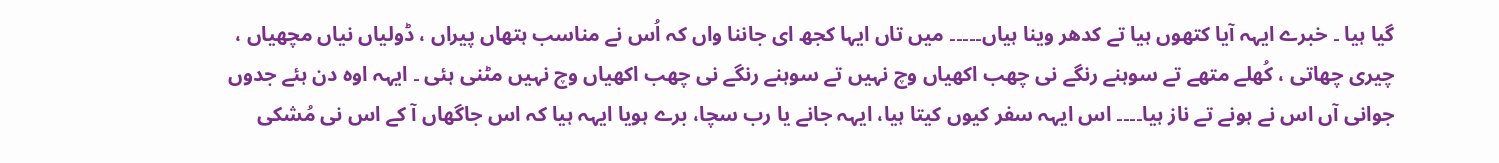گیا ہیا ۔ خبرے ایہہ آیا کتھوں ہیا تے کدھر وینا ہیاں۔۔۔۔۔ میں تاں ایہا کجھ ای جاننا واں کہ اُس نے مناسب ہتھاں پیراں ، ڈولیاں نیاں مچھیاں ، چیری چھاتی ، کُھلے متھے تے سوہنے رنگے نی چھب اکھیاں وچ نہیں تے سوہنے رنگے نی چھب اکھیاں وچ نہیں مٹنی ہئی ۔ ایہہ اوہ دن ہئے جدوں جوانی آں اس نے ہونے تے ناز ہیا۔۔۔۔ اس ایہہ سفر کیوں کیتا ہیا، ایہہ جانے یا رب سچا، برے ہویا ایہہ ہیا کہ اس جاگھاں آ کے اس نی مُشکی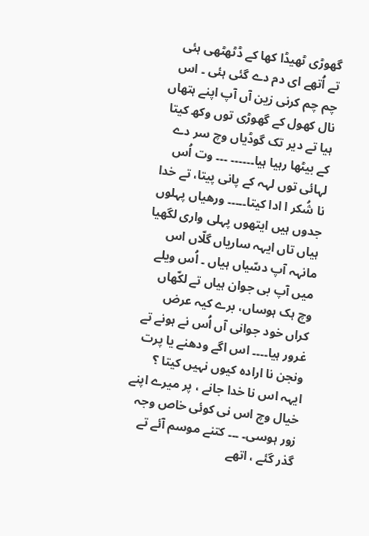گھوڑی ٹھیڈا کھا کے ڈٹھٹھی ہئی تے اُتھے ای دم دے گئی ہئی ۔ اس چم چم کرنی زین آں آپ اپنے ہتھاں نال کھول کے گھوڑی توں وکھ کیتا ہیا تے دیر تک گوڈیاں وچ سر دے کے بیٹھا رہیا ہیا۔۔۔۔۔۔ ۔۔۔ وت اُس لہائی توں لہہ کے پانی پیتا، تے خدا نا شُکر ا ادا کیتا۔۔۔۔۔ ورھیاں پہلوں جدوں ہیں ایتھوں پہلی واری لگھیا ہیاں تاں ایہہ ساریاں گلّاں اس مانہہ آپ دسّیاں ہیاں ۔ اُس ویلے میں آپ بی جوان ہیاں تے لکّھاں وچ ہک ہوساں، برے کیہ عرض کراں خود جوانی آں اُس نے ہونے تے غرور ہیا۔۔۔۔ اس اگے ودھنے یا پرت ونجن نا ارادہ کیوں نہیں کیتا ؟ ایہہ اس نا خدا جانے ، پر میرے اپنے خیال وچ اس نی کوئی خاص وجہ زور ہوسی۔ ۔۔۔ کتنے موسم آئے تے گذر گئے ، اتھے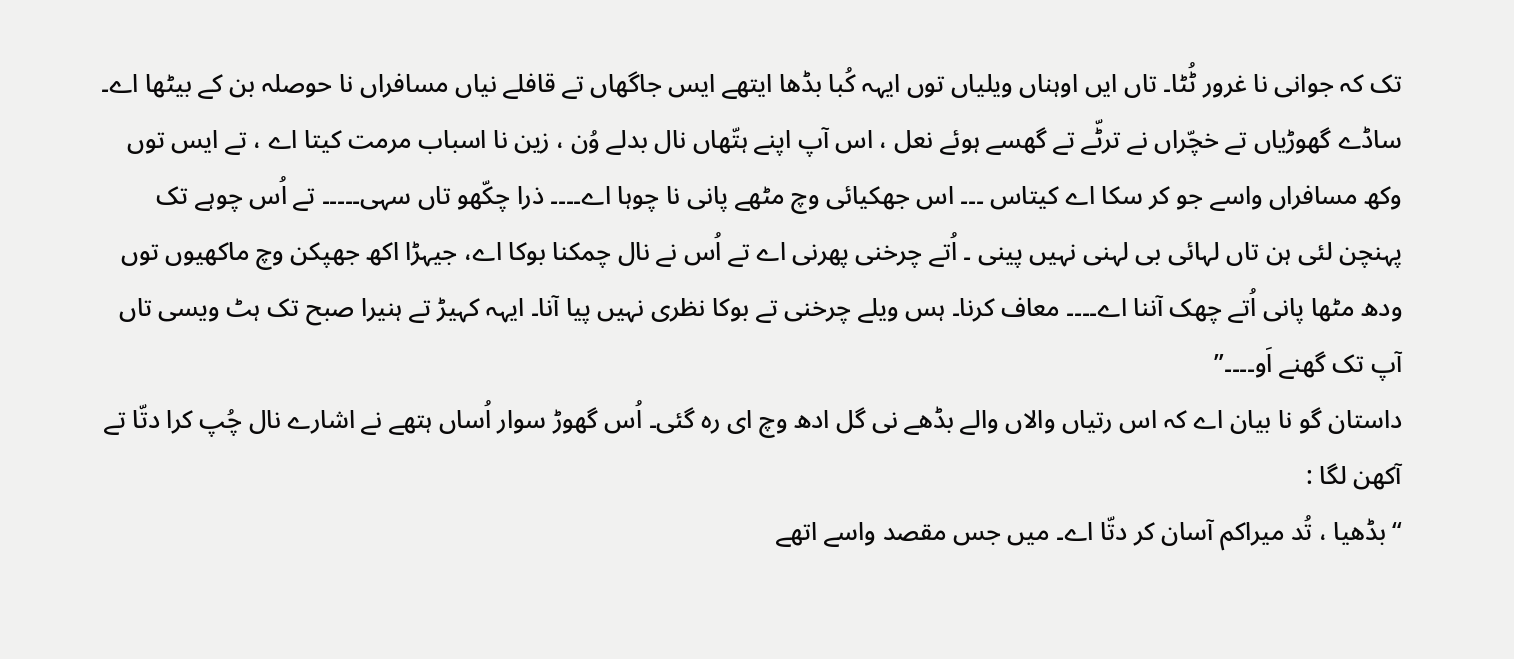تک کہ جوانی نا غرور ٹُٹا۔ تاں ایں اوہناں ویلیاں توں ایہہ کُبا بڈھا ایتھے ایس جاگھاں تے قافلے نیاں مسافراں نا حوصلہ بن کے بیٹھا اے۔ ساڈے گھوڑیاں تے خچّراں نے ترٹّے تے گھسے ہوئے نعل ، اس آپ اپنے ہتّھاں نال بدلے وُن ، زین نا اسباب مرمت کیتا اے ، تے ایس توں وکھ مسافراں واسے جو کر سکا اے کیتاس ۔۔۔ اس جھکیائی وچ مٹھے پانی نا چوہا اے۔۔۔۔ ذرا چکّھو تاں سہی۔۔۔۔۔ تے اُس چوہے تک پہنچن لئی ہن تاں لہائی بی لہنی نہیں پینی ۔ اُتے چرخنی پھرنی اے تے اُس نے نال چمکنا بوکا اے، جیہڑا اکھ جھپکن وچ ماکھیوں توں ودھ مٹھا پانی اُتے چھک آننا اے۔۔۔۔ معاف کرنا۔ ہس ویلے چرخنی تے بوکا نظری نہیں پیا آنا۔ ایہہ کہیڑ تے ہنیرا صبح تک ہٹ ویسی تاں آپ تک گھنے اَو۔۔۔۔”
داستان گو نا بیان اے کہ اس رتیاں والاں والے بڈھے نی گل ادھ وچ ای رہ گئی۔ اُس گھوڑ سوار اُساں ہتھے نے اشارے نال چُپ کرا دتّا تے آکھن لگا :
“بڈھیا ، تُد میراکم آسان کر دتّا اے۔ میں جس مقصد واسے اتھے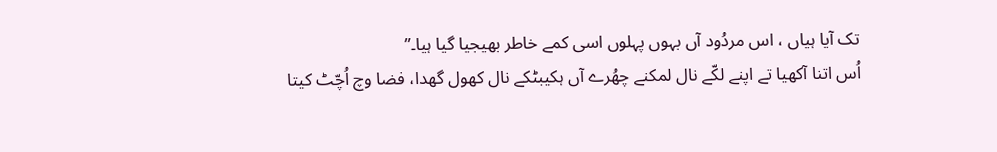تک آیا ہیاں ، اس مردُود آں بہوں پہلوں اسی کمے خاطر بھیجیا گیا ہیا۔”
اُس اتنا آکھیا تے اپنے لکّے نال لمکنے چھُرے آں ہکیبٹکے نال کھول گھدا، فضا وچ اُچّٹ کیتا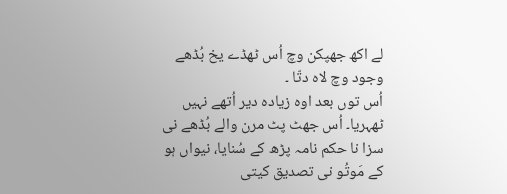لے اکھ جھپکن وچ اُس ٹھڈے یخ بُڈھے وجود وچ لاہ دتّا ۔
اُس توں بعد اوہ زیادہ دیر اُتھے نہیں ٹھہریا۔ اُس جھٹ پٹ مرن والے بُڈھے نی سزا نا حکم نامہ پڑھ کے سُنایا، نیواں ہو کے مَوتُو نی تصدیق کیتی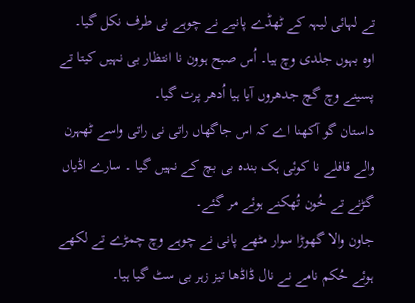تے لہائی لیہہ کے ٹھڈے پانیے نے چوہے نی طرف نکل گیا۔
اوہ بہوں جلدی وچ ہیا۔ اُس صبح ہوون نا انتظار بی نہیں کیتا تے پسینے وچ گچ جدھروں آیا ہیا اُدھر پرت گیا۔
داستان گو آکھنا اے کہ اس جاگھاں راتی نی راتی واسے ٹھہرن والے قافلے نا کوئی ہک بندہ بی بچ کے نہیں گیا ۔ سارے اڈیاں گڑنے تے خُون تُھکنے ہوئے مر گئے۔
جاون والا گھوڑا سوار مٹھے پانی نے چوہے وچ چمڑے تے لکھے ہوئے حُکم نامے نے نال ڈاڈھا تیز زہر بی سٹ گیا ہیا۔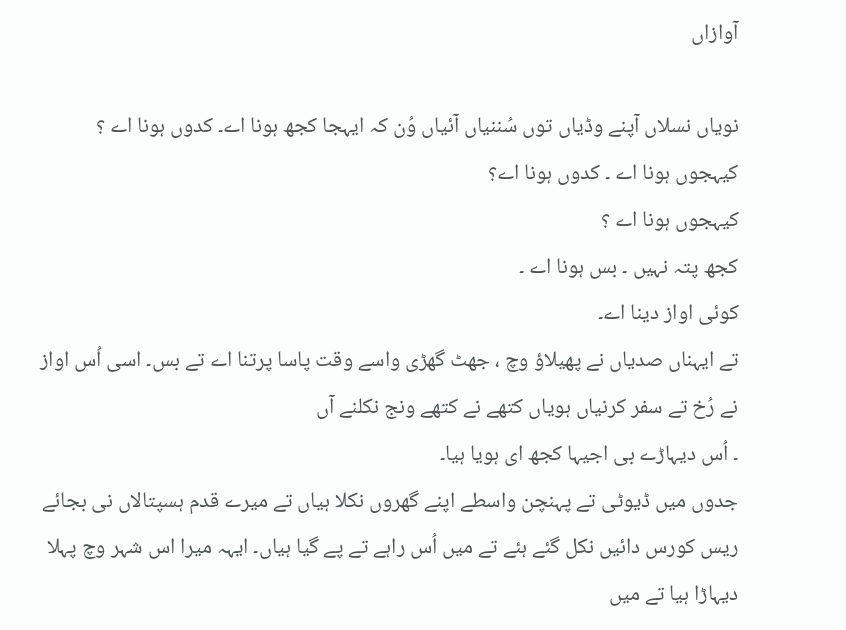آوازاں

نویاں نسلاں آپنے وڈیاں توں سُننیاں آئیاں وُن کہ ایہجا کجھ ہونا اے۔ کدوں ہونا اے ؟
کیہجوں ہونا اے ۔ کدوں ہونا اے؟
کیہجوں ہونا اے ؟
کجھ پتہ نہیں ۔ بس ہونا اے ۔
کوئی اواز دینا اے۔
تے ایہناں صدیاں نے پھیلاؤ وچ ، جھٹ گھڑی واسے وقت پاسا پرتنا اے تے بس۔ اسی اُس اواز نے رُخ تے سفر کرنیاں ہویاں کتھے نے کتھے ونج نکلنے آں
۔ اُس دیہاڑے بی اجیہا کجھ ای ہویا ہیا۔
جدوں میں ڈیوٹی تے پہنچن واسطے اپنے گھروں نکلا ہیاں تے میرے قدم ہسپتالاں نی بجائے ریس کورس دائیں نکل گئے ہئے تے میں اُس راہے تے پے گیا ہیاں۔ ایہہ میرا اس شہر وچ پہلا دیہاڑا ہیا تے میں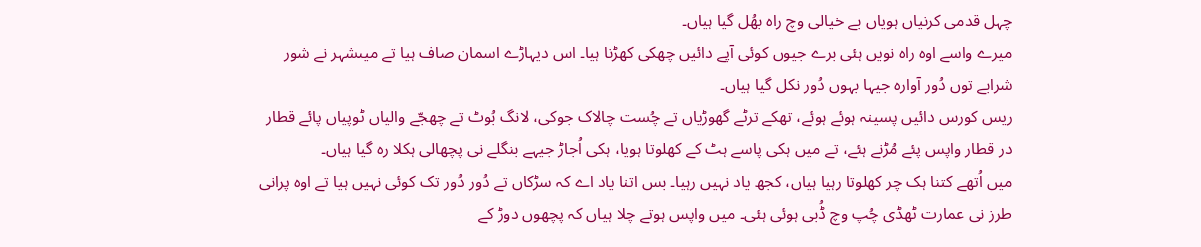چہل قدمی کرنیاں ہویاں بے خیالی وچ راہ بھُل گیا ہیاں۔
میرے واسے اوہ راہ نویں ہئی برے جیوں کوئی آپے دائیں چھکی کھڑنا ہیا۔ اس دیہاڑے اسمان صاف ہیا تے میںشہر نے شور شرابے توں دُور آوارہ جیہا بہوں دُور نکل گیا ہیاں۔
ریس کورس دائیں پسینہ ہوئے ہوئے، تھکے ترٹے گھوڑیاں تے چُست چالاک جوکی، لانگ بُوٹ تے چھجّے والیاں ٹوپیاں پائے قطار در قطار واپس پئے مُڑنے ہئے، تے میں ہکی پاسے ہٹ کے کھلوتا ہویا، ہکی اُجاڑ جیہے بنگلے نی پچھالی ہکلا رہ گیا ہیاں۔
میں اُتھے کتنا ہک چر کھلوتا رہیا ہیاں، کجھ یاد نہیں رہیا۔ بس اتنا یاد اے کہ سڑکاں تے دُور دُور تک کوئی نہیں ہیا تے اوہ پرانی طرز نی عمارت ٹھڈی چُپ وچ ڈُبی ہوئی ہئی۔ میں واپس ہوتے چلا ہیاں کہ پچھوں دوڑ کے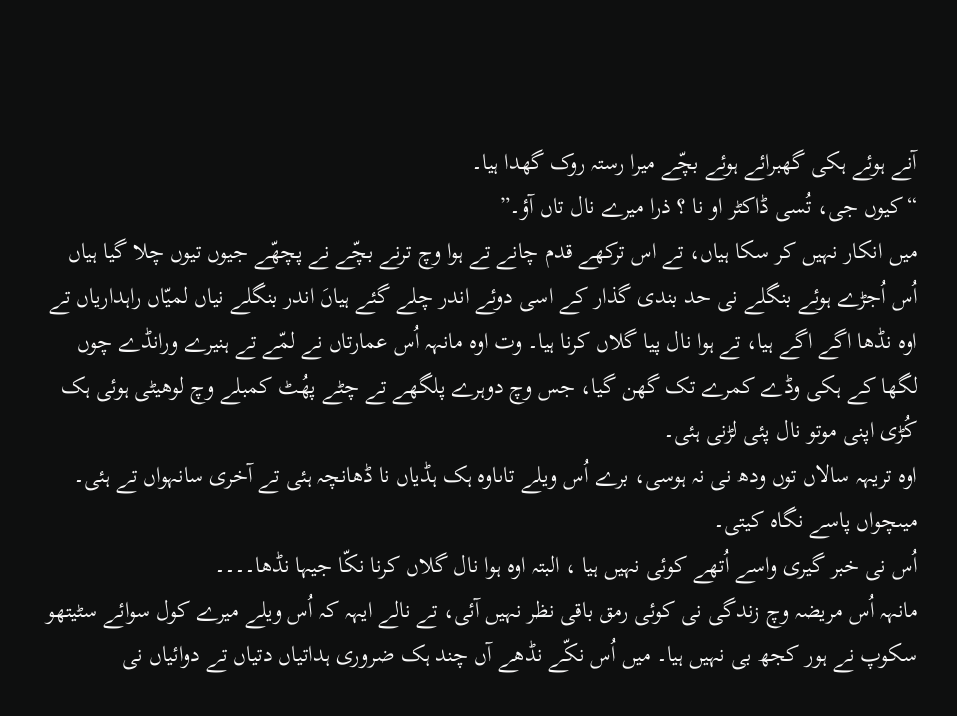آنے ہوئے ہکی گھبرائے ہوئے بچّے میرا رستہ روک گھدا ہیا۔
“کیوں جی، تُسی ڈاکٹر او نا ؟ ذرا میرے نال تاں آؤ۔”
میں انکار نہیں کر سکا ہیاں، تے اس ترکھے قدم چانے تے ہوا وچ ترنے بچّے نے پچھّے جیوں تیوں چلا گیا ہیاں اُس اُجڑے ہوئے بنگلے نی حد بندی گذار کے اسی دوئے اندر چلے گئے ہیاںَ اندر بنگلے نیاں لمیّاں راہداریاں تے اوہ نڈھا اگے اگے ہیا، تے ہوا نال پیا گلاں کرنا ہیا۔ وت اوہ مانہہ اُس عمارتاں نے لمّے تے ہنیرے ورانڈے چوں لگھا کے ہکی وڈے کمرے تک گھن گیا، جس وچ دوہرے پلگھے تے چٹے پھُٹ کمبلے وچ لوھیٹی ہوئی ہک کُڑی اپنی موتو نال پئی لڑنی ہئی۔
اوہ تریہہ سالاں توں ودھ نی نہ ہوسی، برے اُس ویلے تاںاوہ ہک ہڈیاں نا ڈھانچہ ہئی تے آخری سانہواں تے ہئی۔ میںچواں پاسے نگاہ کیتی۔
اُس نی خبر گیری واسے اُتھے کوئی نہیں ہیا ، البتہ اوہ ہوا نال گلاں کرنا نکّا جیہا نڈھا۔۔۔۔
مانہہ اُس مریضہ وچ زندگی نی کوئی رمق باقی نظر نہیں آئی، تے نالے ایہہ کہ اُس ویلے میرے کول سوائے سٹیتھو سکوپ نے ہور کجھ بی نہیں ہیا۔ میں اُس نکّے نڈھے آں چند ہک ضروری ہداتیاں دتیاں تے دوائیاں نی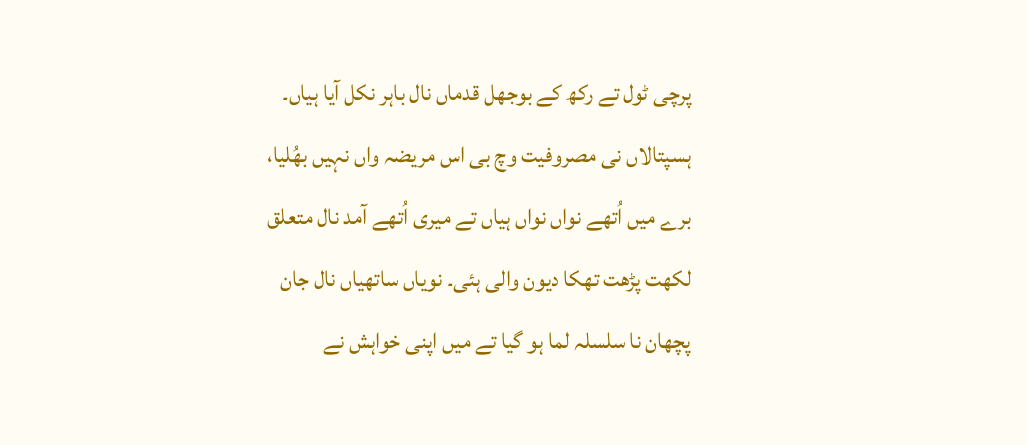پرچی ٹول تے رکھ کے بوجھل قدماں نال باہر نکل آیا ہیاں۔
ہسپتالاں نی مصروفیت وچ بی اس مریضہ واں نہیں بھُلیا، برے میں اُتھے نواں نواں ہیاں تے میری اُتھے آمد نال متعلق لکھت پڑھت تھکا دیون والی ہئی۔ نویاں ساتھیاں نال جان پچھان نا سلسلہ لما ہو گیا تے میں اپنی خواہش نے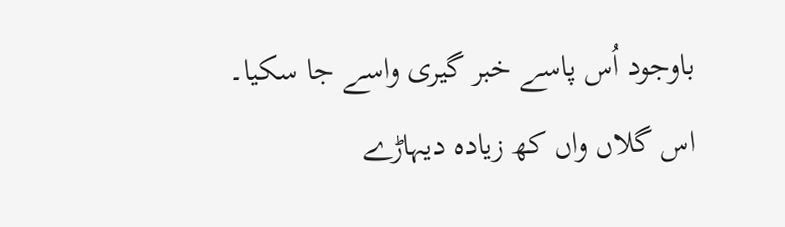باوجود اُس پاسے خبر گیری واسے جا سکیا۔
اس گلاں واں کھ زیادہ دیہاڑے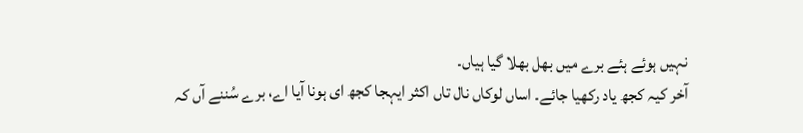نہیں ہوئے ہئے برے میں بھل بھلا گیا ہیاں۔
آخر کیہ کجھ یاد رکھیا جائے۔ اساں لوکاں نال تاں اکثر ایہجا کجھ ای ہونا آیا اے، برے سُننے آں کہ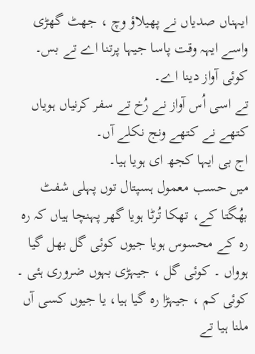ایہناں صدیاں نے پھیلاؤ وچ ، جھٹ گھڑی واسے ایہہ وقت پاسا جیہا پرتنا اے تے بس۔
کوئی آواز دینا اے۔
تے اسی اُس آواز نے رُخ تے سفر کرنیاں ہویاں کتھے نے کتھے ونج نکلے آں۔
اج بی ایہا کجھ ای ہویا ہیا۔
میں حسب معمول ہسپتال توں پہلی شفٹ بھُگتا کے، تھکا تُرٹا ہویا گھر پہنچا ہیاں کہ رہ رہ کے محسوس ہویا جیوں کوئی گل بھل گیا ہوواں ۔ کوئی گل ، جیہڑی بہوں ضروری ہئی ۔ کوئی کم ، جیہڑا رہ گیا ہیا، یا جیوں کسی آں ملنا ہیا تے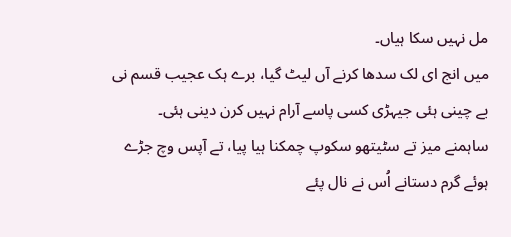مل نہیں سکا ہیاں۔
میں انج ای لک سدھا کرنے آں لیٹ گیا، برے ہک عجیب قسم نی بے چینی ہئی جیہڑی کسی پاسے آرام نہیں کرن دینی ہئی۔
ساہمنے میز تے سٹیتھو سکوپ چمکنا ہیا پیا، تے آپس وچ جڑے ہوئے گرم دستانے اُس نے نال پئے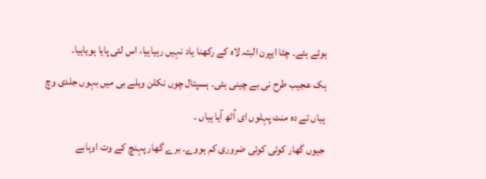ہوئے ہئے۔ چٹا ایپرن البتہ لاہ کے رکھنا یاد نہیں رہیاہیا، اس لئی پایا ہویاہیا۔
ہک عجیب طرح نی بے چینی ہئی۔ ہسپتال چوں نکلن ویلے بی میں بہوں جلدی وچ ہیاں تے دہ منٹ پہلوں ای اُٹھ آیا ہیاں ۔
جیوں گھار کوئی کوئی ضروری کم ہووے۔ برے گھار پہنچ کے وت اوہابے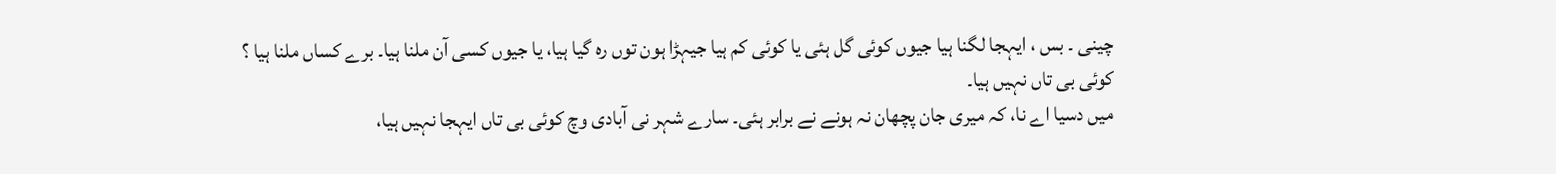چینی ۔ بس ، ایہجا لگنا ہیا جیوں کوئی گل ہئی یا کوئی کم ہیا جیہڑا ہون توں رہ گیا ہیا، یا جیوں کسی آن ملنا ہیا۔ برے کساں ملنا ہیا ؟
کوئی بی تاں نہیں ہیا۔
میں دسیا اے نا، کہ میری جان پچھان نہ ہونے نے برابر ہئی۔ سارے شہر نی آبادی وچ کوئی بی تاں ایہجا نہیں ہیا،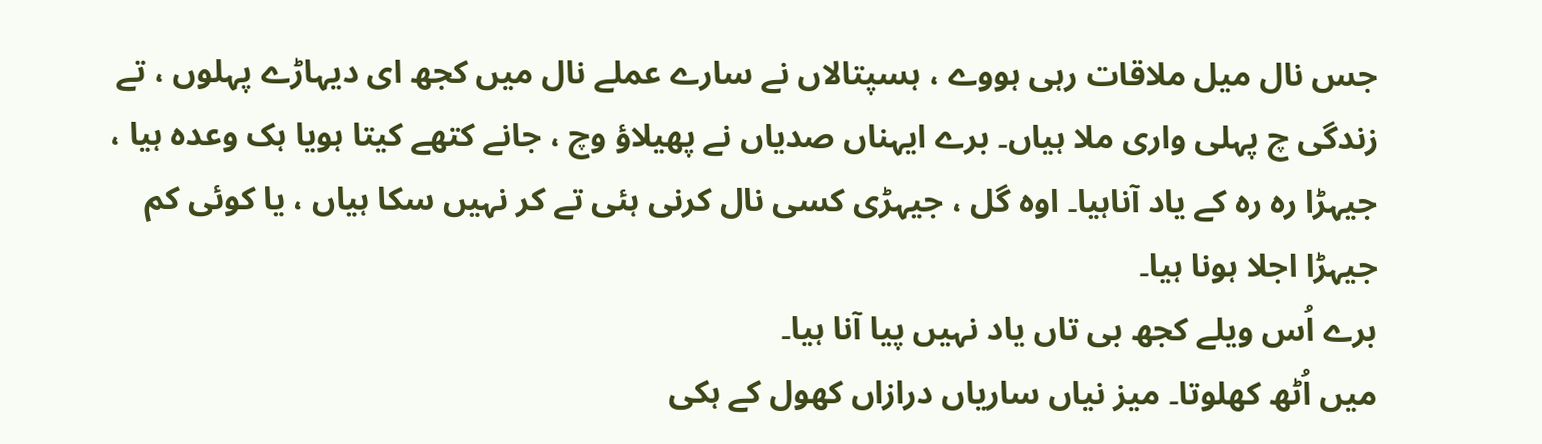جس نال میل ملاقات رہی ہووے ، ہسپتالاں نے سارے عملے نال میں کجھ ای دیہاڑے پہلوں ، تے زندگی چ پہلی واری ملا ہیاں۔ برے ایہناں صدیاں نے پھیلاؤ وچ ، جانے کتھے کیتا ہویا ہک وعدہ ہیا ، جیہڑا رہ رہ کے یاد آناہیا۔ اوہ گل ، جیہڑی کسی نال کرنی ہئی تے کر نہیں سکا ہیاں ، یا کوئی کم جیہڑا اجلا ہونا ہیا۔
برے اُس ویلے کجھ بی تاں یاد نہیں پیا آنا ہیا۔
میں اُٹھ کھلوتا۔ میز نیاں ساریاں درازاں کھول کے ہکی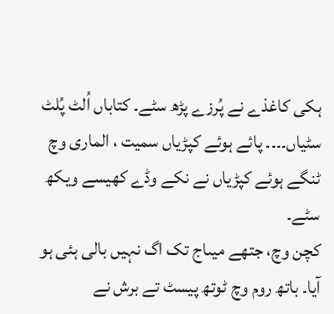ہکی کاغذے نے پُرزے پڑھ سٹے۔ کتاباں اُلٹ پُلٹ سٹیاں۔۔۔۔ پائے ہوئے کپڑیاں سمیت ، الماری وچ ٹنگے ہوئے کپڑیاں نے نکے وڈے کھیسے ویکھ سٹے۔
کچن وچ، جتھے میںاج تک اگ نہیں بالی ہئی ہو آیا۔ باتھ روم وچ ٹوتھ پیسٹ تے برش نے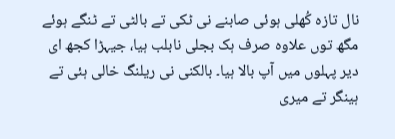نال تازہ کُھلی ہوئی صابنے نی ٹکی تے بالٹی تے ٹنگے ہوئے مگھ توں علاوہ صرف ہک بجلی نابلب ہیا، جیہڑا کجھ ای دیر پہلوں میں آپ بالا ہیا۔ بالکنی نی ریلنگ خالی ہئی تے ہینگر تے میری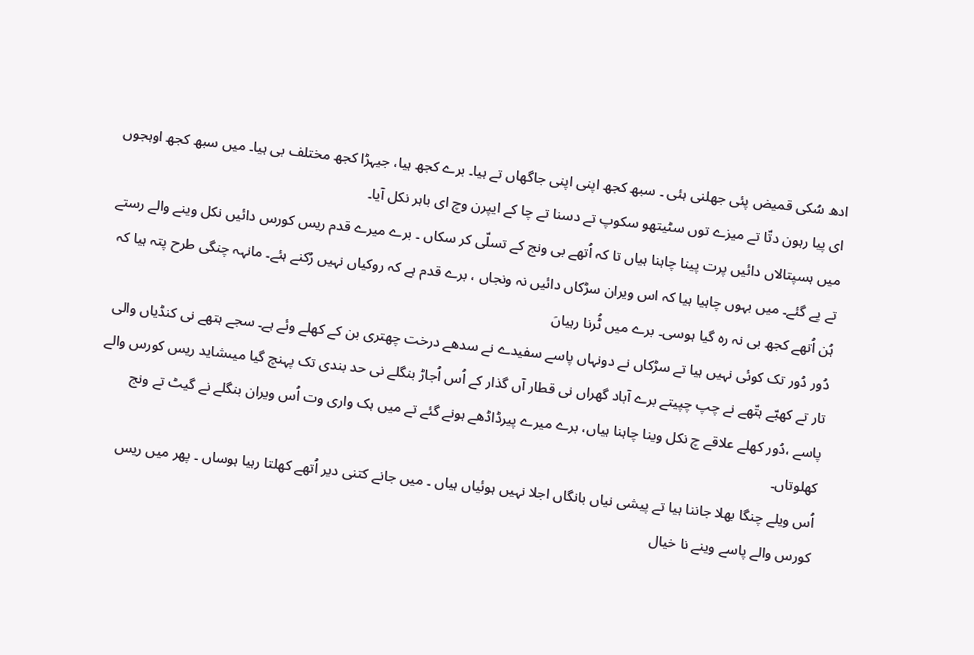ادھ سُکی قمیض پئی جھلنی ہئی ۔ سبھ کجھ اپنی اپنی جاگھاں تے ہیا۔ برے کجھ ہیا، جیہڑا کجھ مختلف بی ہیا۔ میں سبھ کجھ اوہجوں ای پیا رہون دتّا تے میزے توں سٹیتھو سکوپ تے دسنا تے چا کے ایپرن وچ ای باہر نکل آیا۔
میں ہسپتالاں دائیں پرت پینا چاہنا ہیاں تا کہ اُتھے بی ونج کے تسلّی کر سکاں ۔ برے میرے قدم ریس کورس دائیں نکل وینے والے رستے تے پے گئے۔ میں بہوں چاہیا ہیا کہ اس ویران سڑکاں دائیں نہ ونجاں ، برے قدم ہے کہ روکیاں نہیں رُکنے ہئے۔ مانہہ چنگی طرح پتہ ہیا کہ ہُن اُتھے کجھ بی نہ رہ گیا ہوسی۔ برے میں ٹُرنا رہیاںَ
دُور دُور تک کوئی نہیں ہیا تے سڑکاں نے دونہاں پاسے سفیدے نے سدھے درخت چھتری بن کے کھلے وئے ہے۔ سجے ہتھے نی کنڈیاں والی تار تے کھبّے ہتّھے نے چپ چپیتے برے آباد گھراں نی قطار آں گذار کے اُس اُجاڑ بنگلے نی حد بندی تک پہنچ گیا میںشاید ریس کورس والے پاسے ،دُور کھلے علاقے چ نکل وینا چاہنا ہیاں، برے میرے پیرڈاڈھے ہونے گئے تے میں ہک واری وت اُس ویران بنگلے نے گیٹ تے ونج کھلوتاں۔
اُس ویلے چنگا بھلا جاننا ہیا تے پیشی نیاں بانگاں اجلا نہیں ہوئیاں ہیاں ۔ میں جانے کتنی دیر اُتھے کھلتا رہیا ہوساں ۔ پھر میں ریس کورس والے پاسے وینے نا خیال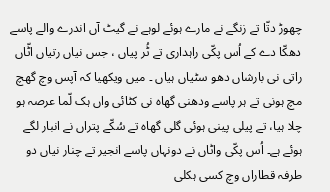چھوڑ دتّا تے زنگے نے مارے ہوئے لوہے نے گیٹ آں اندرے والے پاسے دھکّا دے کے اُس پکّی راہداری تے ٹُر پیاں ، جس نیاں رتیاں اٹّاں راتی نی بارشاں دھو سٹیاں ہیاں ۔ میں ویکھیا کہ آپس وچ گھچ مچ ہونی تے ہر پاسے ودھنی گھاہ نی کٹائی واں ہک لّما عرصہ ہو چلا ہیا، تے پیلی پینی ہوئی گلی گھاہ تے سُکّے پتراں نے انبار لگے ہوئے ہے۔ اُس پکّی واٹاں نے دونہاں پاسے انجیر تے چنار نیاں دو طرفہ قطاراں وچ کسی ہکلی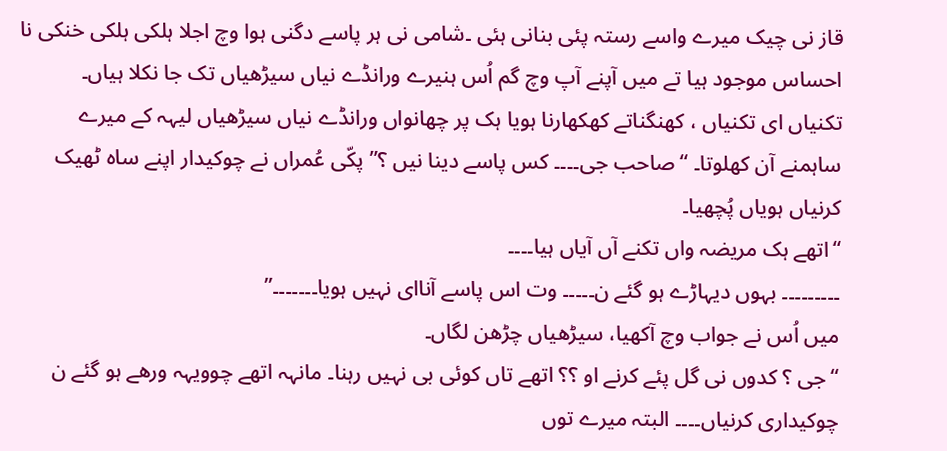قاز نی چیک میرے واسے رستہ پئی بنانی ہئی ۔شامی نی ہر پاسے دگنی ہوا وچ اجلا ہلکی ہلکی خنکی نا احساس موجود ہیا تے میں آپنے آپ وچ گم اُس ہنیرے ورانڈے نیاں سیڑھیاں تک جا نکلا ہیاں۔
تکنیاں ای تکنیاں ، کھنگناتے کھکھارنا ہویا ہک پر چھانواں ورانڈے نیاں سیڑھیاں لیہہ کے میرے ساہمنے آن کھلوتا۔ “صاحب جی۔۔۔۔ کس پاسے دینا نیں ؟”پکّی عُمراں نے چوکیدار اپنے ساہ ٹھیک کرنیاں ہویاں پُچھیا۔
“اتھے ہک مریضہ واں تکنے آں آیاں ہیا۔۔۔۔
۔۔۔۔۔۔۔۔۔ بہوں دیہاڑے ہو گئے ن۔۔۔۔۔ وت اس پاسے آناای نہیں ہویا۔۔۔۔۔۔۔”
میں اُس نے جواب وچ آکھیا، سیڑھیاں چڑھن لگاں۔
“جی ؟ کدوں نی گل پئے کرنے او ؟؟ اتھے تاں کوئی بی نہیں رہنا۔ مانہہ اتھے چوویہہ ورھے ہو گئے ن چوکیداری کرنیاں۔۔۔۔ البتہ میرے توں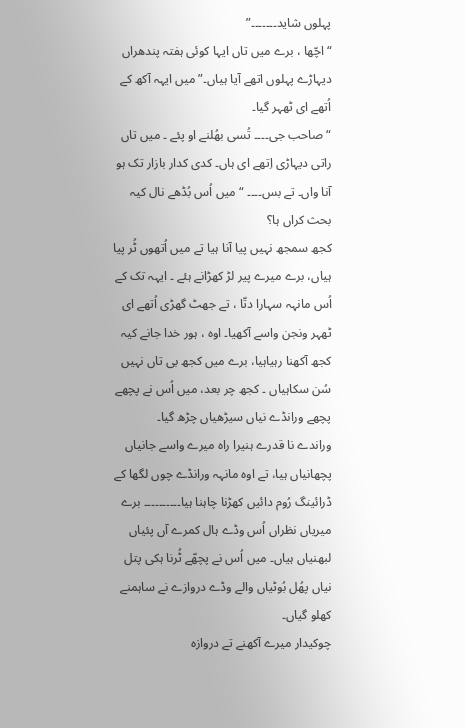پہلوں شاید۔۔۔۔۔۔۔”
“اچّھا ، برے میں تاں ایہا کوئی ہفتہ پندھراں دیہاڑے پہلوں اتھے آیا ہیاں۔”میں ایہہ آکھ کے اُتھے ای ٹھہر گیا۔
“صاحب جی۔۔۔۔ تُسی بھُلنے او پئے ۔ میں تاں راتی دیہاڑی اِتھے ای ہاں۔ کدی کدار بازار تک ہو آنا واں۔ تے بس۔۔۔۔ “ میں اُس بُڈھے نال کیہ بحث کراں ہا؟
کجھ سمجھ نہیں پیا آنا ہیا تے میں اُتھوں ٹُر پیا ہیاں، برے میرے پیر لڑ کھڑانے ہئے ۔ ایہہ تک کے اُس مانہہ سہارا دتّا ، تے جھٹ گھڑی اُتھے ای ٹھہر ونجن واسے آکھیا۔ اوہ ، ہور خدا جانے کیہ کجھ آکھنا رہیاہیا، برے میں کجھ بی تاں نہیں سُن سکاہیاں ۔ کجھ چر بعد، میں اُس نے پچھے پچھے ورانڈے نیاں سیڑھیاں چڑھ گیا۔
وراندے نا قدرے ہنیرا راہ میرے واسے جانیاں پچھانیاں ہیا، تے اوہ مانہہ ورانڈے چوں لگھا کے ڈرائینگ رُوم دائیں کھڑنا چاہنا ہیا۔۔۔۔۔۔۔۔۔۔ برے میریاں نظراں اُس وڈے ہال کمرے آں پئیاں لبھنیاں ہیاں۔ میں اُس نے پچھّے ٹُرنا ہکی پتل نیاں پھُل بُوٹیاں والے وڈے دروازے نے ساہمنے کھلو گیاں۔
چوکیدار میرے آکھنے تے دروازہ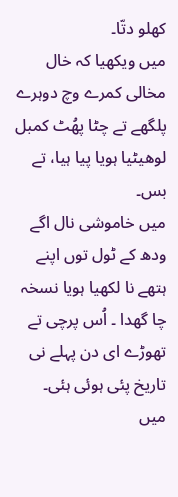کھلو دتّا۔
میں ویکھیا کہ خال مخالی کمرے وچ دوہرے پلگھے تے چٹا پھُٹ کمبل لوھیٹیا ہویا پیا ہیا، تے بس۔
میں خاموشی نال اگے ودھ کے ٹول توں اپنے ہتھے نا لکھیا ہویا نسخہ چا گھدا ۔ اُس پرچی تے تھوڑے ای دن پہلے نی تاریخ پئی ہوئی ہئی۔ میں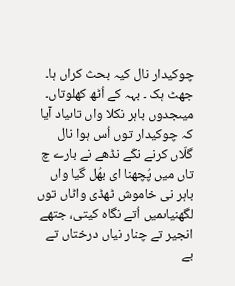چوکیدار نال کیہ بحث کراں ہا۔ جھٹ ہک ۔ بہہ کے اُٹھ کھلوتاں۔
میںجدوں باہر نکلا واں تاںیاد آیا کہ چوکیدار توں اُس ہوا نال گلّاں کرنے نکّے نڈھے نے بارے چ تاں میں پُچھنا ای بھُل گیا واں باہر نی خاموش ٹھڈی واٹاں توں لگھنیاںمیں اُتے نگاہ کیتی، جتھے انجیر تے چنار نیاں درختاں تے بے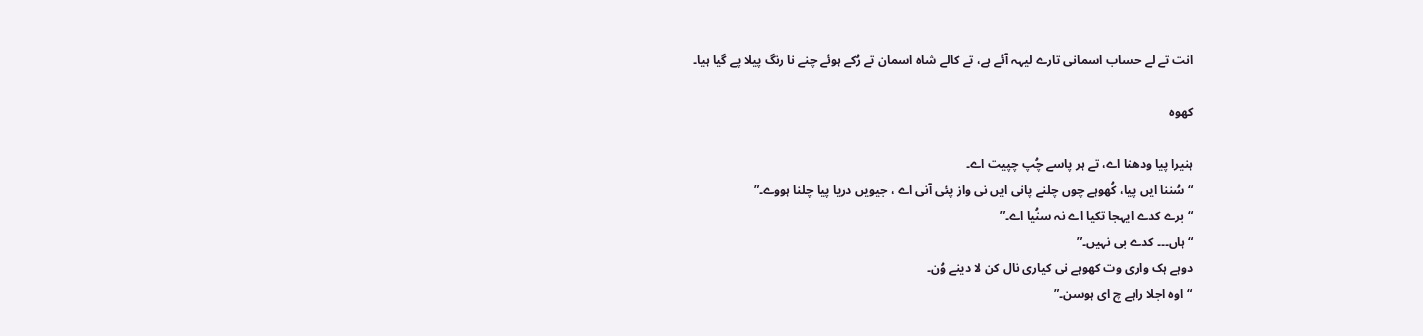انت تے لے حساب اسمانی تارے لیہہ آئے ہے، تے کالے شاہ اسمان تے رُکے ہوئے چنے نا رنگ پیلا پے گیا ہیا۔

کھوہ

ہنیرا پیا ودھنا اے، تے ہر پاسے چُپ چپیت اے۔
“سُننا ایں پیا، کُھوہے چوں چلنے پانی ایں نی واز پئی آنی اے ، جیویں دریا پیا چلنا ہووے۔”
“برے کدے ایہجا تکیا اے نہ سنُیا اے۔”
“ہاں۔۔۔ کدے بی نہیں۔”
دوہے ہک واری وت کھوہے نی کیاری نال کن لا دینے وُن۔
“اوہ اجلا راہے چ ای ہوسن۔”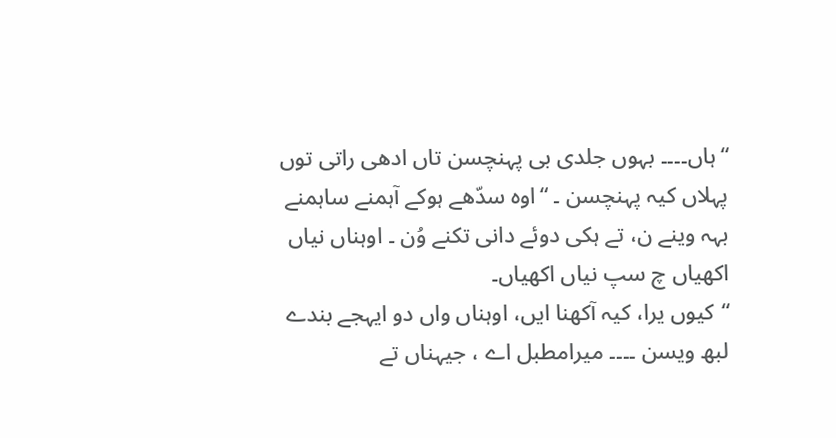“ہاں۔۔۔۔ بہوں جلدی بی پہنچسن تاں ادھی راتی توں پہلاں کیہ پہنچسن ۔ “اوہ سدّھے ہوکے آہمنے ساہمنے بہہ وینے ن، تے ہکی دوئے دانی تکنے وُن ۔ اوہناں نیاں اکھیاں چ سپ نیاں اکھیاں۔
“کیوں یرا، کیہ آکھنا ایں، اوہناں واں دو ایہجے بندے لبھ ویسن ۔۔۔۔ میرامطبل اے ، جیہناں تے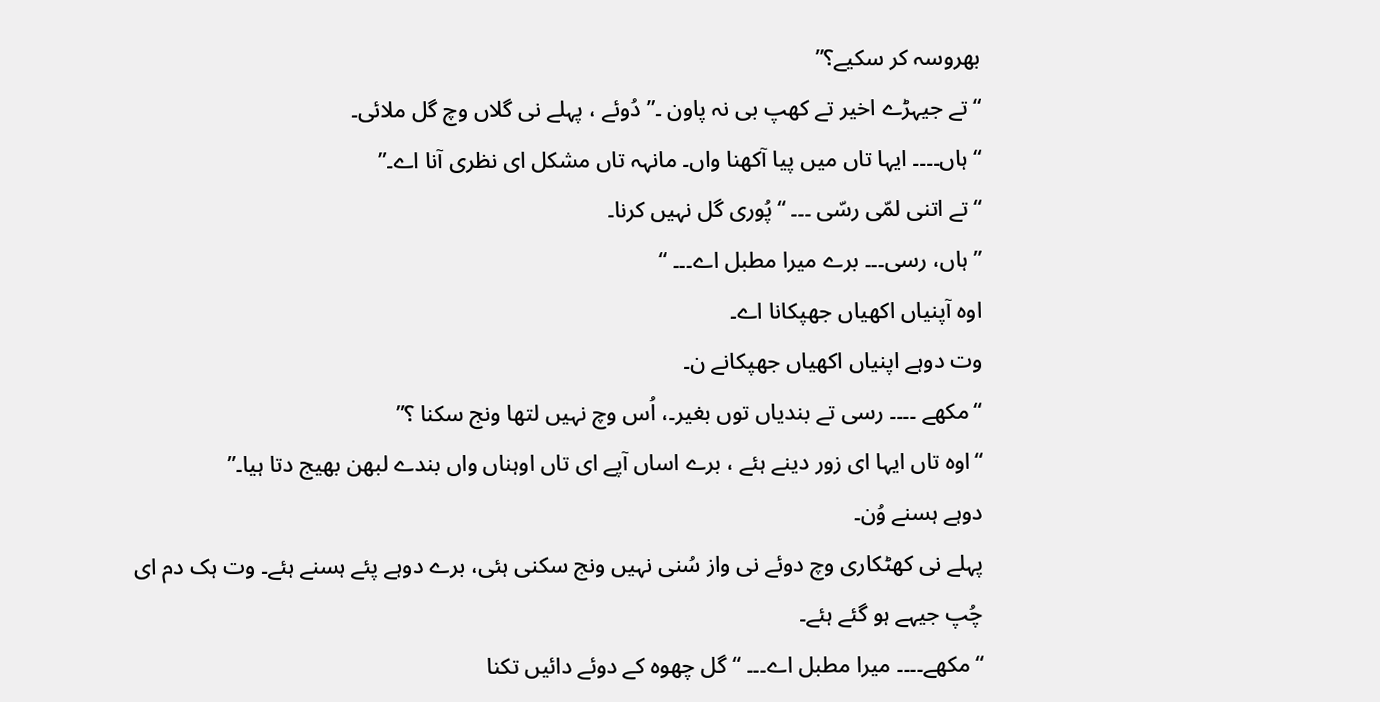بھروسہ کر سکیے؟”
“تے جیہڑے اخیر تے کھپ بی نہ پاون ۔”دُوئے ، پہلے نی گلاں وچ گل ملائی۔
“ہاں۔۔۔۔ ایہا تاں میں پیا آکھنا واں۔ مانہہ تاں مشکل ای نظری آنا اے۔”
“تے اتنی لمّی رسّی ۔۔۔ “پُوری گل نہیں کرنا۔
”ہاں، رسی۔۔۔ برے میرا مطبل اے۔۔۔ “
اوہ آپنیاں اکھیاں جھپکانا اے۔
وت دوہے اپنیاں اکھیاں جھپکانے ن۔
“مکھے ۔۔۔۔ رسی تے بندیاں توں بغیر۔، اُس وچ نہیں لتھا ونج سکنا ؟”
“اوہ تاں ایہا ای زور دینے ہئے ، برے اساں آپے ای تاں اوہناں واں بندے لبھن بھیج دتا ہیا۔”
دوہے ہسنے وُن۔
پہلے نی کھٹکاری وچ دوئے نی واز سُنی نہیں ونج سکنی ہئی، برے دوہے پئے ہسنے ہئے۔ وت ہک دم ای چُپ جیہے ہو گئے ہئے۔
“مکھے۔۔۔۔ میرا مطبل اے۔۔۔ “گل چھوہ کے دوئے دائیں تکنا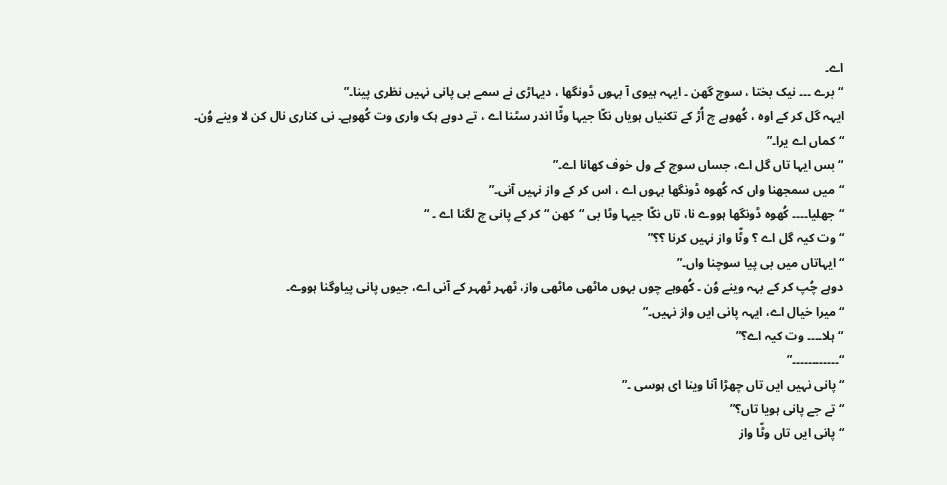اے۔
“برے ۔۔۔ نیک بختا ، سوچ گھن ۔ ایہہ ہیوی آ بہوں ڈونگھا ، دیہاڑی نے سمے بی پانی نہیں نظری پینا۔”
ایہہ گل کر کے اوہ ، کُھوہے چ اُڑ کے تکنیاں ہویاں نکّا جیہا وٹّا اندر سٹنا اے ، تے دوہے ہک واری وت کُھوہے۔ نی کناری نال کن لا وینے وُن۔
“کماں اے یرا۔”
“بس ایہا تاں گل اے، جساں سوچ کے ول خوف کھانا اے۔”
“میں سمجھنا واں کہ کُھوہ ڈونگھا بہوں اے ، اس کر کے واز نہیں آنی۔”
“جھلیا۔۔۔۔ کُھوہ ڈونگھا ہووے نا، تاں نکّا جیہا وٹا بی “کھن “کر کے پانی چ لگنا اے ۔ “
“وت کیہ گل اے ؟ وٹّا واز نہیں کرنا ؟؟”
“ایہاتاں میں بی پیا سوچنا واں۔”
دوہے چُپ کر کے بہہ وینے وُن ۔ کُھوہے چوں بہوں ماٹھی ماٹھی واز، ٹھہر ٹھہر کے آنی اے، جیوں پانی پیاوگنا ہووے۔
“میرا خیال اے، ایہہ پانی ایں واز نہیں۔”
“ہلا۔۔۔۔ وت کیہ اے؟”
“۔۔۔۔۔۔۔۔۔۔۔۔”
“پانی نہیں ایں تاں چھڑا آنا وینا ای ہوسی ۔”
“تے جے پانی ہویا تاں؟”
“ پانی ایں تاں وٹّا واز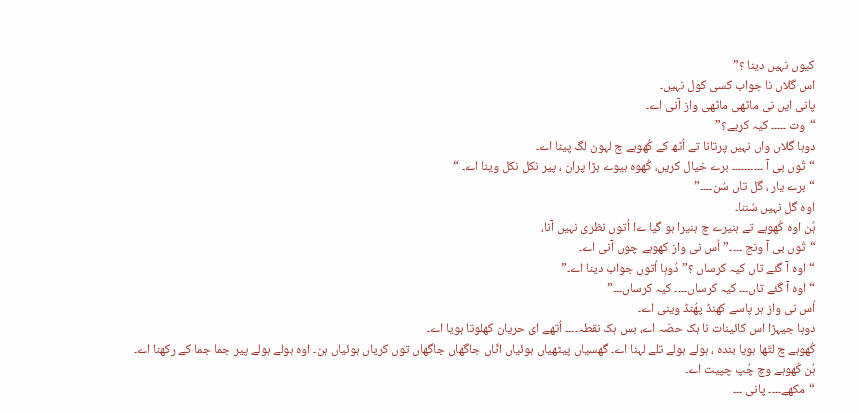کیوں نہیں دینا ؟”
اس گلاں نا جواب کسی کول نہیں۔
پانی ایں نی ماٹھی ماٹھی واز آنی اے۔
“وت ۔۔۔۔۔ کیہ کریے؟”
دوہا گلاں واں نہیں پرتانا تے اُٹھ کے کُھوہے چ لہون لگ پینا اے۔
“تُوں بی آ ۔۔۔۔۔۔۔۔۔۔ برے خیال کریں، کُھوہ ہیوے بڑا پران ، پیر نکل نکل وینا اے۔ “
“برے یار ، گل تاں سُن۔۔۔۔”
اوہ گل نہیں سُننا۔
ہُن اوہ کُھوہے تے ہنیرے چ ہنیرا ہو گیا ےا اُتوں نظری نہیں آنا،
“تُوں بی آ ونج ۔۔۔۔”اُس نی واز کھوہے چوں آنی اے۔
“اوہ آ گئے تاں کیہ کرساں ؟”دُوہا اُتوں جواب دینا اے۔”
“اوہ آ گئے تاں۔۔۔ کیہ کرساں۔۔۔۔ کیہ کرساں۔۔۔”
اُس نی واز ہر پاسے کھنڈ پھُنڈ وینی اے۔
دوہا جیہڑا اس کائینات نا ہک حصّہ اے، بس ہک نقطہ۔۔۔۔ اُتھے ای حریان کھلوتا ہویا اے۔
کُھوہے چ لتّھا ہویا بندہ ، ہولے ہولے تلے لہنا اے۔ گھسیاں پیٹھیاں ہوئیاں اٹّاں جاگھاں جاگھاں توں کریاں ہوئیاں ہن۔ اوہ ہولے ہولے پیر جما جما کے رکھنا اے۔
ہُن کُھوہے وچ چُپ چپیت اے۔
“مکھے۔۔۔۔ پانی ۔۔۔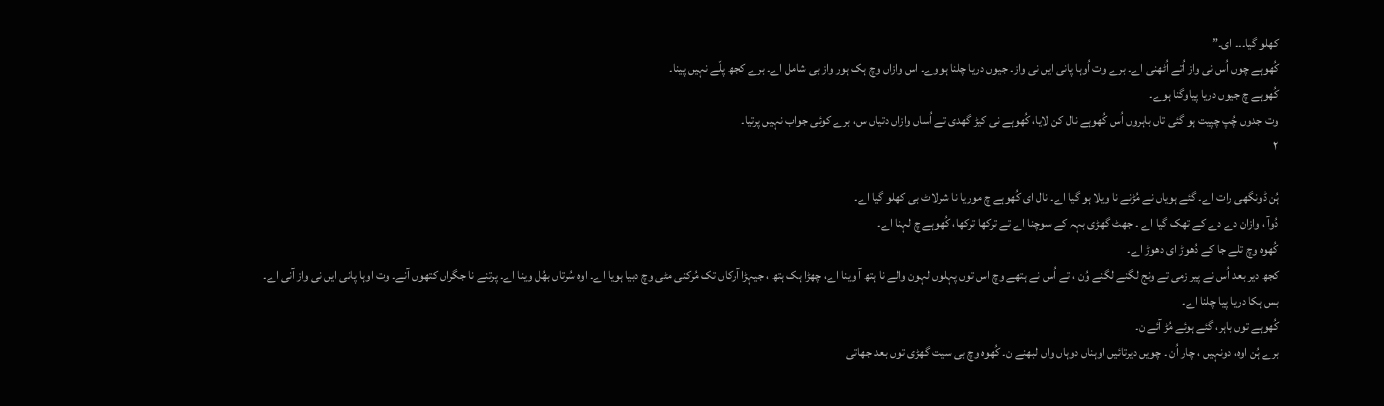کھلو گیا۔۔۔ ای۔”
کُھوہے چوں اُس نی واز اُتے اُٹھنی اے۔ برے وت اُوہا پانی ایں نی واز۔ جیوں دریا چلنا ہووے۔ اس وازاں وچ ہک ہور واز بی شامل اے۔ برے کجھ پلّے نہیں پینا۔
کُھوہے چ جیوں دریا پیاوگنا ہوے۔
وت جدوں چُپ چپیت ہو گئی تاں باہروں اُس کُھوہے نال کن لایا، کُھوہے نی کیڑ گھدی تے اُساں وازاں دتیاں س، برے کوئی جواب نہیں پرتیا۔
٢

ہُن ڈونگھی رات اے۔ گئے ہویاں نے مُڑنے نا ویلا ہو گیا اے۔ نال ای کُھوہے چ موریا نا شرلاٹ بی کھلو گیا اے۔
دُوآ ، وازان دے دے کے تھک گیا اے ۔ جھٹ گھڑی بہہ کے سوچنا اے تے ترکھا ترکھا، کُھوہے چ لہنا اے۔
کُھوہ وچ تلے جا کے دُھوڑ ای دھوڑ اے۔
کجھ دیر بعد اُس نے پیر زمی تے ونج لگنے لگنے وُن ، تے اُس نے ہتھے وچ اس توں پہلوں لہون والے نا ہتھ آ وینا اے، چھڑا ہک ہتھ ، جیہڑا آرکاں تک مُرکنی مٹی وچ دبیا ہویا اے۔ اوہ سُرتاں بھُل وینا اے۔ پرتنے نا جگراں کتھوں آنے۔ وت اوہا پانی ایں نی واز آنی اے۔
بس ہکا دریا پیا چلنا اے۔
کُھوہے توں باہر، گئے ہوئے مُڑ آئے ن۔
برے ہُن اوہ، دونہیں ، چار اُن ۔ چویں دیرتائیں اوہناں دوہاں واں لبھنے ن۔ کُھوہ وچ بی سیت گھڑی توں بعد جھاتی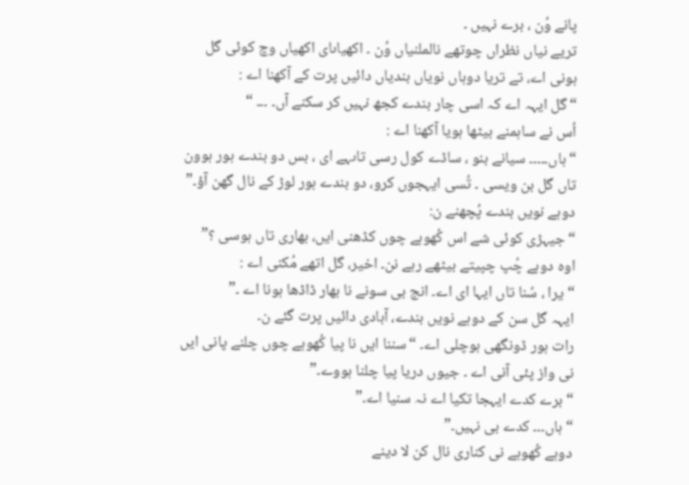پانے وُن ، برے نہیں ۔
تریے نیاں نظراں چوتھے نالملنیاں وُن ۔ اکھیاںای اکھیاں وچ کوئی گل ہونی اے، تے تریا دوہاں نویاں بندیاں دائیں پرت کے آکھنا اے :
“گل ایہہ اے کہ اسی چار بندے کجھ نہیں کر سکنے آں۔ ۔۔۔ “
اُس نے ساہمنے بیٹھا ہویا آکھنا اے :
“ہاں۔۔۔۔۔ سیانے بنو ، ساڈے کول رسی تاںہے ای ، بس دو بندے ہور ہوون تاں گل بن ویسی ۔ تُسی ایہجوں کرو، دو بندے ہور لوڑ کے نال گھن آؤ۔”
دوہے نویں بندے پُچھنے ن:
“جیہڑی کوئی شے اس کُھوہے چوں کڈھنی ایں، بھاری تاں ہوسی ؟”
اوہ دوہے چُپ چپیتے بیٹھے رہے نن۔ اخیر، گل اتھے مُکنی اے :
“یرا ، سُنا تاں ایہا ای اے۔ انج بی سونے نا بھار ڈاڈھا ہونا اے ۔”
ایہہ گل سن کے دوہے نویں بندے، آبادی دائیں پرت گئے ن۔
رات ہور ڈونگھی ہوچلی اے۔ “سننا ایں نا پیا کُھوہے چوں چلنے پانی ایں نی واز پئی آنی اے ۔ جیوں دریا پیا چلنا ہووے۔”
“برے کدے ایہجا تکیا اے نہ سنیا اے۔”
“ہاں۔۔۔ کدے بی نہیں۔”
دوہے کُھوہے نی کناری نال کن لا دینے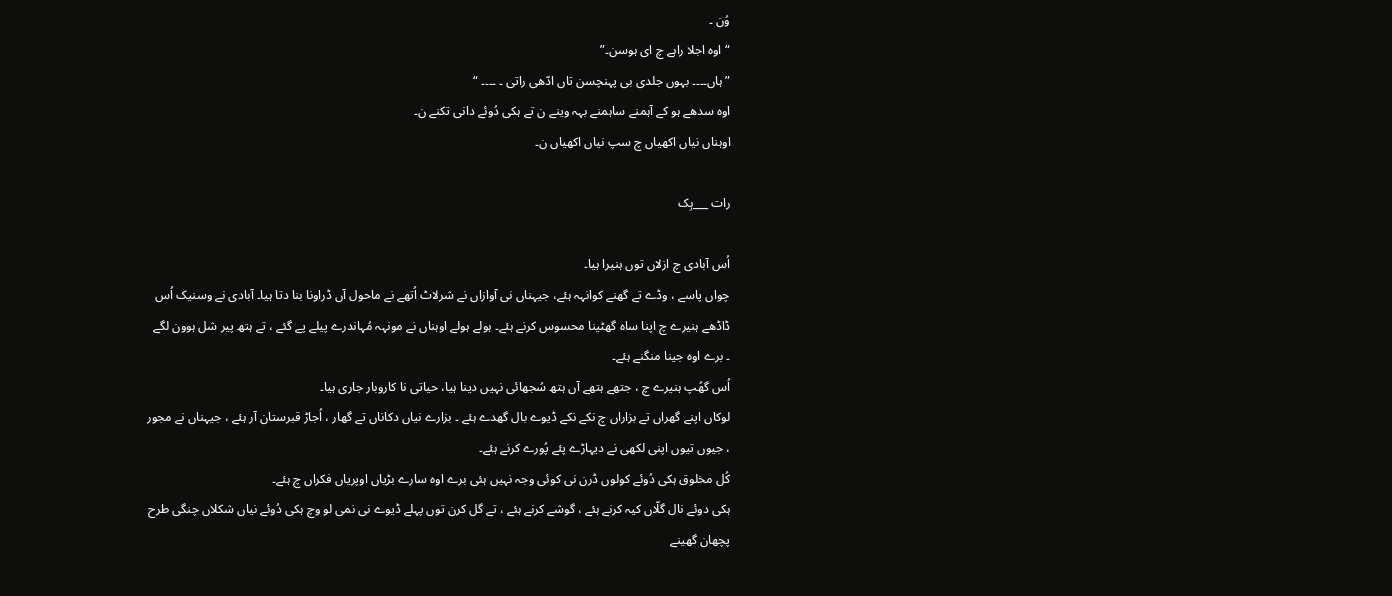وُن ۔
“اوہ اجلا راہے چ ای ہوسن۔”
”ہاں۔۔۔۔ بہوں جلدی بی پہنچسن تاں ادّھی راتی ۔ ۔۔۔۔ “
اوہ سدھے ہو کے آہمنے ساہمنے بہہ وینے ن تے ہکی دُوئے دانی تکنے ن۔
اوہناں نیاں اکھیاں چ سپ نیاں اکھیاں ن۔

رات ___ہِک

اُس آبادی چ ازلاں توں ہنیرا ہیا۔
چواں پاسے ، وڈے تے گھنے کوانہہ ہئے، جیہناں نی آوازاں نے شرلاٹ اُتھے نے ماحول آں ڈراونا بنا دتا ہیا۔ آبادی نے وسنیک اُس ڈاڈھے ہنیرے چ اپنا ساہ گھٹینا محسوس کرنے ہئے۔ ہولے ہولے اوہناں نے مونہہ مُہاندرے پیلے پے گئے ، تے ہتھ پیر شل ہوون لگے ۔ برے اوہ جینا منگنے ہئے۔
اُس گھُپ ہنیرے چ ، جتھے ہتھے آں ہتھ سُجھائی نہیں دینا ہیا، حیاتی نا کاروبار جاری ہیا۔
لوکاں اپنے گھراں تے بزاراں چ نکے نکے ڈیوے بال گھدے ہئے ۔ بزارے نیاں دکاناں تے گھار ، اُجاڑ قبرستان آر ہئے ، جیہناں نے مجور ، جیوں تیوں اپنی لکھی نے دیہاڑے پئے پُورے کرنے ہئے۔
کُل مخلوق ہکی دُوئے کولوں ڈرن نی کوئی وجہ نہیں ہئی برے اوہ سارے بڑیاں اوپریاں فکراں چ ہئے۔
ہکی دوئے نال گلّاں کیہ کرنے ہئے ، گوشے کرنے ہئے ، تے گل کرن توں پہلے ڈیوے نی نمی لو وچ ہکی دُوئے نیاں شکلاں چنگی طرح پچھان گھینے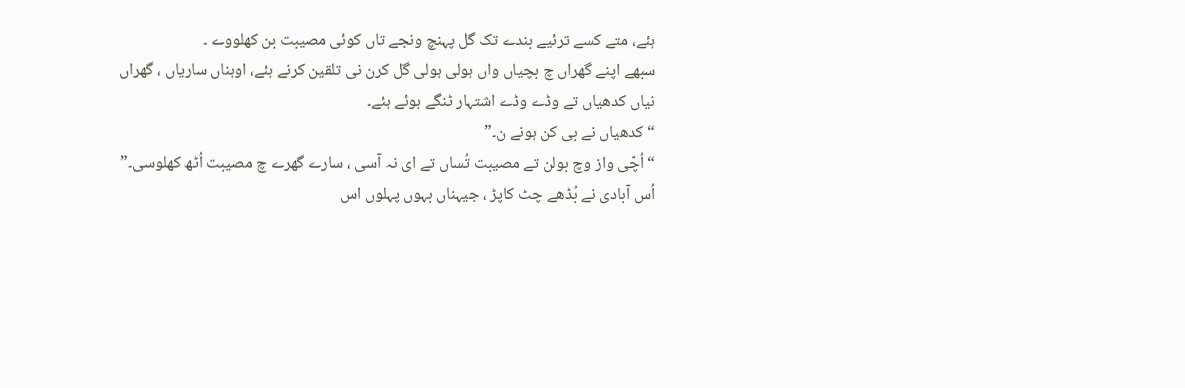ہئے، متے کسے ترئیے بندے تک گل پہنچ ونجے تاں کوئی مصیبت بن کھلووے ۔
سبھے اپنے گھراں چ بچیاں واں ہولی ہولی گل کرن نی تلقین کرنے ہئے، اوہناں ساریاں ، گھراں نیاں کدھیاں تے وڈے وڈے اشتہار ٹنگے ہوئے ہئے۔
“کدھیاں نے بی کن ہونے ن۔”
“اُچّی واز وچ بولن تے مصیبت تُساں تے ای نہ آسی ، سارے گھرے چ مصیبت اُٹھ کھلوسی۔”
اُس آبادی نے بُڈھے چٹ کاپڑ ، جیہناں بہوں پہلوں اس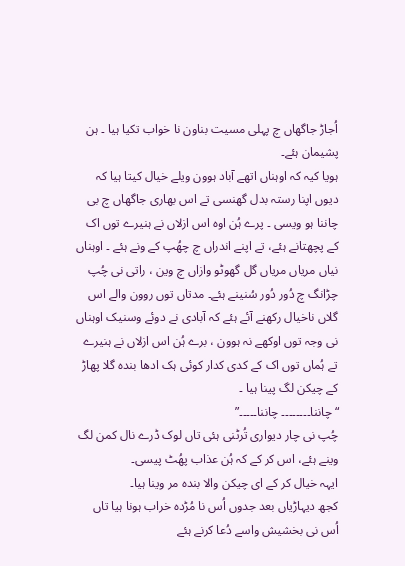اُجاڑ جاگھاں چ پہلی مسیت بناون نا خواب تکیا ہیا ۔ ہن پشیمان ہئے۔
ہویا کیہ کہ اوہناں اتھے آباد ہوون ویلے خیال کیتا ہیا کہ دیوں اپنا رستہ بدل گھنسی تے اس بھاری جاگھاں چ بی چاننا ہو ویسی ۔ پرے ہُن اوہ اس ازلاں نے ہنیرے توں اک کے پچھتانے ہئے، تے اپنے اندراں چ چھُپ کے ونے ہئے ۔ اوہناں نیاں مریاں مریاں گل گھوٹو وازاں چ وین ، راتی نی چُپ چڑانگ چ دُور دُور سُنینے ہئے۔ مدتاں توں روون والے اس گلاں ناخیال رکھنے آئے ہئے کہ آبادی نے دوئے وسنیک اوہناں نی وجہ توں اوکھے نہ ہوون ، برے ہُن اس ازلاں نے ہنیرے تے ہُماں توں اک کے کدی کدار کوئی ہک ادھا بندہ گلا پھاڑ کے چیکن لگ پینا ہیا ۔
“چاننا۔۔۔۔۔۔۔۔ چاننا۔۔۔۔۔”
چُپ نی چار دیواری تُرٹنی ہئی تاں لوک ڈرے نال کمن لگ وینے ہئے، اس کر کے کہ ہُن عذاب پھُٹ پیسی۔
ایہہ خیال کر کے ای چیکن والا بندہ مر وینا ہیا۔
کجھ دیہاڑیاں بعد جدوں اُس نا مُڑدہ خراب ہونا ہیا تاں اُس نی بخشیش واسے دُعا کرنے ہئے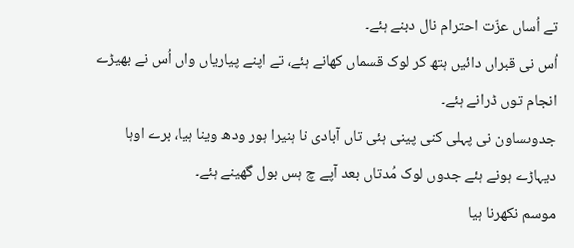تے اُساں عزّت احترام نال دبنے ہئے۔
اُس نی قبراں دائیں ہتھ کر لوک قسماں کھانے ہئے، تے اپنے پیاریاں واں اُس نے بھیڑے انجام توں ڈرانے ہئے۔
جدوںساون نی پہلی کنی پینی ہئی تاں آبادی نا ہنیرا ہور ودھ وینا ہیا، برے اوہا دیہاڑے ہونے ہئے جدوں لوک مُدتاں بعد آپے چ ہس بول گھینے ہئے۔
موسم نکھرنا ہیا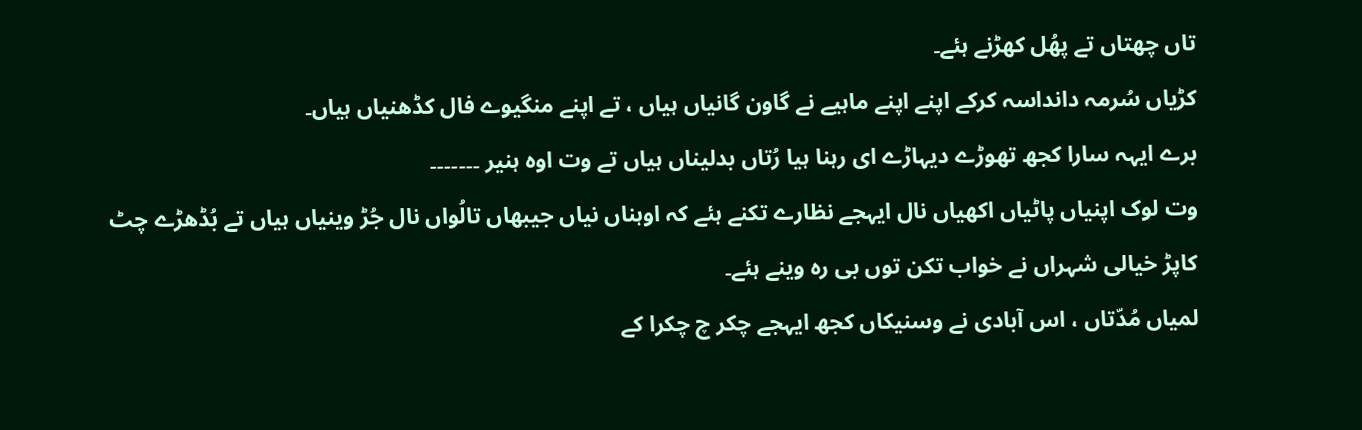تاں چھتاں تے پھُل کھڑنے ہئے۔
کڑیاں سُرمہ دانداسہ کرکے اپنے اپنے ماہیے نے گاون گانیاں ہیاں ، تے اپنے منگیوے فال کڈھنیاں ہیاں۔
برے ایہہ سارا کجھ تھوڑے دیہاڑے ای رہنا ہیا رُتاں بدلیناں ہیاں تے وت اوہ ہنیر ۔۔۔۔۔۔۔
وت لوک اپنیاں پاٹیاں اکھیاں نال ایہجے نظارے تکنے ہئے کہ اوہناں نیاں جیبھاں تالُواں نال جُڑ وینیاں ہیاں تے بُڈھڑے چٹ کاپڑ خیالی شہراں نے خواب تکن توں بی رہ وینے ہئے۔
لمیاں مُدّتاں ، اس آبادی نے وسنیکاں کجھ ایہجے چکر چ چکرا کے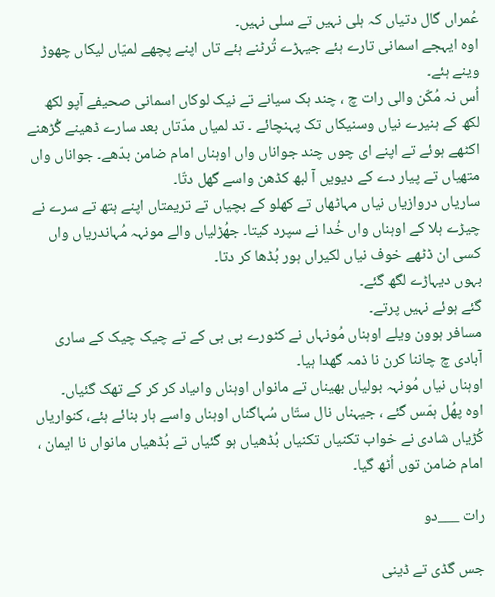عُمراں گال دتیاں کہ ہلی نہیں تے سلی نہیں۔
اوہ ایہجے اسمانی تارے ہئے جیہڑے تُرٹنے ہئے تاں اپنے پچھے لمیّاں لیکاں چھوڑ وینے ہئے۔
اُس نہ مُکّن والی رات چ ، چند ہک سیانے تے نیک لوکاں اسمانی صحیفے آپو لکھ لکھ کے ہنیرے نیاں وسنیکاں تک پہنچائے ۔ تد لمیاں مدّتاں بعد سارے ڈھینے گُڑھنے اکٹھے ہوئے تے اپنے ای چوں چند جواناں واں اوہناں امام ضامن بدّھے۔ جواناں واں متھیاں تے پیار دے کے دیویں آ لبھ کڈھن واسے گھل دتّا۔
ساریاں دروازیاں نیاں مہاٹھاں تے کھلو کے بچیاں تے تریمتاں اپنے ہتھ تے سرے نے چیڑے ہلا کے اوہناں واں خُدا نے سپرد کیتا۔ جھُڑلیاں والے مونہہ مُہاندریاں واں کسی ان ڈٹھے خوف نیاں لکیراں ہور بُڈھا کر دتا۔
بہوں دیہاڑے لگھ گئے۔
گئے ہوئے نہیں پرتے۔
مسافر ہوون ویلے اوہناں مُونہاں نے کٹورے بی بی کے تے چیک چیک کے ساری آبادی چ چاننا کرن نا ذمہ گھدا ہیا۔
اوہناں نیاں مُونہہ بولیاں بھیناں تے مانواں اوہناں واںیاد کر کر کے تھک گئیاں۔
اوہ پھُل ہمّس گئے ، جیہناں نال ستّاں سُہاگناں اوہناں واسے ہار بنائے ہئے، کنواریاں کُڑیاں شادی نے خواب تکنیاں تکنیاں بُڈھیاں ہو گئیاں تے بُڈھیاں مانواں نا ایمان ، امام ضامن توں اُٹھ گیا۔

رات ___دو

جس گڈی تے ڈینی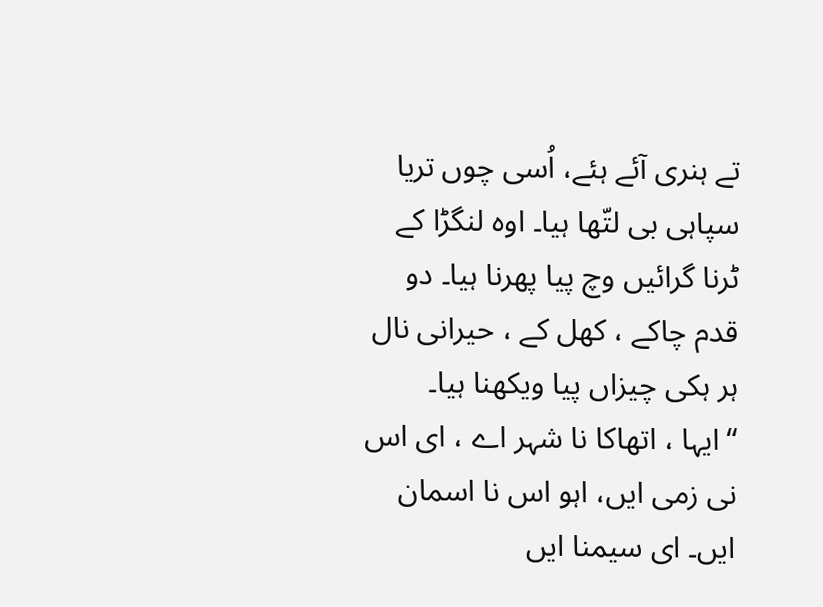تے ہنری آئے ہئے، اُسی چوں تریا سپاہی بی لتّھا ہیا۔ اوہ لنگڑا کے ٹرنا گرائیں وچ پیا پھرنا ہیا۔ دو قدم چاکے ، کھل کے ، حیرانی نال ہر ہکی چیزاں پیا ویکھنا ہیا۔
“ایہا ، اتھاکا نا شہر اے ، ای اس نی زمی ایں، اہو اس نا اسمان ایں۔ ای سیمنا ایں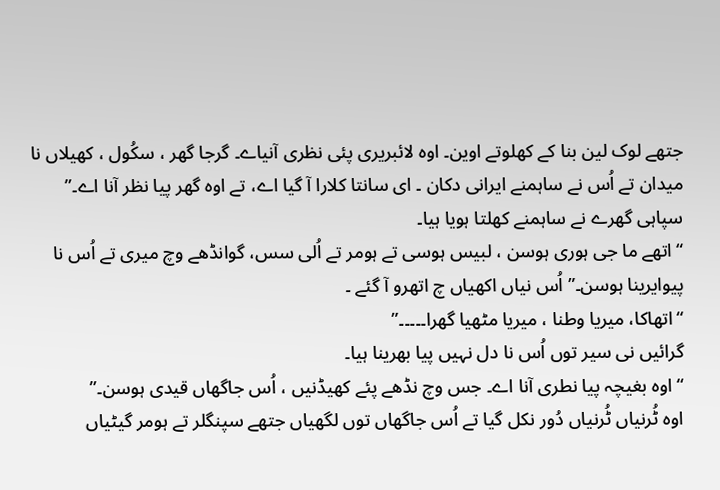جتھے لوک لین بنا کے کھلوتے اوین۔ اوہ لائبریری پئی نظری آنیاے۔ گرجا گھر ، سکُول ، کھیلاں نا میدان تے اُس نے ساہمنے ایرانی دکان ۔ ای سانتا کلارا آ گیا اے، تے اوہ گھر پیا نظر آنا اے۔”
سپاہی گھرے نے ساہمنے کھلتا ہویا ہیا۔
“اتھے ما جی ہوری ہوسن ، لبیس ہوسی تے ہومر تے اُلی سس، گوانڈھے وچ میری تے اُس نا پیوایرینا ہوسن۔”اُس نیاں اکھیاں چ اتھرو آ گئے ۔
“اتھاکا، میریا وطنا ، میریا مٹھیا گھرا۔۔۔۔۔”
گرائیں نی سیر توں اُس نا دل نہیں پیا بھرینا ہیا۔
“اوہ بغیچہ پیا نطری آنا اے۔ جس وچ نڈھے پئے کھیڈنیں ، اُس جاگھاں قیدی ہوسن۔”
اوہ ٹُرنیاں ٹُرنیاں دُور نکل گیا تے اُس جاگھاں توں لگھیاں جتھے سپنگلر تے ہومر گیٹیاں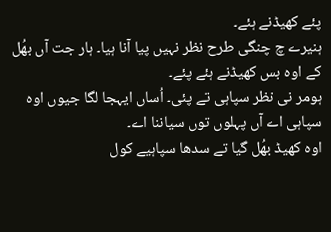پئے کھیڈنے ہئے۔
ہنیرے چ چنگی طرح نظر نہیں پیا آنا ہیا۔ ہار جت آں بھُل کے اوہ بس کھیڈنے ہئے پئے۔
ہومر نی نظر سپاہی تے پئی۔ اُساں ایہجا لگا جیوں اوہ سپاہی اے آں پہلوں توں سیاننا اے۔
اوہ کھیڈ بھُل گیا تے سدھا سپاہیے کول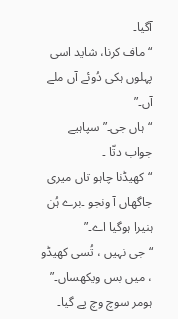آگیا۔
“ ماف کرنا، شاید اسی پہلوں ہکی دُوئے آں ملے آں۔”
“ہاں جی۔”سپاہیے جواب دتّا ۔
“کھیڈنا چاہو تاں میری جاگھاں آ ونجو ۔برے ہُن ہنیرا ہوگیا اے۔”
“جی نہیں ، تُسی کھیڈو ، میں بس ویکھساں۔”
ہومر سوچ وچ پے گیا۔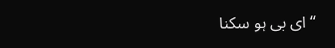“ای بی ہو سکنا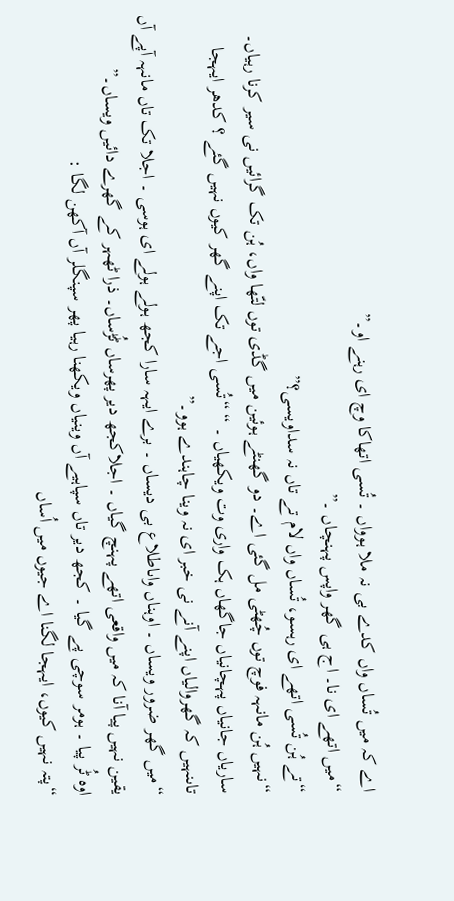اے کہ میں تُساں واں کدے بی نہ ملا ہوواں ۔ تُسی اتھاکا وچ ای رہنے او۔”
“میں اتھے ای نا۔ اج ہی گھر واپس پہنچاں ۔”
“تے ہُن تُسی اتھے ای رہسو، تُساں واں لام تے تاں نہ سداویسی؟”
“نہیں ہُن مانہہ فوچ توں چُھٹی مل گئی اے۔ دو گھنٹے ہوئین میں گڈی توں لتّھا واں، ہُن تک گرائیں نی سیر کرنا رہیاں۔ ساریاں جانیاں پہچانیاں جاگھاں ہک واری وت ویکھیاں ۔ “ “تُسی اجے تک اپنے گھر کیوں نہیں گئے ؟ کدھر ایہجا تاںنہیں کہ گھروالیاں اپنے آنے نی خبر ای نہ وینا چاہندے ہوو۔”
“میں گھر ضرور ویساں ۔ اوہناں واںاطلاع بی دیساں ۔ برے ایہہ سارا کجھ ہولے ہولے ای ہوسی ۔ اجلا تک تاں مانہہ آپے آں یقین نہیں پیا آنا کہ میں واقعی اتھے پہنچ گیاں ۔ اجلاکجھ دیر پھرساں ٹُڑساں۔ ذرا ٹھہر کے گھرے دائیں ویساں۔”
اوہ ٹُر پیا ۔ ہومر سوچی پے گیا ۔ کجھ دیر تاں سپاہیے آں وینیاں ویکھنا رہیا پھر سپنگلر آں آکھن لگا :
“پتہ نہیں کیوں، ایہجا لگنا اے جیوں میں اُساں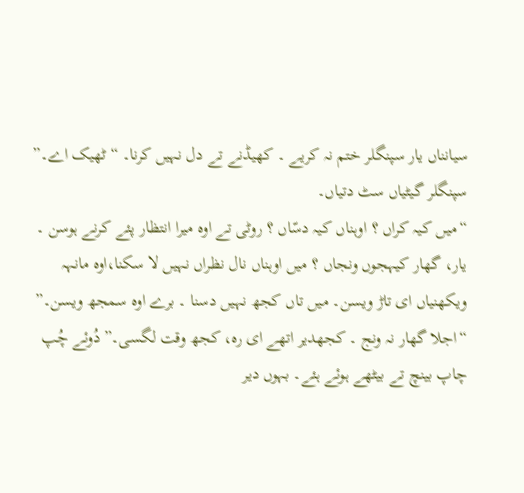سیانناں یار سپنگلر ختم نہ کریے ۔ کھیڈنے تے دل نہیں کرنا۔ “ٹھیک اے۔”
سپنگلر گیٹیاں سٹ دتیاں۔
“میں کیہ کراں ؟ اوہناں کیہ دسّاں ؟ روٹی تے اوہ میرا انتظار پئے کرنے ہوسن ۔ یار، گھار کیہجوں ونجاں ؟ میں اوہناں نال نظراں نہیں لا سکنا،اوہ مانہہ ویکھنیاں ای تاڑ ویسن۔ میں تاں کجھ نہیں دسنا ۔ برے اوہ سمجھ ویسن۔”
“اجلا گھار نہ ونج ۔ کجھدیر اتھے ای رہ، کجھ وقت لگسی۔”دُوئے چُپ چاپ بینچ تے بیٹھے ہوئے ہئے۔ بہوں دیر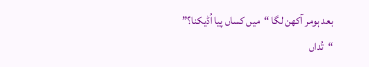بعد ہومر آکھن لگا “میں کساں پیا اُڈیکنا؟”
“تُداں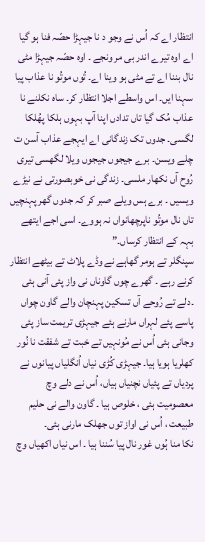انتظار اے کہ اُس نے وجو د نا جیہڑا حصّہ فنا ہو گیا اے اوہ تیرے اندر بی مر ونجے ۔ اوہ حصّہ جیہڑا مٹی نال بننا اے تے مٹی ہو وینا اے۔ تُوں موتُو نا عذاب پیا سہنا ایں۔ اس واسطے اجلا انتظار کر۔ ساہ نکلنے نا عذاب مُک گیا تاں تدادں اپنا آپ بہوں ہلکا پھُلکا لگسی۔ جدوں تک زندگانی اے ایہجے عذاب آسن ت چلے ویسن۔ برے جیجوں جیجوں ویلا لگھسی تیری رُوح آں نکھار ملسی۔ زندگی نی خوبصورتی نے نیڑے ویسیں ۔ برے ہس ویلے صبر کر کہ جدوں گھر پہنچیں تاں نال موتُو ناپرچھانواں نہ ہووے۔ اسی اجے ایتھے بہہ کے انتظار کرساں۔”
سپنگلر تے ہومر گھاہے نے وڈے پلاٹ تے بیٹھے انتظار کرنے رہے ۔ گھرے چوں گاوناں نی واز پئی آنی ہئی ۔دلے تے رُوحے آں تسکین پہنچان والے گاون چواں پاسے پئے لہراں مارنے ہئے جیہڑی تریمت ساز پئی وجانی ہئی اُس نے مُونہیں تے خبت تے شفقت نا نُور کھلریا ہویا ہیا۔ جیہڑی کُڑی نیاں اُنگلیاں پیانوں نے پردیاں تے پئیاں نچنیاں ہیاں، اُس نے دلے وچ معصومیت ہئی ، خلوص ہیا ۔ گاون والے نی حلیم طبیعت ، اُس نی اواز توں جھلک مارنی ہئی۔
نکا منا ہُوں غور نال پیا سُننا ہیا ۔ اس نیاں اکھیاں وچ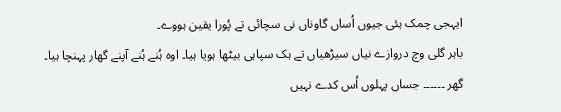ایہجی چمک ہئی جیوں اُساں گاوناں نی سچائی تے پُورا یقین ہووے۔
باہر گلی وچ دروازے نیاں سیڑھیاں تے ہک سپاہی بیٹھا ہویا ہیا۔ اوہ ہُنے ہُنے آپنے گھار پہنچا ہیا۔ گھر ۔۔۔۔۔۔ جساں پہلوں اُس کدے نہیں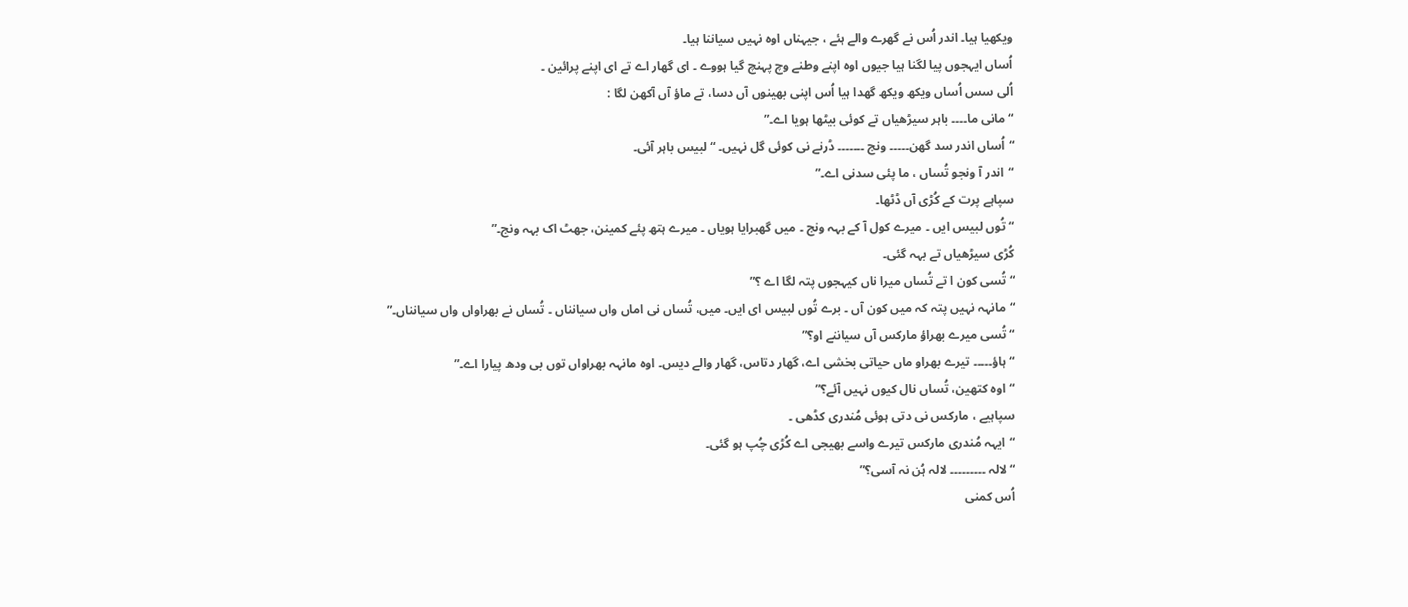ویکھیا ہیا۔ اندر اُس نے گھرے والے ہئے ، جیہناں اوہ نہیں سیاننا ہیا۔
اُساں ایہجوں پیا لگنا ہیا جیوں اوہ اپنے وطنے وچ پہنچ گیا ہووے ۔ ای گھار اے تے ای اپنے پرائین ۔
اُلی سس اُساں ویکھ ویکھ گھدا ہیا اُس اپنی بھینوں آں دسا، تے ماؤ آں آکھن لگا :
“مانی ما۔۔۔۔ باہر سیڑھیاں تے کوئی بیٹھا ہویا اے۔”
“اُساں اندر سد گھن۔۔۔۔۔ ونج ۔۔۔۔۔۔۔ ڈرنے نی کوئی گل نہیں۔ “لبیس باہر آئی۔
“اندر آ ونجو تُساں ، ما پئی سدنی اے۔”
سپاہے پرت کے کُڑی آں ڈٹھا۔
“تُوں لبیس ایں ۔ میرے کول آ کے بہہ ونج ۔ میں گھبرایا ہویاں ۔ میرے ہتھ پئے کمینن، جھٹ اک بہہ ونج۔”
کُڑی سیڑھیاں تے بہہ گئی۔
“تُسی کون ا تے تُساں میرا ناں کیہجوں پتہ لگا اے ؟”
“مانہہ نہیں پتہ کہ میں کون آں ۔ برے تُوں لبیس ای ایں۔ میں، تُساں نی اماں واں سیانناں ۔ تُساں نے بھراواں واں سیانناں۔”
“تُسی میرے بھراؤ مارکس آں سیاننے او؟”
“ہاؤ۔۔۔۔۔ تیرے بھراو ماں حیاتی بخشی اے، گھار دتاس، گھار والے دیس۔ اوہ مانہہ بھراواں توں بی ودھ پیارا اے۔”
“اوہ کتھین، تُساں نال کیوں نہیں آئے؟”
سپاہیے ، مارکس نی دتی ہوئی مُندری کڈھی ۔
“ایہہ مُندری مارکس تیرے واسے بھیجی اے کُڑی چُپ ہو گئی۔
“لالہ ۔۔۔۔۔۔۔۔۔ لالہ ہُن نہ آسی؟”
اُس کمنی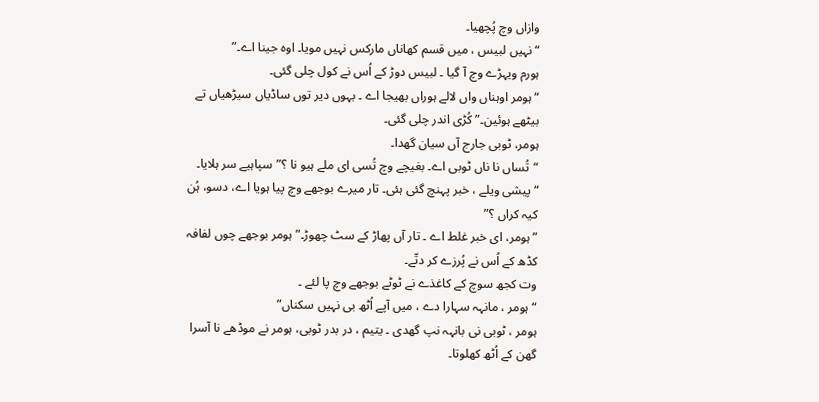وازاں وچ پُچھیا۔
“نہیں لبیس ، میں قسم کھاناں مارکس نہیں مویا۔ اوہ جینا اے۔”
ہورم ویہڑے وچ آ گیا ۔ لبیس دوڑ کے اُس نے کول چلی گئی۔
“ہومر اوہناں واں لالے ہوراں بھیجا اے ۔ بہوں دیر توں ساڈیاں سیڑھیاں تے بیٹھے ہوئین۔”کُڑی اندر چلی گئی۔
ہومر، ٹوبی جارج آں سیان گھدا۔
“تُساں نا ناں ٹوبی اے۔ بغیچے وچ تُسی ای ملے ہیو نا ؟”سپاہیے سر ہلایا۔
“ پیشی ویلے ، خبر پہنچ گئی ہئی۔ تار میرے بوجھے وچ پیا ہویا اے، دسو، ہُن کیہ کراں ؟”
”ہومر، ای خبر غلط اے ۔ تار آں پھاڑ کے سٹ چھوڑ۔”ہومر بوجھے چوں لفافہ کڈھ کے اُس نے پُرزے کر دتّے۔
وت کجھ سوچ کے کاغذے نے ٹوٹے بوجھے وچ پا لئے ۔
“ہومر ، مانہہ سہارا دے ، میں آپے اُٹھ بی نہیں سکناں”
ہومر ، ٹوبی نی بانہہ نپ گھدی ۔ یتیم ، در بدر ٹوبی، ہومر نے موڈھے نا آسرا گھن کے اُٹھ کھلوتا۔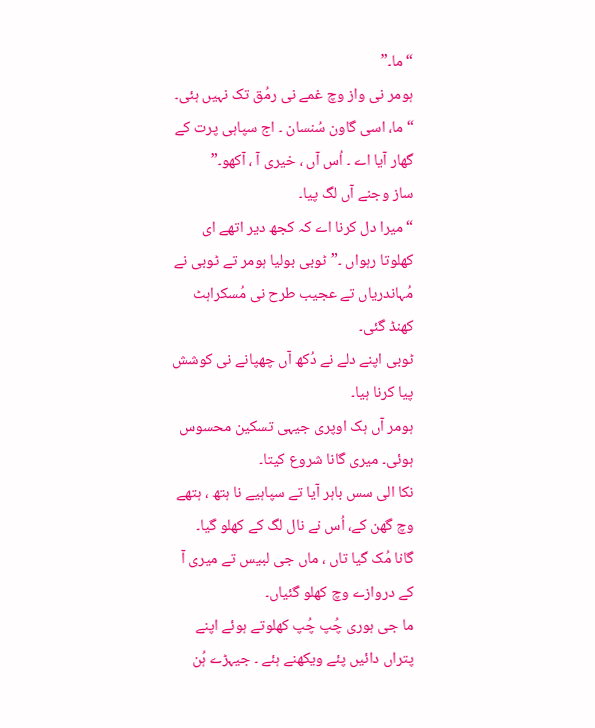“ما۔”
ہومر نی واز وچ غمے نی رمُق تک نہیں ہئی۔
“ما، اسی گاون سُنسان ۔ اج سپاہی پرت کے گھار آیا اے ۔ اُس آں ، خیری آ ، آکھو۔”
ساز وجنے آں لگ پیا۔
“میرا دل کرنا اے کہ کجھ دیر اتھے ای کھلوتا رہواں ۔”ٹوبی بولیا ہومر تے ٹوبی نے مُہاندریاں تے عجیب طرح نی مُسکراہٹ کھنڈ گئی۔
ٹوبی اپنے دلے نے دُکھ آں چھپانے نی کوشش پیا کرنا ہیا۔
ہومر آں ہک اوپری جیہی تسکین محسوس ہوئی۔ میری گانا شروع کیتا۔
نکا الی سس باہر آیا تے سپاہیے نا ہتھ ، ہتھے وچ گھن کے، اُس نے نال لگ کے کھلو گیا۔
گانا مُک گیا تاں ، ماں جی لبیس تے میری آ کے دروازے وچ کھلو گئیاں۔
ما جی ہوری چُپ چُپ کھلوتے ہوئے اپنے پتراں دائیں پئے ویکھنے ہئے ۔ جیہڑے ہُن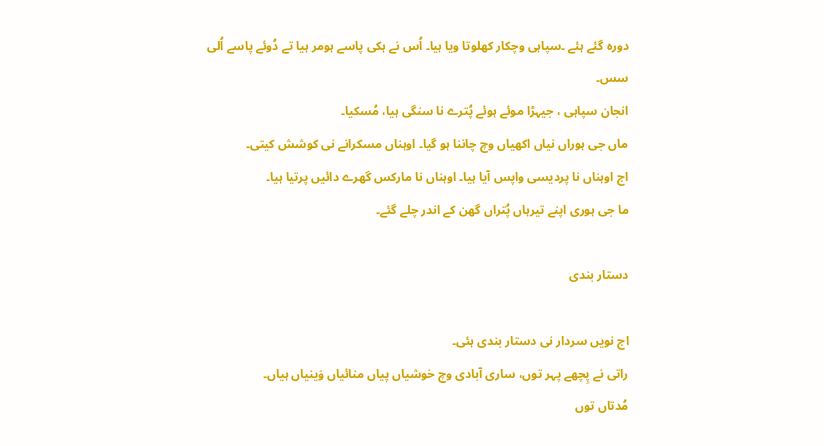دورہ گئے ہئے ۔سپاہی وچکار کھلوتا ویا ہیا۔ اُس نے ہکی پاسے ہومر ہیا تے دُوئے پاسے اُلی سس۔
انجان سپاہی ، جیہڑا موئے ہوئے پُترے نا سنگی ہیا، مُسکیا۔
ماں جی ہوراں نیاں اکھیاں وچ چاننا ہو گیا۔ اوہناں مسکرانے نی کوشش کیتی۔
اج اوہناں نا پردیسی واپس آیا ہیا۔ اوہناں نا مارکس گھرے دائیں پرتیا ہیا۔
ما جی ہوری اپنے تیرہاں پُتراں گھن کے اندر چلے گئے۔

دستار بندی

اج نویں سردار نی دستار بندی ہئی۔
راتی نے پِچھے پہر توں، ساری آبادی وچ خوشیاں پیاں منائیاں وَینیاں ہیاں۔
مُدتاں توں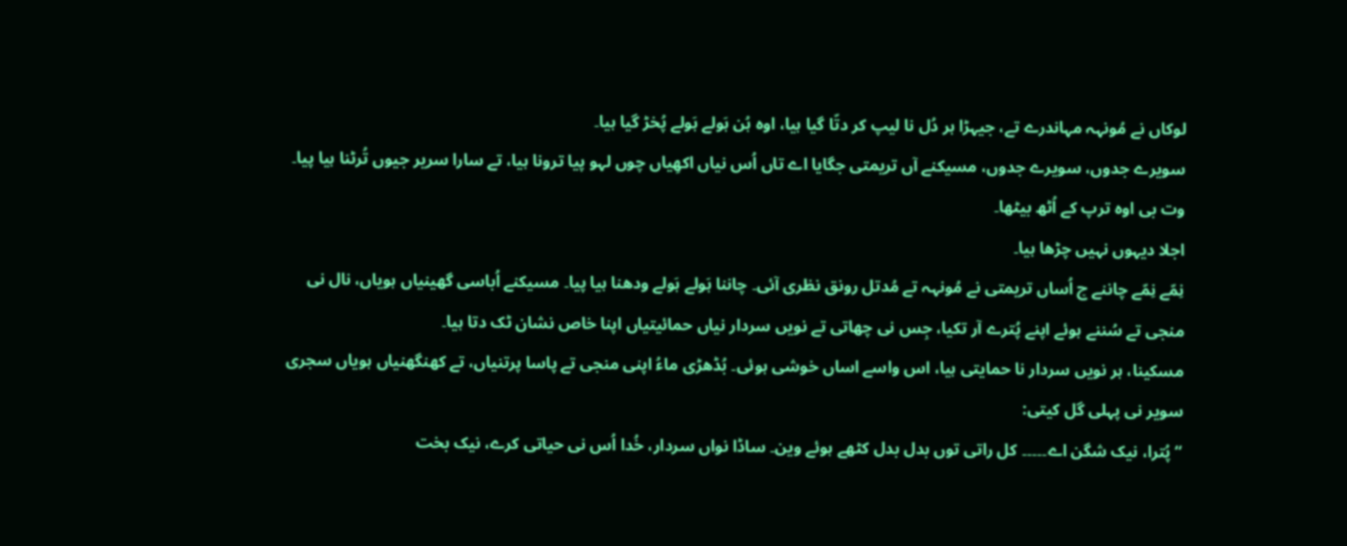لوکاں نے مُونہہ مہاندرے تے، جیہڑا ہر دُل نا لیپ کر دتّا گیا ہیا، اوہ ہُن ہَولے ہَولے پُخڑ گیا ہیا۔
سویرے جدوں، سویرے جدوں، مسیکنے آں تریمتی جگایا اے تاں اُس نیاں اکھِیاں چوں لہو پیا ترونا ہیا، تے سارا سریر جیوں تُرٹنا ہیا پیا۔ وت بی اوہ ترپ کے اُٹھ بیٹھا۔
اجلا دیہوں نہیں چڑھا ہیا۔
نِمّے نِمّے چاننے چ اُساں تریمتی نے مُونہہ تے مُدتل رونق نظری آئی۔ چاننا ہَولے ہَولے ودھنا ہیا پیا۔ مسیکنے اُباسی گھینیاں ہویاں، نال نی منجی تے سُننے ہوئے اپنے پُترے آر تکیا، جِس نی چھاتی تے نویں سردار نیاں حمائیتیاں اپنا خاص نشان ٹک دتا ہیا۔
مسکینا، ہر نویں سردار نا حمایتی ہیا، اس واسے اساں خوشی ہوئی۔ بُڈھڑی ماءُ اپنی منجی تے پاسا پرتنیاں، تے کھنگھنیاں ہویاں سجری سویر نی پہلی گل کیتی:
“پُترا، نیک شگن اے۔۔۔۔۔ کل راتی توں بدل بدل کٹھے ہوئے وین۔ ساڈا نواں سردار، خُدا اُس نی حیاتی کرے، نیک بخت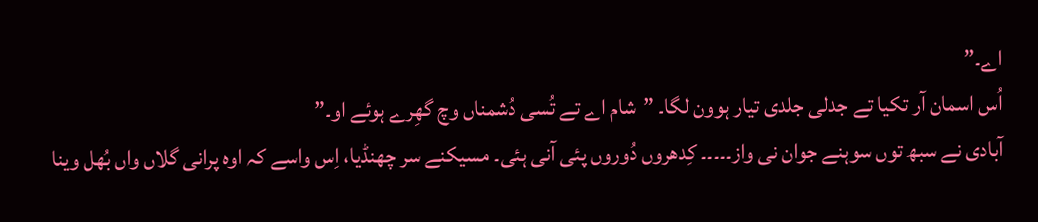اے۔”
اُس اسمان آر تکیا تے جدلی جلدی تیار ہوون لگا۔ ”شام اے تے تُسی دُشمناں وچ گھِرے ہوئے او۔”
آبادی نے سبھ توں سوہنے جوان نی واز۔۔۔۔۔ کِدھروں دُوروں پئی آنی ہئی۔ مسیکنے سر چھنڈیا، اِس واسے کہ اوہ پرانی گلاں واں بُھل وینا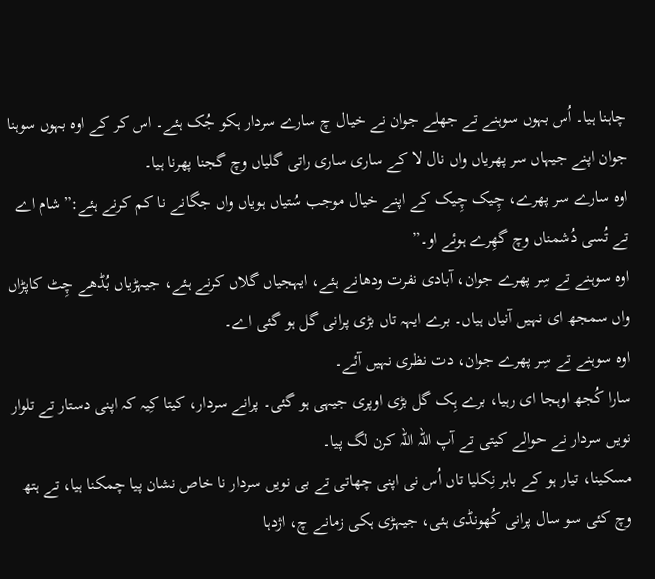چاہنا ہیا۔ اُس بہوں سوہنے تے جھلے جوان نے خیال چ سارے سردار ہکو جُک ہئے۔ اس کر کے اوہ بہوں سوہنا جوان اپنے جیہاں سر پھریاں واں نال لا کے ساری ساری راتی گلیاں وچ گجنا پھرنا ہیا۔
اوہ سارے سر پھرے، چِیک چِیک کے اپنے خیال موجب سُتیاں ہویاں واں جگانے نا کم کرنے ہئے:”شام اے تے تُسی دُشمناں وچ گھِرے ہوئے او۔”
اوہ سوہنے تے سِر پھرے جوان، آبادی نفرت ودھانے ہئے، ایہجیاں گلاں کرنے ہئے، جیہڑیاں بُڈھے چِٹ کاپڑاں واں سمجھ ای نہیں آنیاں ہیاں۔ برے ایہہ تاں بڑی پرانی گل ہو گئی اے۔
اوہ سوہنے تے سِر پھرے جوان، دت نظری نہیں آئے۔
سارا کُجھ اوہجا ای رہیا، برے ہِک گل بڑی اوپری جیہی ہو گئی۔ پرانے سردار، کیتا کِیہ کہ اپنی دستار تے تلوار نویں سردار نے حوالے کیتی تے آپ اللہ اللہ کرن لگ پیا۔
مسکینا، تیار ہو کے باہر نِکلیا تاں اُس نی اپنی چھاتی تے بی نویں سردار نا خاص نشان پیا چمکنا ہیا، تے ہتھ وچ کئی سو سال پرانی کُھونڈی ہئی، جیہڑی ہکی زمانے چ، اژدہا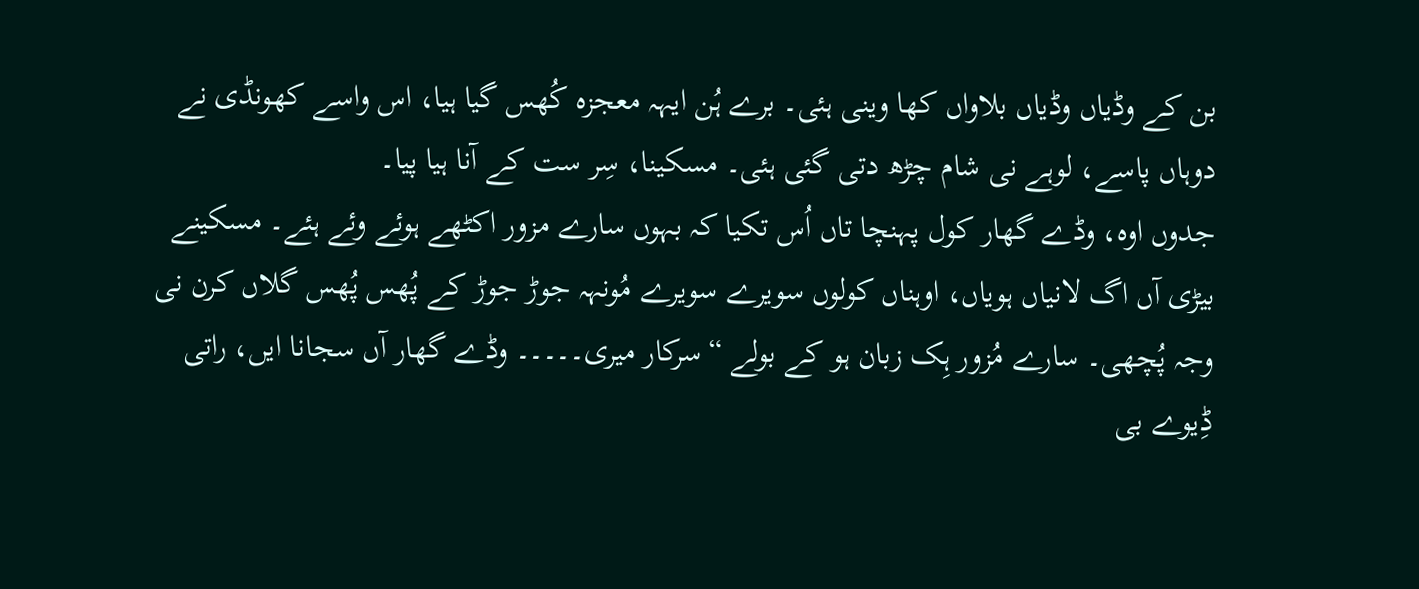بن کے وڈیاں وڈیاں بلاواں کھا وینی ہئی۔ برے ہُن ایہہ معجزہ کُھس گیا ہیا، اس واسے کھونڈی نے دوہاں پاسے، لوہے نی شام چڑھ دتی گئی ہئی۔ مسکینا، سِر ست کے آنا ہیا پیا۔
جدوں اوہ، وڈے گھار کول پہنچا تاں اُس تکیا کہ بہوں سارے مزور اکٹھے ہوئے وئے ہئے۔ مسکینے بیڑی آں اگ لانیاں ہویاں، اوہناں کولوں سویرے سویرے مُونہہ جوڑ جوڑ کے پُھس پُھس گلاں کرن نی وجہ پُچھی۔ سارے مُزور ہِک زبان ہو کے بولے “سرکار میری۔۔۔۔۔ وڈے گھار آں سجانا ایں، راتی ڈِیوے بی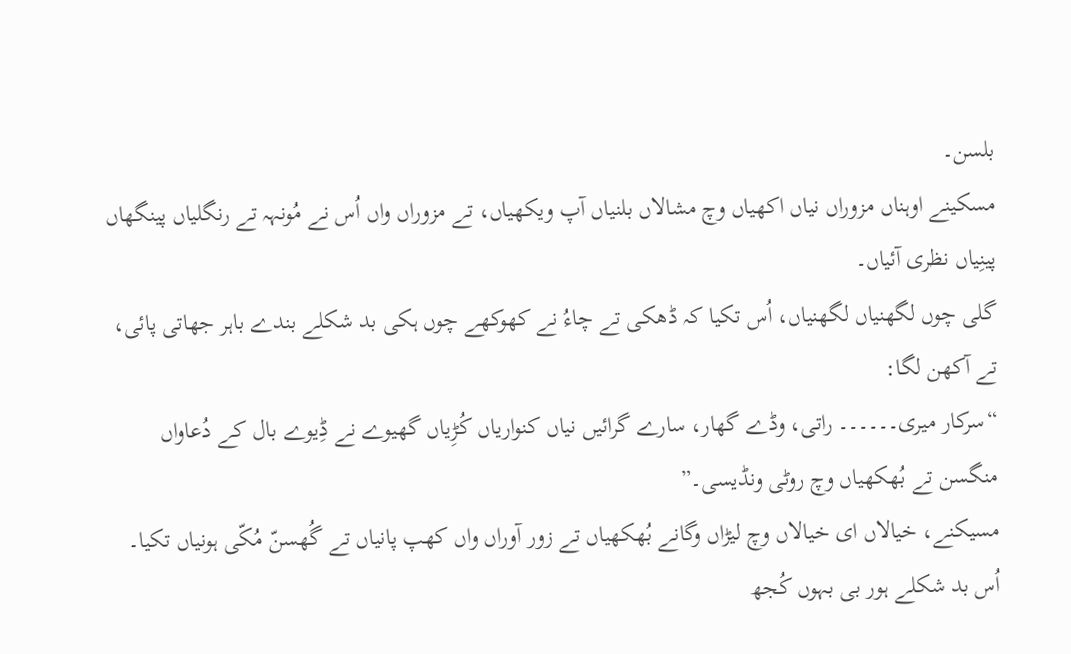بلسن۔
مسکینے اوہناں مزوراں نیاں اکھیاں وچ مشالاں بلنیاں آپ ویکھیاں، تے مزوراں واں اُس نے مُونہہ تے رنگلیاں پینگھاں پینِیاں نظری آئیاں۔
گلی چوں لگھنیاں لگھنیاں، اُس تکیا کہ ڈھکی تے چاءُ نے کھوکھے چوں ہکی بد شکلے بندے باہر جھاتی پائی، تے آکھن لگا:
“سرکار میری۔۔۔۔۔۔ راتی، وڈے گھار، سارے گرائیں نیاں کنواریاں کُڑِیاں گھیوے نے ڈِیوے بال کے دُعاواں منگسن تے بُھکھیاں وچ روٹی ونڈیسی۔”
مسیکنے، خیالاں ای خیالاں وچ لیڑاں وگانے بُھکھیاں تے زور آوراں واں کھپ پانیاں تے گُھسنّ مُکّی ہونیاں تکیا۔
اُس بد شکلے ہور بی بہوں کُجھ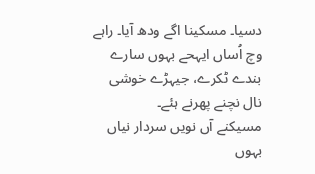دسیا۔ مسکینا اگے ودھ آیا۔ راہے وچ اُساں ایہحے بہوں سارے بندے ٹکرے، جیہڑے خوشی نال نچنے پھرنے ہئے۔
مسیکنے آں نویں سردار نیاں بہوں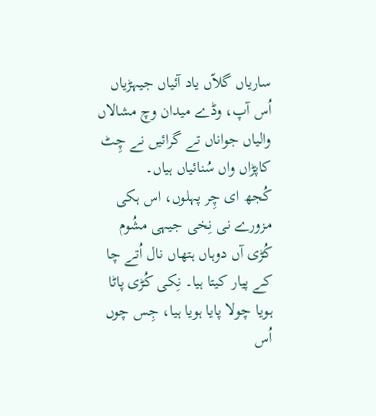ساریاں گلاّں یاد آئیاں جیہڑیاں اُس آپ، وڈے میدان وچ مشالاں والیاں جواناں تے گرائیں نے چِٹ کاپڑاں واں سُنائیاں ہیاں۔
کُجھ ای چِر پہلوں، اس ہکی مزورے نی نِخی جیہی مشُوم کُڑی آں دوہاں ہتھاں نال اُتے چا کے پیار کیتا ہیا۔ نِکی کُڑی پاٹا ہویا چولا پایا ہویا ہیا، جِس چوں اُس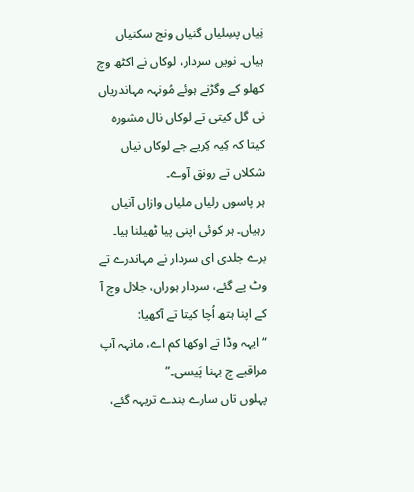نِیاں پسِلیاں گنیاں ونج سکنیاں ہیاں۔ نویں سردار، لوکاں نے اکٹھ وچ کھلو کے وگڑنے ہوئے مُونہہ مہاندریاں نی گل کیتی تے لوکاں نال مشورہ کیتا کہ کِیہ کِریے جے لوکاں نیاں شکلاں تے رونق آوے۔
ہر پاسوں رلیاں ملیاں وازاں آنیاں رہیاں۔ ہر کوئی اپنی پیا ٹھیلنا ہیا۔
برے جلدی ای سردار نے مہاندرے تے وٹ پے گئے، سردار ہوراں، جلال وچ آ کے اپنا ہتھ اُچا کیتا تے آکھیا:
“ایہہ وڈا تے اوکھا کم اے، مانہہ آپ مراقبے چ بہنا پَیسی۔”
پہلوں تاں سارے بندے تریہہ گئے،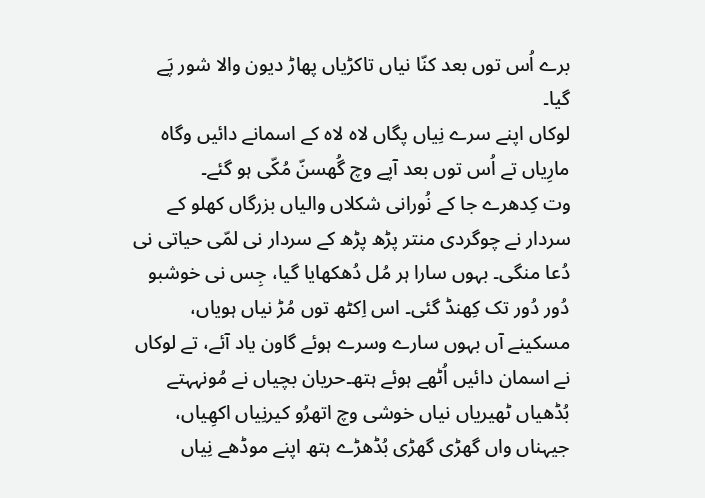برے اُس توں بعد کنّا نیاں تاکڑیاں پھاڑ دیون والا شور پَے گیا۔
لوکاں اپنے سرے نِیاں پگاں لاہ لاہ کے اسمانے دائیں وگاہ مارِیاں تے اُس توں بعد آپے وچ گُھسنّ مُکّی ہو گئے۔
وت کِدھرے جا کے نُورانی شکلاں والیاں بزرگاں کھلو کے سردار نے چوگردی منتر پڑھ پڑھ کے سردار نی لمّی حیاتی نی دُعا منگی۔ بہوں سارا ہر مُل دُھکھایا گیا، جِس نی خوشبو دُور دُور تک کِھنڈ گئی۔ اس اِکٹھ توں مُڑ نیاں ہویاں، مسکینے آں بہوں سارے وسرے ہوئے گاون یاد آئے، تے لوکاں نے اسمان دائیں اُٹھے ہوئے ہتھ۔حریان بچیاں نے مُونہہتے بُڈھیاں ٹھیریاں نیاں خوشی وچ اتھرُو کیرنِیاں اکھِیاں، جیہناں واں گھڑی گھڑی بُڈھڑے ہتھ اپنے موڈھے نِیاں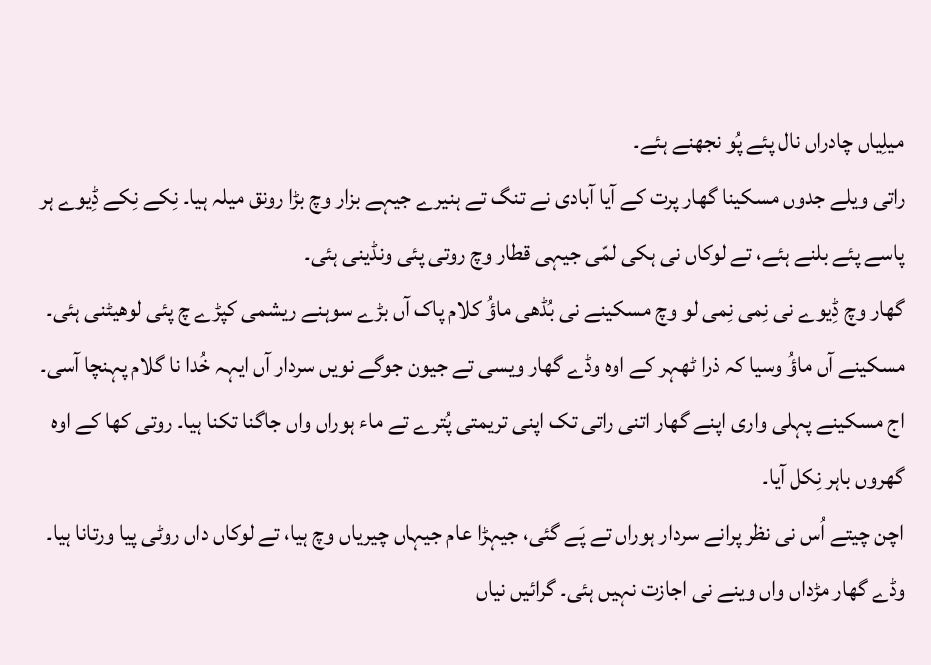میلِیاں چادراں نال پئے پُو نجھنے ہئے۔
راتی ویلے جدوں مسکینا گھار پرت کے آیا آبادی نے تنگ تے ہنیرے جیہے بزار وچ بڑا رونق میلہ ہیا۔ نِکے نِکے ڈِیوے ہر پاسے پئے بلنے ہئے، تے لوکاں نی ہکی لمّی جیہی قطار وچ روتی پئی ونڈینی ہئی۔
گھار وچ ڈِیوے نی نِمی نِمی لو وچ مسکینے نی بُڈھی ماؤُ کلام پاک آں بڑے سوہنے ریشمی کپڑے چ پئی لوھیٹنی ہئی۔
مسکینے آں ماؤُ وسیا کہ ذرا ٹھہر کے اوہ وڈے گھار ویسی تے جیون جوگے نویں سردار آں ایہہ خُدا نا گلام پہنچا آسی۔
اج مسکینے پہلی واری اپنے گھار اتنی راتی تک اپنی تریمتی پُترے تے ماء ہوراں واں جاگنا تکنا ہیا۔ روتی کھا کے اوہ گھروں باہر نِکل آیا۔
اچن چیتے اُس نی نظر پرانے سردار ہوراں تے پَے گئی، جیہڑا عام جیہاں چیریاں وچ ہیا، تے لوکاں داں روٹی پیا ورتانا ہیا۔
وڈے گھار مڑداں واں وینے نی اجازت نہیں ہئی۔ گرائیں نیاں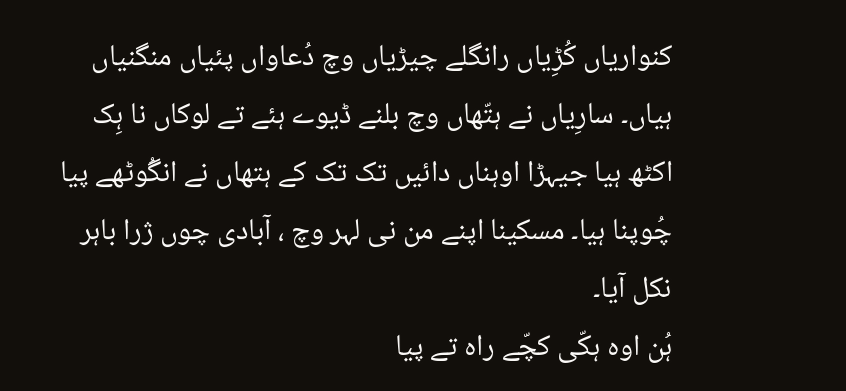کنواریاں کُڑِیاں رانگلے چیڑیاں وچ دُعاواں پئیاں منگنیاں ہیاں۔ سارِیاں نے ہتّھاں وچ بلنے ڈیوے ہئے تے لوکاں نا ہِک اکٹھ ہیا جیہڑا اوہناں دائیں تک تک کے ہتھاں نے انگُوٹھے پیا چُوپنا ہیا۔ مسکینا اپنے من نی لہر وچ ، آبادی چوں ژرا باہر نکل آیا۔
ہُن اوہ ہکّی کچّے راہ تے پیا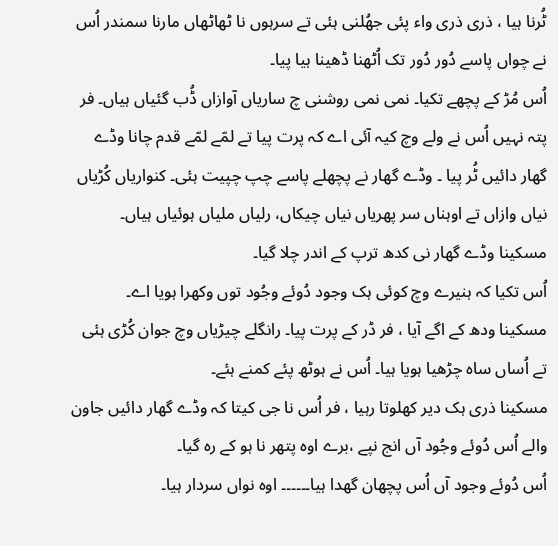ٹُرنا ہیا ، ذری ذری واء پئی جھُلنی ہئی تے سرہوں نا ٹھاٹھاں مارنا سمندر اُس نے چواں پاسے دُور دُور تک اُٹھنا ڈھینا ہیا پیا۔
اُس مُڑ کے پچھے تکیا۔ نمی نمی روشنی چ ساریاں آوازاں ڈُب گئیاں ہیاں۔ فر پتہ نہیں اُس نے ولے وچ کیہ آئی اے کہ پرت پیا تے لمّے لمّے قدم چانا وڈے گھار دائیں ٹُر پیا ۔ وڈے گھار نے پچھلے پاسے چپ چپیت ہئی۔ کنواریاں کُڑیاں نیاں وازاں تے اوہناں سر پھریاں نیاں چیکاں، رلیاں ملیاں ہوئیاں ہیاں۔
مسکینا وڈے گھار نی کدھ ترپ کے اندر چلا گیا۔
اُس تکیا کہ ہنیرے وچ کوئی ہک وجود دُوئے وجُود توں وکھرا ہویا اے۔
مسکینا ودھ کے اگے آیا ، فر ڈر کے پرت پیا۔ رانگلے چیڑیاں وچ جوان کُڑی ہئی تے اُساں ساہ چڑھیا ہویا ہیا۔ اُس نے ہوٹھ پئے کمنے ہئے۔
مسکینا ذری ہک دیر کھلوتا رہیا ، فر اُس نا جی کیتا کہ وڈے گھار دائیں جاون والے اُس دُوئے وجُود آں انج نپے ،برے اوہ پتھر نا ہو کے رہ گیا۔
اُس دُوئے وجود آں اُس پچھان گھدا ہیا۔۔۔۔۔۔ اوہ نواں سردار ہیا۔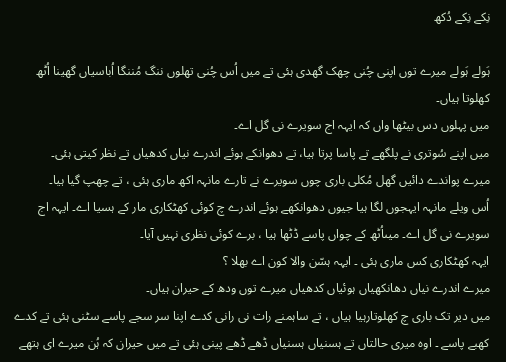نِکے نِکے دُکھ

ہَولے ہَولے میرے توں اپنی چُنی چھک گھدی ہئی تے میں اُس چُنی تھلوں ننگ مُننگا اُباسیاں گھینا اُٹھ کھلوتا ہیاں۔
میں پہلوں دس بیٹھا واں کہ ایہہ اج سویرے نی گل اے۔
میں اپنے سُوتری نے پلگھے تے پاسا پرتا ہیا، تے دھوانکے ہوئے اندرے نیاں کدھیاں تے نظر کیتی ہئی۔
میرے پواندے دائیں گھل مُکلی باری چوں سویرے نے تارے مانہہ اکھ ماری ہئی ، تے چھپ گیا ہیا۔
اُس ویلے مانہہ ایہجوں لگا ہیا جیوں دھوانکھے ہوئے اندرے چ کوئی کھٹکاری مار کے ہسیا اے۔ ایہہ اج سویرے نی گل اے۔ میںاُٹھ کے چواں پاسے ڈٹھا ہیا ، برے کوئی نظری نہیں آیا۔
ایہہ کھٹکاری کس ماری ہئی ۔ ایہہ ہسّن والا کون اے بھلا ؟
میرے اندرے نیاں دھانکھیاں ہوئیاں کدھیاں میرے توں ودھ کے حیران ہیاں۔
میں دیر تک باری چ کھلوتارہیا ہیاں ، تے ساہمنے رات نی رانی کدے اپنا سر سجے پاسے سٹنی ہئی تے کدے کھبے پاسے ۔ اوہ میری حالتاں تے ہسنیاں ہسنیاں ڈھے ڈھے پینی ہئی تے میں حیران کہ ہُن میرے ای ہتھے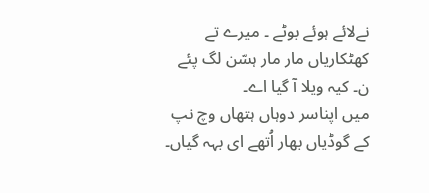نےلائے ہوئے بوٹے ۔ میرے تے کھٹکاریاں مار مار ہسّن لگ پئے ن۔ کیہ ویلا آ گیا اے۔
میں اپناسر دوہاں ہتھاں وچ نپ کے گوڈیاں بھار اُتھے ای بہہ گیاں۔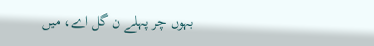بہوں چر پہلے ن گل اے، میں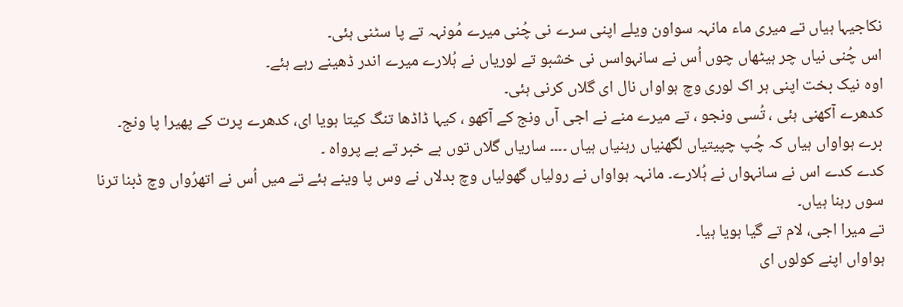نکاجیہا ہیاں تے میری ماء مانہہ سواون ویلے اپنی سرے نی چُنی میرے مُونہہ تے پا سٹنی ہئی۔
اس چُنی نیاں چر ہیٹھاں چوں اُس نے سانہواسں نی خشبو تے لوریاں نے ہُلارے میرے اندر ڈھینے رہے ہئے۔
اوہ نیک بخت اپنی ہر اک لوری وچ ہواواں نال ای گلاں کرنی ہئی۔
کدھرے آکھنی ہئی ، تُسی ونجو ، تے میرے منے نے اجی آں ونج کے آکھو ، کیہا ڈاڈھا تنگ کیتا ہویا ای، کدھرے پرت کے پھیرا پا ونج۔
برے ہواواں ہیاں کہ چُپ چپیتیاں لگھنیاں رہنیاں ہیاں ۔۔۔۔ ساریاں گلاں توں بے خبر تے بے پرواہ ۔
کدے کدے اس نے سانہواں نے ہُلارے۔ مانہہ ہواواں نے رولیاں گھولیاں وچ بدلاں نے وس پا وینے ہئے تے میں اُس نے اتھرُواں وچ ڈبنا ترنا سوں رہنا ہیاں۔
تے میرا اجی، لام تے گیا ہویا ہیا۔
ہواواں اپنے کولوں ای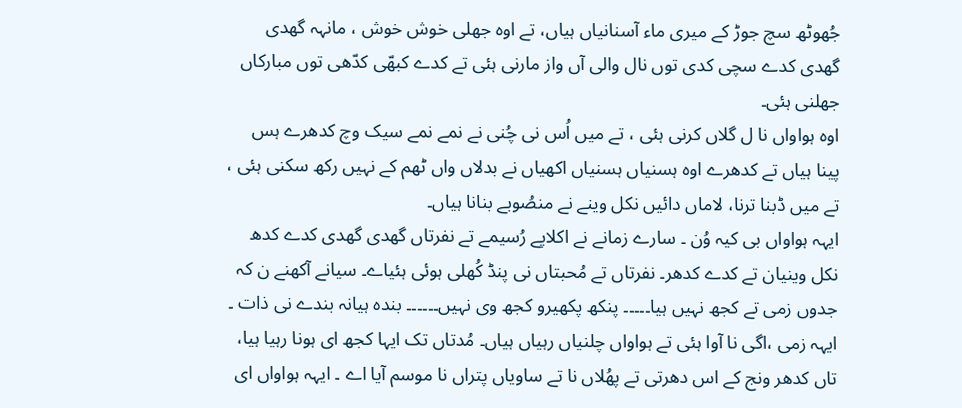جُھوٹھ سچ جوڑ کے میری ماء آسنانیاں ہیاں، تے اوہ جھلی خوش خوش ، مانہہ گھدی گھدی کدے سچی کدی توں نال والی آں واز مارنی ہئی تے کدے کبھّی کدّھی توں مبارکاں جھلنی ہئی۔
اوہ ہواواں نا ل گلاں کرنی ہئی ، تے میں اُس نی چُنی نے نمے نمے سیک وچ کدھرے ہس پینا ہیاں تے کدھرے اوہ ہسنیاں ہسنیاں اکھیاں نے بدلاں واں ٹھم کے نہیں رکھ سکنی ہئی ، تے میں ڈبنا ترنا، لاماں دائیں نکل وینے نے منصُوبے بنانا ہیاں۔
ایہہ ہواواں بی کیہ وُن ۔ سارے زمانے نے اکلاپے رُسیمے تے نفرتاں گھدی گھدی کدے کدھ نکل وینیان تے کدے کدھر۔ نفرتاں تے مُحبتاں نی پنڈ کُھلی ہوئی ہئیاے۔ سیانے آکھنے ن کہ جدوں زمی تے کجھ نہیں ہیا۔۔۔۔۔ پنکھ پکھیرو کجھ وی نہیں۔۔۔۔۔۔ بندہ ہیانہ بندے نی ذات ۔ ایہہ زمی ،اگی نا آوا ہئی تے ہواواں چلنیاں رہیاں ہیاں۔ مُدتاں تک ایہا کجھ ای ہونا رہیا ہیا، تاں کدھر ونج کے اس دھرتی تے پھُلاں نا تے ساویاں پتراں نا موسم آیا اے ۔ ایہہ ہواواں ای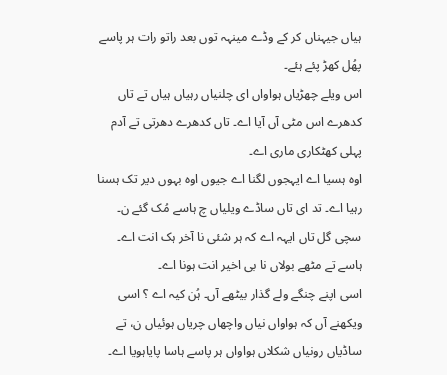ہیاں جیہناں کر کے وڈے مینہہ توں بعد راتو رات ہر پاسے پھُل کھڑ پئے ہئے۔
اس ویلے چھڑیاں ہواواں ای چلنیاں رہیاں ہیاں تے تاں کدھرے اس مٹی آں آیا اے۔ تاں کدھرے دھرتی تے آدم پہلی کھٹکاری ماری اے۔
اوہ ہسیا اے ایہجوں لگنا اے جیوں اوہ بہوں دیر تک ہسنا رہیا اے۔ تد ای تاں ساڈے ویلیاں چ ہاسے مُک گئے ن۔
سچی گل تاں ایہہ اے کہ ہر شئی نا آخر ہک انت اے۔
ہاسے تے مٹھے بولاں نا بی اخیر انت ہونا اے۔
اسی اپنے چنگے ولے گذار بیٹھے آں۔ ہُن کیہ اے ؟ اسی ویکھنے آں کہ ہواواں نیاں واچھاں چریاں ہوئیاں ن، تے ساڈیاں رونیاں شکلاں ہواواں ہر پاسے ہاسا پایاہویا اے۔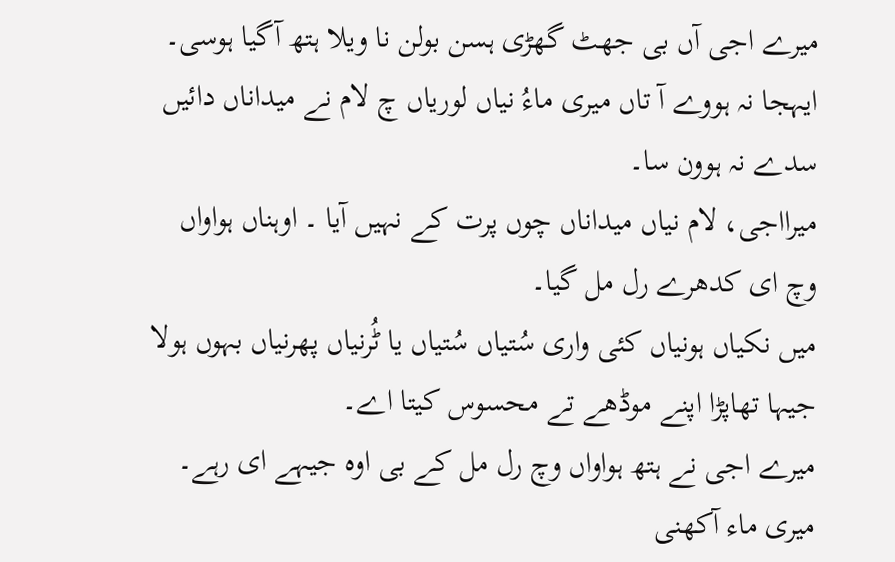میرے اجی آں بی جھٹ گھڑی ہسن بولن نا ویلا ہتھ آگیا ہوسی۔ ایہجا نہ ہووے آ تاں میری ماءُ نیاں لوریاں چ لام نے میداناں دائیں سدے نہ ہوون سا۔
میرااجی، لام نیاں میداناں چوں پرت کے نہیں آیا ۔ اوہناں ہواواں وچ ای کدھرے رل مل گیا۔
میں نکیاں ہونیاں کئی واری سُتیاں سُتیاں یا ٹُرنیاں پھرنیاں بہوں ہولا جیہا تھاپڑا اپنے موڈھے تے محسوس کیتا اے۔
میرے اجی نے ہتھ ہواواں وچ رل مل کے بی اوہ جیہے ای رہے۔
میری ماء آکھنی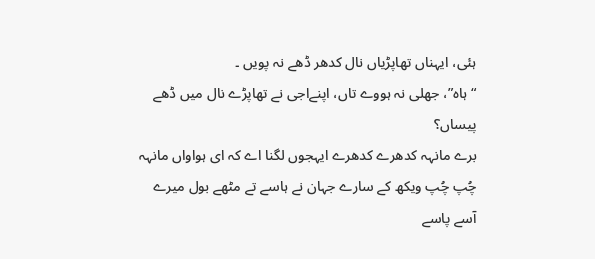ہئی، ایہناں تھاپڑیاں نال کدھر ڈھے نہ پویں ۔
“ہاہ”، جھلی نہ ہووے تاں، اپنےاجی نے تھاپڑے نال میں ڈھے پیساں؟
برے مانہہ کدھرے کدھرے ایہجوں لگنا اے کہ ای ہواواں مانہہ چُپ چُپ ویکھ کے سارے جہان نے ہاسے تے مٹھے بول میرے آسے پاسے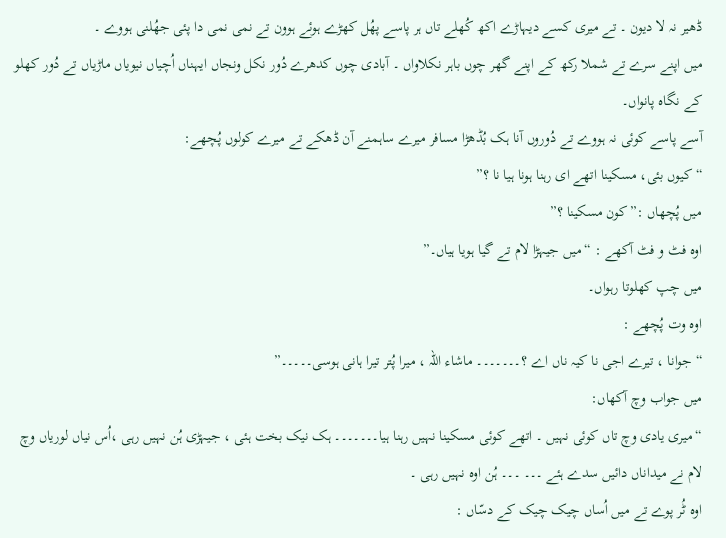ڈھیر نہ لا دیون ۔ تے میری کسے دیہاڑے اکھ کُھلے تاں ہر پاسے پھُل کھڑے ہوئے ہوون تے نمی نمی دا پئی جھُلنی ہووے ۔
میں اپنے سرے تے شملا رکھ کے اپنے گھر چوں باہر نکلاواں ۔ آبادی چوں کدھرے دُور نکل ونجاں ایہناں اُچیاں نیویاں ماڑیاں تے دُور کھلو کے نگاہ پانواں۔
آسے پاسے کوئی نہ ہووے تے دُوروں آنا ہک بُڈھڑا مسافر میرے ساہمنے آن ڈھکے تے میرے کولوں پُچھے:
“کیوں بئی، مسکینا اتھے ای رہنا ہونا ہیا نا ؟”
میں پُچھاں :”کون مسکینا ؟”
اوہ فٹ و فٹ آکھے : “میں جیہڑا لام تے گیا ہویا ہیاں۔”
میں چپ کھلوتا رہواں۔
اوہ وت پُچھے :
“جوانا ، تیرے اجی نا کیہ ناں اے ؟۔۔۔۔۔۔۔ ماشاء اللہ ، میرا پُتر تیرا ہانی ہوسی۔۔۔۔۔”
میں جواب وچ آکھاں:
“میری یادی وچ تاں کوئی نہیں ۔ اتھے کوئی مسکینا نہیں رہنا ہیا۔۔۔۔۔۔۔ ہک نیک بخت ہئی ، جیہڑی ہُن نہیں رہی ،اُس نیاں لوریاں وچ لام نے میداناں دائیں سدے ہئے ۔۔۔ ۔۔۔ ہُن اوہ نہیں رہی ۔
اوہ ٹُر پوے تے میں اُساں چیک چیک کے دسّاں :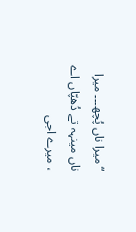“میرا ناں پُچھ۔۔۔ میرا ناں مینہہ تے دُھپّاں اے ، میرے اجی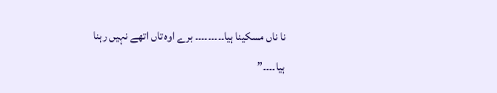نا ناں مسکینا ہیا۔۔۔۔۔۔۔۔۔ برے اوہ تاں اتھے نہیں رہنا ہیا۔۔۔۔”